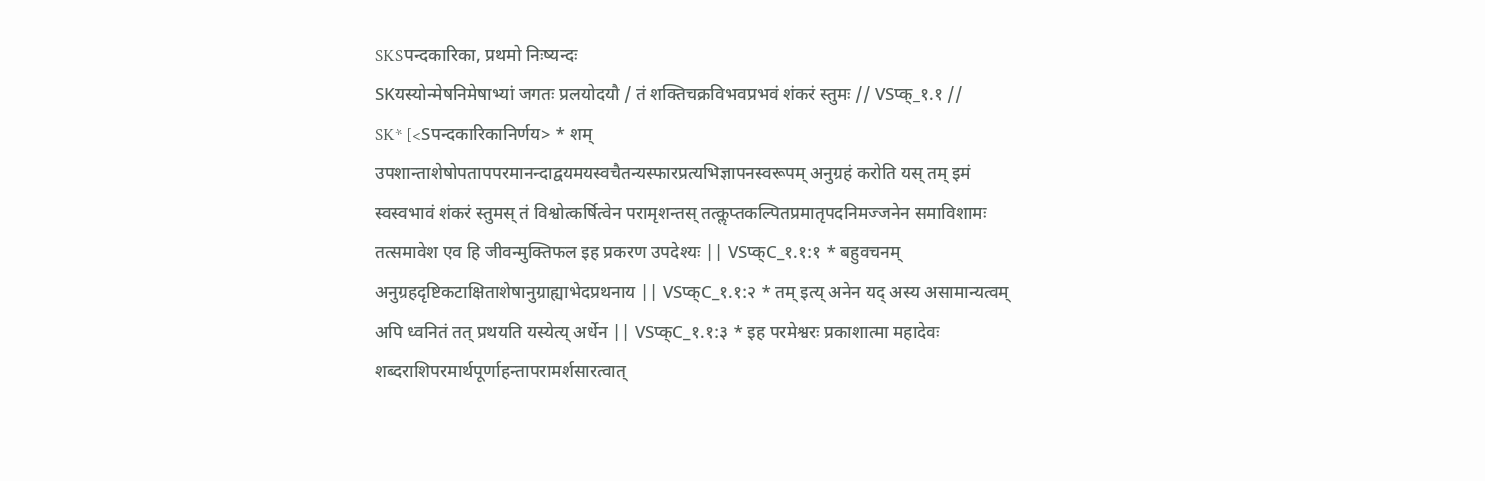SKSपन्दकारिका, प्रथमो निःष्यन्दः
SKयस्योन्मेषनिमेषाभ्यां जगतः प्रलयोदयौ / तं शक्तिचक्रविभवप्रभवं शंकरं स्तुमः // VSप्क्_१.१ //
SK* [<Sपन्दकारिकानिर्णय> * शम् उपशान्ताशेषोपतापपरमानन्दाद्वयमयस्वचैतन्यस्फारप्रत्यभिज्ञापनस्वरूपम् अनुग्रहं करोति यस् तम् इमं स्वस्वभावं शंकरं स्तुमस् तं विश्वोत्कर्षित्वेन परामृशन्तस् तत्कॢप्तकल्पितप्रमातृपदनिमज्जनेन समाविशामः तत्समावेश एव हि जीवन्मुक्तिफल इह प्रकरण उपदेश्यः || VSप्क्C_१.१:१ * बहुवचनम् अनुग्रहदृष्टिकटाक्षिताशेषानुग्राह्याभेदप्रथनाय || VSप्क्C_१.१:२ * तम् इत्य् अनेन यद् अस्य असामान्यत्वम् अपि ध्वनितं तत् प्रथयति यस्येत्य् अर्धेन || VSप्क्C_१.१:३ * इह परमेश्वरः प्रकाशात्मा महादेवः शब्दराशिपरमार्थपूर्णाहन्तापरामर्शसारत्वात्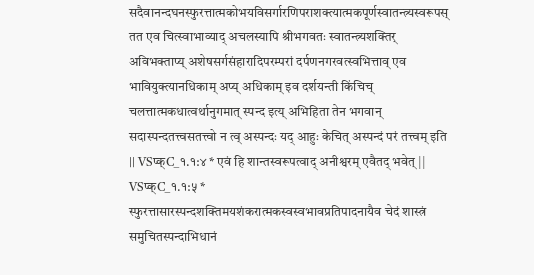सदैवानन्दघनस्फुरत्तात्मकोभयविसर्गारणिपराशक्त्यात्मकपूर्णस्वातन्त्र्यस्वरूपस् तत एव चित्स्वाभाव्याद् अचलस्यापि श्रीभगवतः स्वातन्त्र्यशक्तिर् अविभक्ताप्य् अशेषसर्गसंहारादिपरम्परां दर्पणनगरवत्स्वभित्ताव् एव भावियुक्त्यानधिकाम् अप्य् अधिकाम् इव दर्शयन्ती किंचिच् चलत्तात्मकधात्वर्थानुगमात् स्पन्द इत्य् अभिहिता तेन भगवान् सदास्पन्दतत्त्वसतत्त्वो न त्व् अस्पन्दः यद् आहुः केचित् अस्पन्दं परं तत्त्वम् इति || VSप्क्C_१.१:४ * एवं हि शान्तस्वरूपत्वाद् अनीश्वरम् एवैतद् भवेत् || VSप्क्C_१.१:५ * स्फुरत्तासारस्पन्दशक्तिमयशंकरात्मकस्वस्वभावप्रतिपादनायैव चेदं शास्त्रं समुचितस्पन्दाभिधानं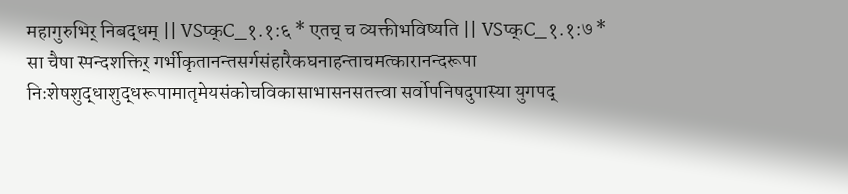महागुरुभिर् निबद्धम् || VSप्क्C_१.१:६ * एतच् च व्यक्तीभविष्यति || VSप्क्C_१.१:७ * सा चैषा स्पन्दशक्तिर् गर्भीकृतानन्तसर्गसंहारैकघनाहन्ताचमत्कारानन्दरूपा निःशेषशुद्धाशुद्धरूपामातृमेयसंकोचविकासाभासनसतत्त्वा सर्वोपनिषदुपास्या युगपद्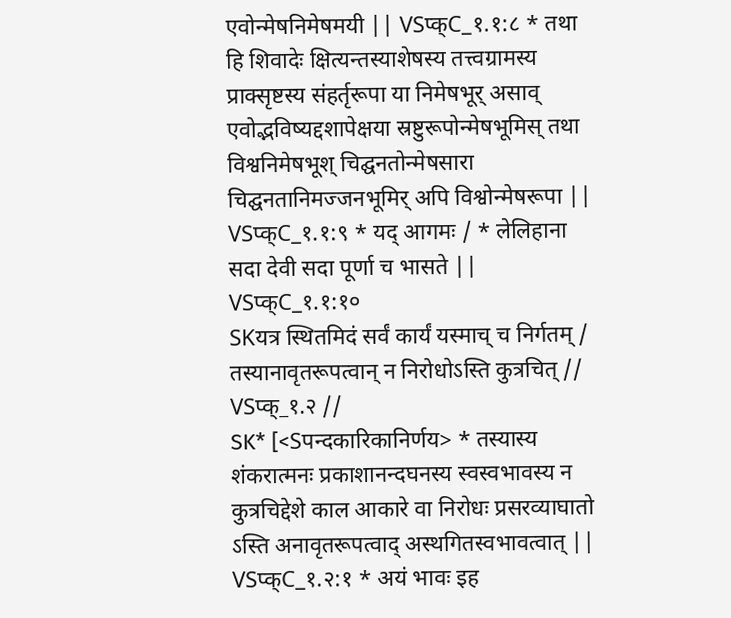एवोन्मेषनिमेषमयी || VSप्क्C_१.१:८ * तथा हि शिवादेः क्षित्यन्तस्याशेषस्य तत्त्वग्रामस्य प्राक्सृष्टस्य संहर्तृरूपा या निमेषभूर् असाव् एवोद्भविष्यद्दशापेक्षया स्रष्टुरूपोन्मेषभूमिस् तथा विश्वनिमेषभूश् चिद्घनतोन्मेषसारा चिद्घनतानिमज्जनभूमिर् अपि विश्वोन्मेषरूपा || VSप्क्C_१.१:९ * यद् आगमः / * लेलिहाना सदा देवी सदा पूर्णा च भासते || VSप्क्C_१.१:१०
SKयत्र स्थितमिदं सर्वं कार्यं यस्माच् च निर्गतम् / तस्यानावृतरूपत्वान् न निरोधोऽस्ति कुत्रचित् // VSप्क्_१.२ //
SK* [<Sपन्दकारिकानिर्णय> * तस्यास्य शंकरात्मनः प्रकाशानन्दघनस्य स्वस्वभावस्य न कुत्रचिद्देशे काल आकारे वा निरोधः प्रसरव्याघातो ऽस्ति अनावृतरूपत्वाद् अस्थगितस्वभावत्वात् || VSप्क्C_१.२:१ * अयं भावः इह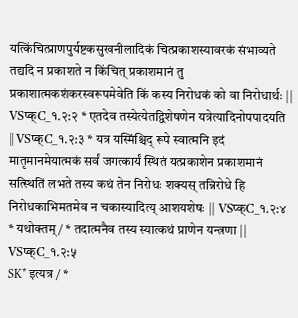यत्किंचित्प्राणपुर्यष्टकसुखनीलादिकं चित्प्रकाशस्यावरकं संभाव्यते तद्यदि न प्रकाशते न किंचित् प्रकाशमानं तु प्रकाशात्मकशंकरस्वरूपमेवेति किं कस्य निरोधकं को वा निरोधार्थः || VSप्क्C_१.२:२ * एतदेव तस्येत्येतद्विशेषणेन यत्रेत्यादिनोपपादयति || VSप्क्C_१.२:३ * यत्र यस्मिंश्चिद् रूपे स्वात्मनि इदं मातृमानमेयात्मकं सर्वं जगत्कार्यं स्थितं यत्प्रकाशेन प्रकाशमानं सत्स्थितिं लभते तस्य कथं तेन निरोधः शक्यस् तन्निरोधे हि निरोधकाभिमतमेव न चकास्यादित्य् आशयशेषः || VSप्क्C_१.२:४ * यथोक्तम् / * तदात्मनैव तस्य स्यात्कथं प्राणेन यन्त्रणा || VSप्क्C_१.२:५
SK* इत्यत्र / *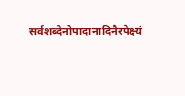सर्वशब्देनोपादानादिनैरपेक्ष्यं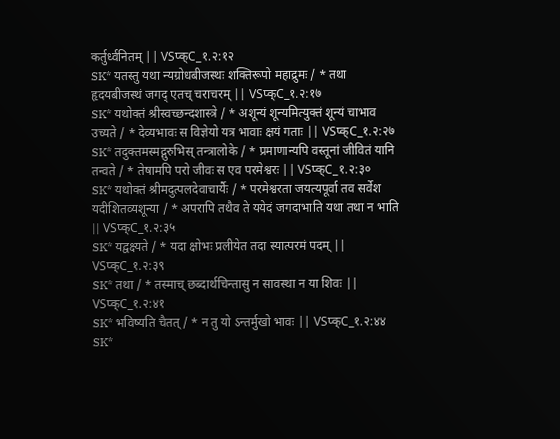कर्तुर्ध्वनितम् || VSप्क्C_१.२:१२
SK* यतस्तु यथा न्यग्रोधबीजस्थः शक्तिरूपो महाद्रुमः / * तथा हृदयबीजस्थं जगद् एतच् चराचरम् || VSप्क्C_१.२:१७
SK* यथोक्तं श्रीस्वच्छन्दशास्त्रे / * अशून्यं शून्यमित्युक्तं शून्यं चाभाव उच्यते / * देव्यभावः स विज्ञेयो यत्र भावाः क्षयं गताः || VSप्क्C_१.२:२७
SK* तदुक्तमस्मद्गुरुभिस् तन्त्रालोके / * प्रमाणान्यपि वस्तूनां जीवितं यानि तन्वते / * तेषामपि परो जीवः स एव परमेश्वरः || VSप्क्C_१.२:३०
SK* यथोक्तं श्रीमदुत्पलदेवाचार्यैः / * परमेश्वरता जयत्यपूर्वा तव सर्वेश यदीशितव्यशून्या / * अपरापि तथैव ते ययेदं जगदाभाति यथा तथा न भाति || VSप्क्C_१.२:३५
SK* यद्वक्ष्यते / * यदा क्षोभः प्रलीयेत तदा स्यात्परमं पदम् || VSप्क्C_१.२:३९
SK* तथा / * तस्माच् छब्दार्थचिन्तासु न सावस्था न या शिवः || VSप्क्C_१.२:४१
SK* भविष्यति चैतत् / * न तु यो ऽन्तर्मुखो भावः || VSप्क्C_१.२:४४
SK*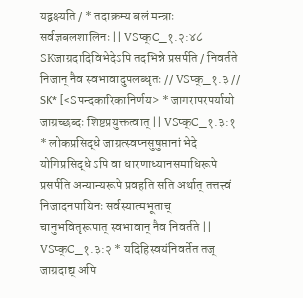यद्वक्ष्यति / * तदाक्रम्य बलं मन्त्राः सर्वज्ञबलशालिनः || VSप्क्C_१.२:४८
SKजाग्रदादिविभेदेऽपि तदभिन्ने प्रसर्पति / निवर्तते निजान् नैव स्वभावादुपलब्धृतः // VSप्क्_१.३ //
SK* [<Sपन्दकारिकानिर्णय> * जागरापरपर्यायो जाग्रच्छब्दः शिष्टप्रयुक्तत्वात् || VSप्क्C_१.३:१ * लोकप्रसिद्धे जाग्रत्स्वप्नसुषुप्तानां भेदे योगिप्रसिद्धे ऽपि वा धारणाध्यानसमाधिरूपे प्रसर्पति अन्यान्यरूपे प्रवहति सति अर्थात् तत्तत्त्वं निजादनपायिनः सर्वस्यात्मभूताच् चानुभवितृरूपात् स्वभावान् नैव निवर्तते || VSप्क्C_१.३:२ * यदिहिस्वयंनिवर्तेत तज् जाग्रदाद्य् अपि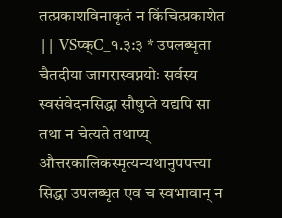तत्प्रकाशविनाकृतं न किंचित्प्रकाशेत || VSप्क्C_१.३:३ * उपलब्धृता चैतदीया जागरास्वप्नयोः सर्वस्य स्वसंवेदनसिद्धा सौषुप्ते यद्यपि सा तथा न चेत्यते तथाप्य् औत्तरकालिकस्मृत्यन्यथानुपपत्त्या सिद्धा उपलब्धृत एव च स्वभावान् न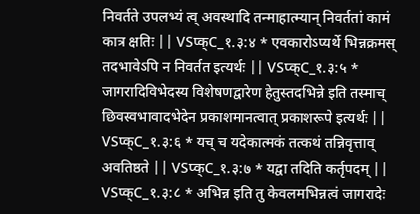निवर्तते उपलभ्यं त्व् अवस्थादि तन्माहात्म्यान् निवर्ततां कामं कात्र क्षतिः || VSप्क्C_१.३:४ * एवकारोऽप्यर्थे भिन्नक्रमस् तदभावेऽपि न निवर्तत इत्यर्थः || VSप्क्C_१.३:५ * जागरादिविभेदस्य विशेषणद्वारेण हेतुस्तदभिन्ने इति तस्माच् छिवस्वभावादभेदेन प्रकाशमानत्वात् प्रकाशरूपे इत्यर्थः || VSप्क्C_१.३:६ * यच् च यदेकात्मकं तत्कथं तन्निवृत्ताव् अवतिष्ठते || VSप्क्C_१.३:७ * यद्वा तदिति कर्तृपदम् || VSप्क्C_१.३:८ * अभिन्न इति तु केवलमभिन्नत्वं जागरादेः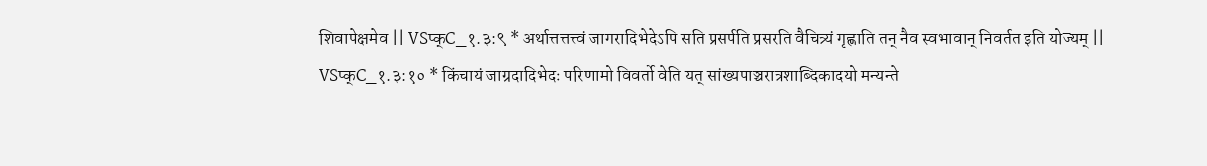शिवापेक्षमेव || VSप्क्C_१.३:९ * अर्थात्तत्तत्त्वं जागरादिभेदेऽपि सति प्रसर्पति प्रसरति वैचित्र्यं गृह्णाति तन् नैव स्वभावान् निवर्तत इति योज्यम् || VSप्क्C_१.३:१० * किंचायं जाग्रदादिभेदः परिणामो विवर्तो वेति यत् सांख्यपाञ्चरात्रशाब्दिकादयो मन्यन्ते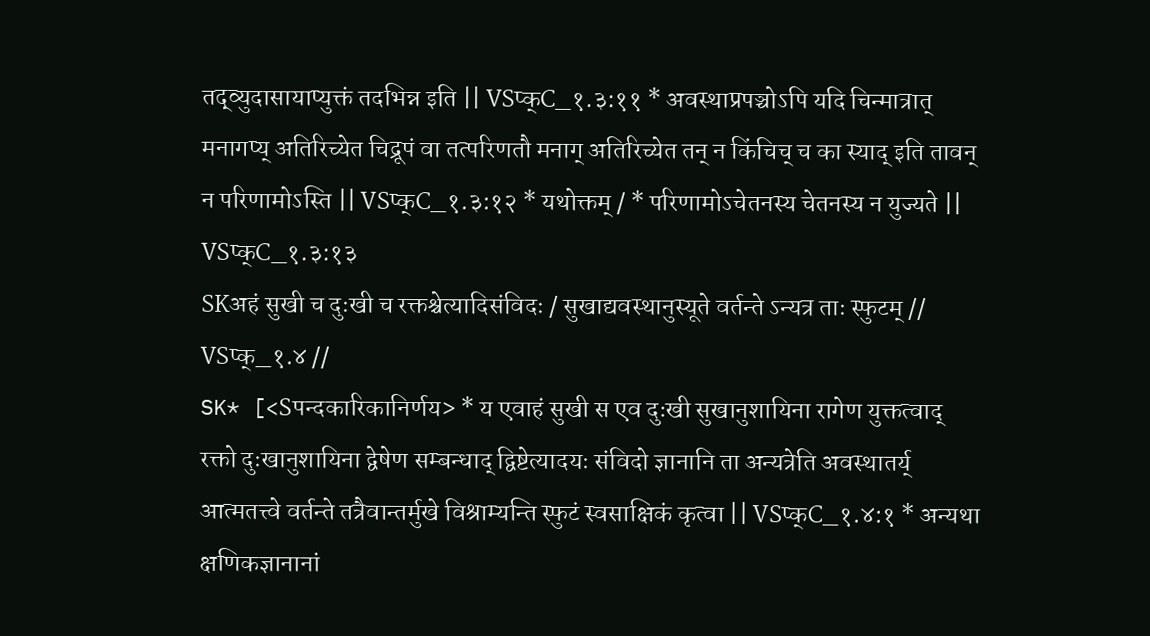तद्व्युदासायाप्युक्तं तदभिन्न इति || VSप्क्C_१.३:११ * अवस्थाप्रपञ्चोऽपि यदि चिन्मात्रात् मनागप्य् अतिरिच्येत चिद्रूपं वा तत्परिणतौ मनाग् अतिरिच्येत तन् न किंचिच् च का स्याद् इति तावन् न परिणामोऽस्ति || VSप्क्C_१.३:१२ * यथोक्तम् / * परिणामोऽचेतनस्य चेतनस्य न युज्यते || VSप्क्C_१.३:१३
SKअहं सुखी च दुःखी च रक्तश्चेत्यादिसंविदः / सुखाद्यवस्थानुस्यूते वर्तन्ते ऽन्यत्र ताः स्फुटम् // VSप्क्_१.४ //
SK* [<Sपन्दकारिकानिर्णय> * य एवाहं सुखी स एव दुःखी सुखानुशायिना रागेण युक्तत्वाद् रक्तो दुःखानुशायिना द्वेषेण सम्बन्धाद् द्विष्टेत्यादयः संविदो ज्ञानानि ता अन्यत्रेति अवस्थातर्य् आत्मतत्त्वे वर्तन्ते तत्रैवान्तर्मुखे विश्राम्यन्ति स्फुटं स्वसाक्षिकं कृत्वा || VSप्क्C_१.४:१ * अन्यथा क्षणिकज्ञानानां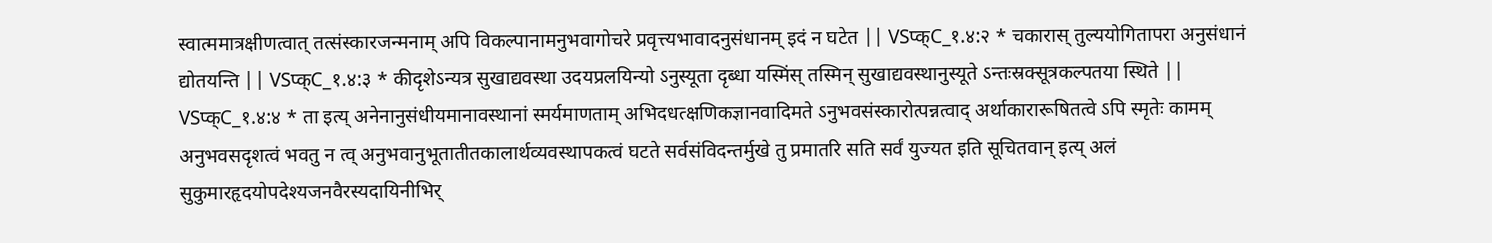स्वात्ममात्रक्षीणत्वात् तत्संस्कारजन्मनाम् अपि विकल्पानामनुभवागोचरे प्रवृत्त्यभावादनुसंधानम् इदं न घटेत || VSप्क्C_१.४:२ * चकारास् तुल्ययोगितापरा अनुसंधानं द्योतयन्ति || VSप्क्C_१.४:३ * कीदृशेऽन्यत्र सुखाद्यवस्था उदयप्रलयिन्यो ऽनुस्यूता दृब्धा यस्मिंस् तस्मिन् सुखाद्यवस्थानुस्यूते ऽन्तःस्रक्सूत्रकल्पतया स्थिते || VSप्क्C_१.४:४ * ता इत्य् अनेनानुसंधीयमानावस्थानां स्मर्यमाणताम् अभिदधत्क्षणिकज्ञानवादिमते ऽनुभवसंस्कारोत्पन्नत्वाद् अर्थाकारारूषितत्वे ऽपि स्मृतेः कामम् अनुभवसदृशत्वं भवतु न त्व् अनुभवानुभूतातीतकालार्थव्यवस्थापकत्वं घटते सर्वसंविदन्तर्मुखे तु प्रमातरि सति सर्वं युज्यत इति सूचितवान् इत्य् अलं सुकुमारहृदयोपदेश्यजनवैरस्यदायिनीभिर्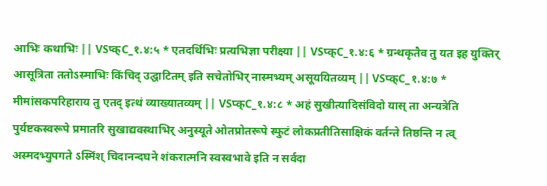आभिः कथाभिः || VSप्क्C_१.४:५ * एतदर्थिभिः प्रत्यभिज्ञा परीक्ष्या || VSप्क्C_१.४:६ * ग्रन्थकृतैव तु यत इह युक्तिर् आसूत्रिता ततोऽस्माभिः किंचिद् उद्घाटितम् इति सचेतोभिर् नास्मभ्यम् असूययितव्यम् || VSप्क्C_१.४:७ * मीमांसकपरिहाराय तु एतद् इत्थं व्याख्यातव्यम् || VSप्क्C_१.४:८ * अहं सुखीत्यादिसंविदो यास् ता अन्यत्रेति पुर्यष्टकस्वरूपे प्रमातरि सुखाद्यवस्थाभिर् अनुस्यूते ओतप्रोतरूपे स्फुटं लोकप्रतीतिसाक्षिकं वर्तन्ते तिष्ठन्ति न त्व् अस्मदभ्युपगते ऽस्मिंश् चिदानन्दघने शंकरात्मनि स्वस्वभावे इति न सर्वदा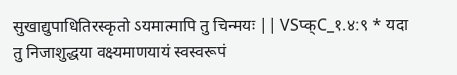सुखाद्युपाधितिरस्कृतो ऽयमात्मापि तु चिन्मयः || VSप्क्C_१.४:९ * यदा तु निजाशुद्धया वक्ष्यमाणयायं स्वस्वरूपं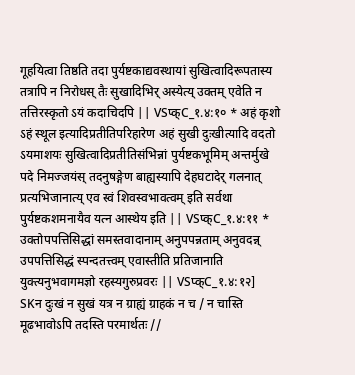गूहयित्वा तिष्ठति तदा पुर्यष्टकाद्यवस्थायां सुखित्वादिरूपतास्य तत्रापि न निरोधस् तैः सुखादिभिर् अस्येत्य् उक्तम् एवेति न तत्तिरस्कृतो ऽयं कदाचिदपि || VSप्क्C_१.४:१० * अहं कृशो ऽहं स्थूल इत्यादिप्रतीतिपरिहारेण अहं सुखी दुःखीत्यादि वदतो ऽयमाशयः सुखित्वादिप्रतीतिसंभिन्नां पुर्यष्टकभूमिम् अन्तर्मुखे पदे निमज्जयंस् तदनुषङ्गेण बाह्यस्यापि देहघटादेर् गलनात् प्रत्यभिजानात्य् एव स्वं शिवस्वभावत्वम् इति सर्वथा पुर्यष्टकशमनायैव यत्न आस्थेय इति || VSप्क्C_१.४:११ * उक्तोपपत्तिसिद्धां समस्तवादानाम् अनुपपन्नताम् अनुवदन्न् उपपत्तिसिद्धं स्पन्दतत्त्वम् एवास्तीति प्रतिजानाति युक्त्यनुभवागमज्ञो रहस्यगुरुप्रवरः || VSप्क्C_१.४:१२]
SKन दुःखं न सुखं यत्र न ग्राह्यं ग्राहकं न च / न चास्ति मूढभावोऽपि तदस्ति परमार्थतः //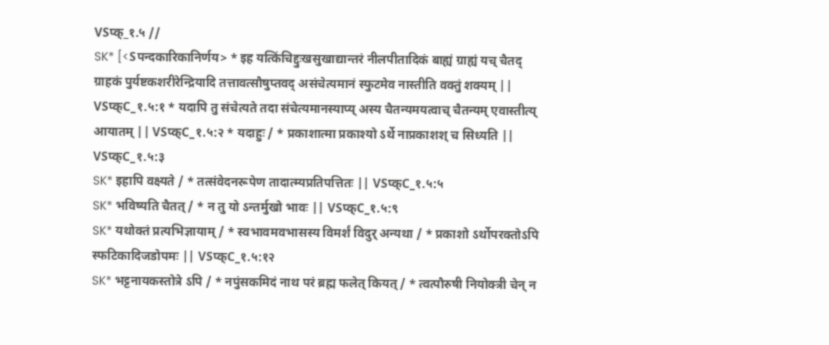VSप्क्_१.५ //
SK* [<Sपन्दकारिकानिर्णय> * इह यत्किंचिद्दुःखसुखाद्यान्तरं नीलपीतादिकं बाह्यं ग्राह्यं यच् चैतद् ग्राहकं पुर्यष्टकशरीरेन्द्रियादि तत्तावत्सौषुप्तवद् असंचेत्यमानं स्फुटमेव नास्तीति वक्तुं शक्यम् || VSप्क्C_१.५:१ * यदापि तु संचेत्यते तदा संचेत्यमानस्याप्य् अस्य चैतन्यमयत्वाच् चैतन्यम् एवास्तीत्य् आयातम् || VSप्क्C_१.५:२ * यदाहुः / * प्रकाशात्मा प्रकाश्यो ऽर्थे नाप्रकाशश् च सिध्यति || VSप्क्C_१.५:३
SK* इहापि वक्ष्यते / * तत्संवेदनरूपेण तादात्म्यप्रतिपत्तितः || VSप्क्C_१.५:५
SK* भविष्यति चैतत् / * न तु यो ऽन्तर्मुखो भावः || VSप्क्C_१.५:९
SK* यथोक्तं प्रत्यभिज्ञायाम् / * स्वभावमवभासस्य विमर्शं विदुर् अन्यथा / * प्रकाशो ऽर्थोपरक्तोऽपि स्फटिकादिजडोपमः || VSप्क्C_१.५:१२
SK* भट्टनायकस्तोत्रे ऽपि / * नपुंसकमिदं नाथ परं ब्रह्म फलेत् कियत् / * त्वत्पौरुषी नियोक्त्री चेन् न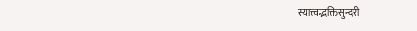स्यात्त्वद्भक्तिसुन्दरी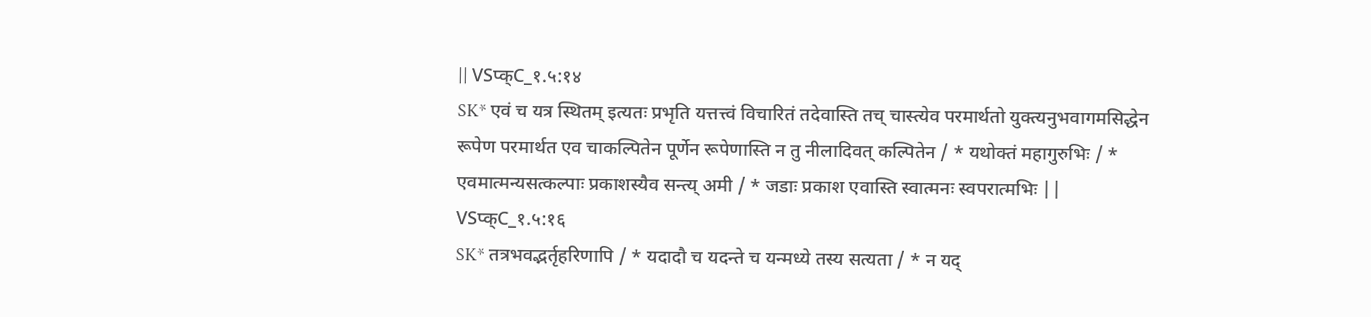|| VSप्क्C_१.५:१४
SK* एवं च यत्र स्थितम् इत्यतः प्रभृति यत्तत्त्वं विचारितं तदेवास्ति तच् चास्त्येव परमार्थतो युक्त्यनुभवागमसिद्धेन रूपेण परमार्थत एव चाकल्पितेन पूर्णेन रूपेणास्ति न तु नीलादिवत् कल्पितेन / * यथोक्तं महागुरुभिः / * एवमात्मन्यसत्कल्पाः प्रकाशस्यैव सन्त्य् अमी / * जडाः प्रकाश एवास्ति स्वात्मनः स्वपरात्मभिः || VSप्क्C_१.५:१६
SK* तत्रभवद्भर्तृहरिणापि / * यदादौ च यदन्ते च यन्मध्ये तस्य सत्यता / * न यद्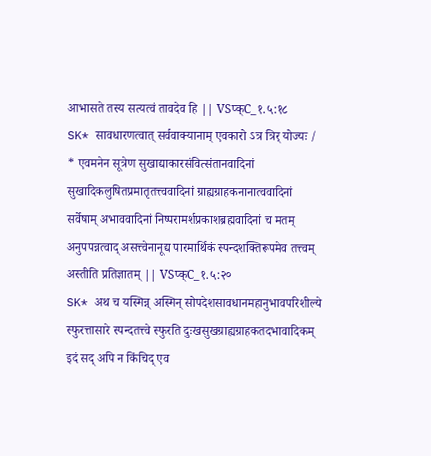आभासते तस्य सत्यत्वं तावदेव हि || VSप्क्C_१.५:१८
SK* सावधारणत्वात् सर्ववाक्यानाम् एवकारो ऽत्र त्रिर् योज्यः / * एवमनेन सूत्रेण सुखाद्याकारसंवित्संतानवादिनां सुखादिकलुषितप्रमातृतत्त्ववादिनां ग्राह्यग्राहकनानात्ववादिनां सर्वेषाम् अभाववादिनां निष्परामर्शप्रकाशब्रह्मवादिनां च मतम् अनुपपन्नत्वाद् असत्त्वेनानूद्य पारमार्थिकं स्पन्दशक्तिरूपमेव तत्त्वम् अस्तीति प्रतिज्ञातम् || VSप्क्C_१.५:२०
SK* अथ च यस्मिन्न् अस्मिन् सोपदेशसावधानमहानुभावपरिशील्ये स्फुरत्तासारे स्पन्दतत्त्वे स्फुरति दुःखसुखग्राह्यग्राहकतदभावादिकम् इदं सद् अपि न किंचिद् एव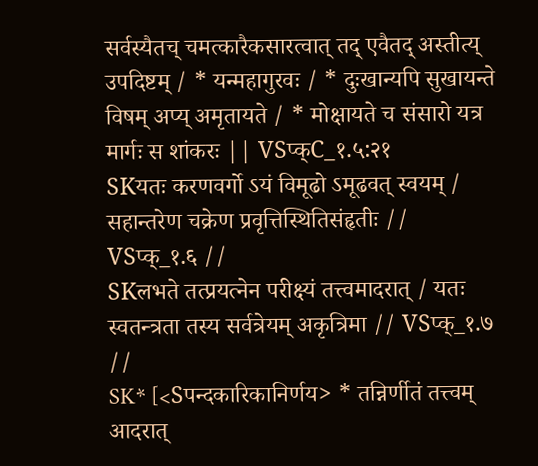सर्वस्यैतच् चमत्कारैकसारत्वात् तद् एवैतद् अस्तीत्य् उपदिष्टम् / * यन्महागुरवः / * दुःखान्यपि सुखायन्ते विषम् अप्य् अमृतायते / * मोक्षायते च संसारो यत्र मार्गः स शांकरः || VSप्क्C_१.५:२१
SKयतः करणवर्गो ऽयं विमूढो ऽमूढवत् स्वयम् / सहान्तरेण चक्रेण प्रवृत्तिस्थितिसंहृतीः // VSप्क्_१.६ //
SKलभते तत्प्रयत्नेन परीक्ष्यं तत्त्वमादरात् / यतः स्वतन्त्रता तस्य सर्वत्रेयम् अकृत्रिमा // VSप्क्_१.७ //
SK* [<Sपन्दकारिकानिर्णय> * तन्निर्णीतं तत्त्वम् आदरात्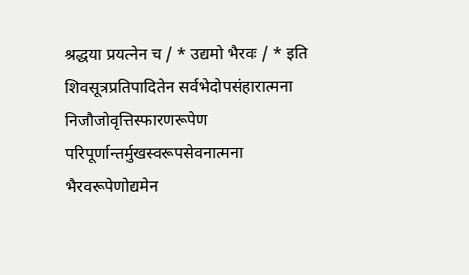श्रद्धया प्रयत्नेन च / * उद्यमो भैरवः / * इति शिवसूत्रप्रतिपादितेन सर्वभेदोपसंहारात्मना निजौजोवृत्तिस्फारणरूपेण परिपूर्णान्तर्मुखस्वरूपसेवनात्मना भैरवरूपेणोद्यमेन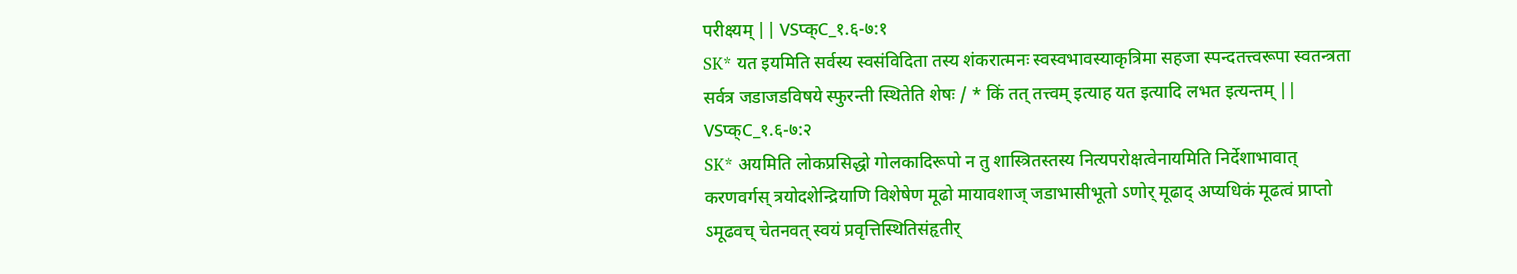परीक्ष्यम् || VSप्क्C_१.६-७:१
SK* यत इयमिति सर्वस्य स्वसंविदिता तस्य शंकरात्मनः स्वस्वभावस्याकृत्रिमा सहजा स्पन्दतत्त्वरूपा स्वतन्त्रता सर्वत्र जडाजडविषये स्फुरन्ती स्थितेति शेषः / * किं तत् तत्त्वम् इत्याह यत इत्यादि लभत इत्यन्तम् || VSप्क्C_१.६-७:२
SK* अयमिति लोकप्रसिद्धो गोलकादिरूपो न तु शास्त्रितस्तस्य नित्यपरोक्षत्वेनायमिति निर्देशाभावात् करणवर्गस् त्रयोदशेन्द्रियाणि विशेषेण मूढो मायावशाज् जडाभासीभूतो ऽणोर् मूढाद् अप्यधिकं मूढत्वं प्राप्तो ऽमूढवच् चेतनवत् स्वयं प्रवृत्तिस्थितिसंहृतीर्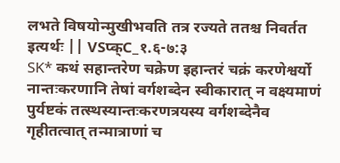लभते विषयोन्मुखीभवति तत्र रज्यते ततश्च निवर्तत इत्यर्थः || VSप्क्C_१.६-७:३
SK* कथं सहान्तरेण चक्रेण इहान्तरं चक्रं करणेश्वर्यो नान्तःकरणानि तेषां वर्गशब्देन स्वीकारात् न वक्ष्यमाणं पुर्यष्टकं तत्स्थस्यान्तःकरणत्रयस्य वर्गशब्देनैव गृहीतत्वात् तन्मात्राणां च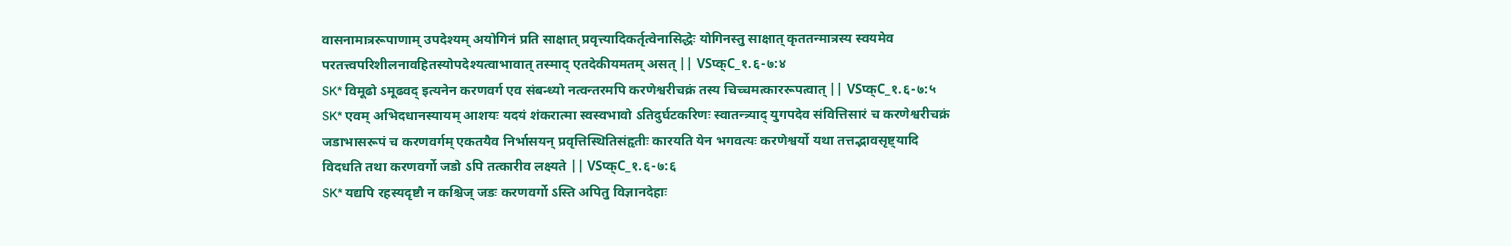वासनामात्ररूपाणाम् उपदेश्यम् अयोगिनं प्रति साक्षात् प्रवृत्त्यादिकर्तृत्वेनासिद्धेः योगिनस्तु साक्षात् कृततन्मात्रस्य स्वयमेव परतत्त्वपरिशीलनावहितस्योपदेश्यत्वाभावात् तस्माद् एतदेकीयमतम् असत् || VSप्क्C_१.६-७:४
SK* विमूढो ऽमूढवद् इत्यनेन करणवर्ग एव संबन्ध्यो नत्वन्तरमपि करणेश्वरीचक्रं तस्य चिच्चमत्काररूपत्वात् || VSप्क्C_१.६-७:५
SK* एवम् अभिदधानस्यायम् आशयः यदयं शंकरात्मा स्वस्वभावो ऽतिदुर्घटकरिणः स्वातन्त्र्याद् युगपदेव संवित्तिसारं च करणेश्वरीचक्रं जडाभासरूपं च करणवर्गम् एकतयैव निर्भासयन् प्रवृत्तिस्थितिसंहृतीः कारयति येन भगवत्यः करणेश्वर्यो यथा तत्तद्भावसृष्ट्यादि विदधति तथा करणवर्गो जडो ऽपि तत्कारीव लक्ष्यते || VSप्क्C_१.६-७:६
SK* यद्यपि रहस्यदृष्टौ न कश्चिज् जडः करणवर्गो ऽस्ति अपितु विज्ञानदेहाः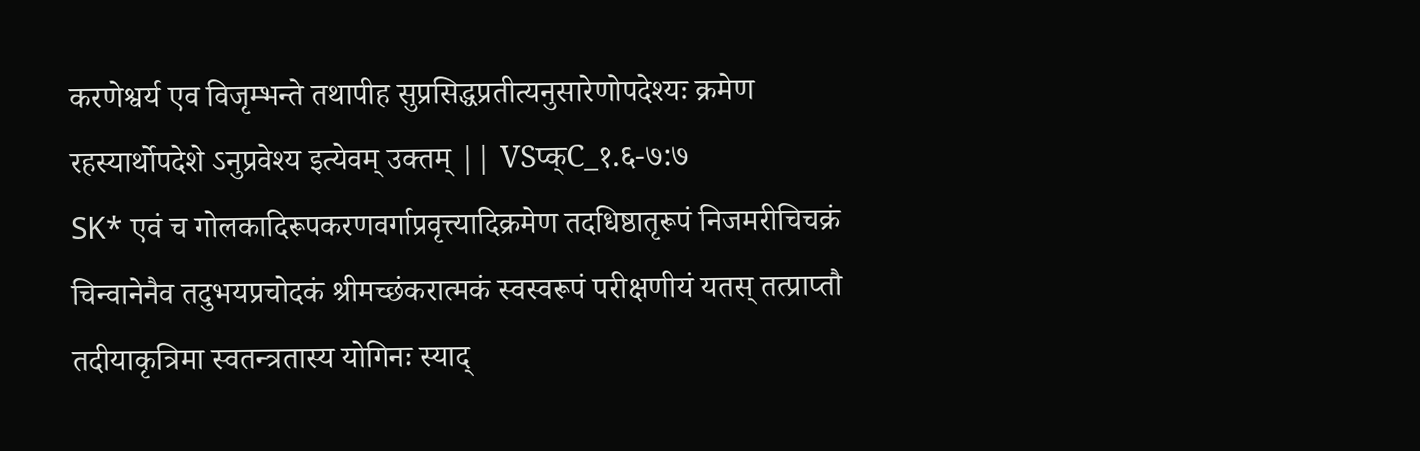करणेश्वर्य एव विजृम्भन्ते तथापीह सुप्रसिद्धप्रतीत्यनुसारेणोपदेश्यः क्रमेण रहस्यार्थोपदेशे ऽनुप्रवेश्य इत्येवम् उक्तम् || VSप्क्C_१.६-७:७
SK* एवं च गोलकादिरूपकरणवर्गाप्रवृत्त्यादिक्रमेण तदधिष्ठातृरूपं निजमरीचिचक्रं चिन्वानेनैव तदुभयप्रचोदकं श्रीमच्छंकरात्मकं स्वस्वरूपं परीक्षणीयं यतस् तत्प्राप्तौ तदीयाकृत्रिमा स्वतन्त्रतास्य योगिनः स्याद्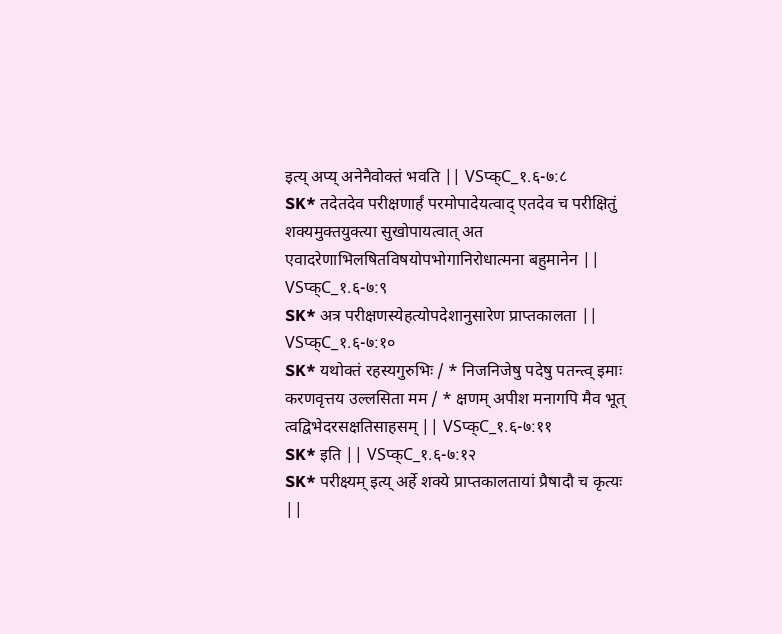इत्य् अप्य् अनेनैवोक्तं भवति || VSप्क्C_१.६-७:८
SK* तदेतदेव परीक्षणार्हं परमोपादेयत्वाद् एतदेव च परीक्षितुं शक्यमुक्तयुक्त्या सुखोपायत्वात् अत एवादरेणाभिलषितविषयोपभोगानिरोधात्मना बहुमानेन || VSप्क्C_१.६-७:९
SK* अत्र परीक्षणस्येहत्योपदेशानुसारेण प्राप्तकालता || VSप्क्C_१.६-७:१०
SK* यथोक्तं रहस्यगुरुभिः / * निजनिजेषु पदेषु पतन्त्व् इमाः करणवृत्तय उल्लसिता मम / * क्षणम् अपीश मनागपि मैव भूत् त्वद्विभेदरसक्षतिसाहसम् || VSप्क्C_१.६-७:११
SK* इति || VSप्क्C_१.६-७:१२
SK* परीक्ष्यम् इत्य् अर्हे शक्ये प्राप्तकालतायां प्रैषादौ च कृत्यः ||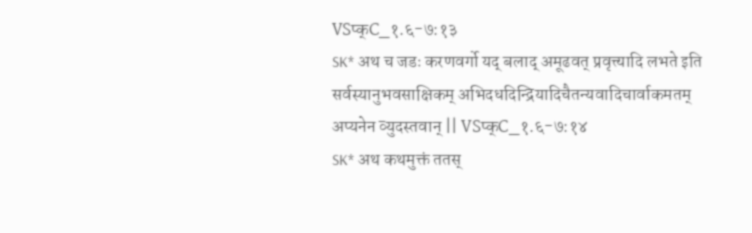VSप्क्C_१.६-७:१३
SK* अथ च जडः करणवर्गो यद् बलाद् अमूढवत् प्रवृत्त्यादि लभते इति सर्वस्यानुभवसाक्षिकम् अभिदधदिन्द्रियादिचैतन्यवादिचार्वाकमतम् अप्यनेन व्युदस्तवान् || VSप्क्C_१.६-७:१४
SK* अथ कथमुक्तं ततस्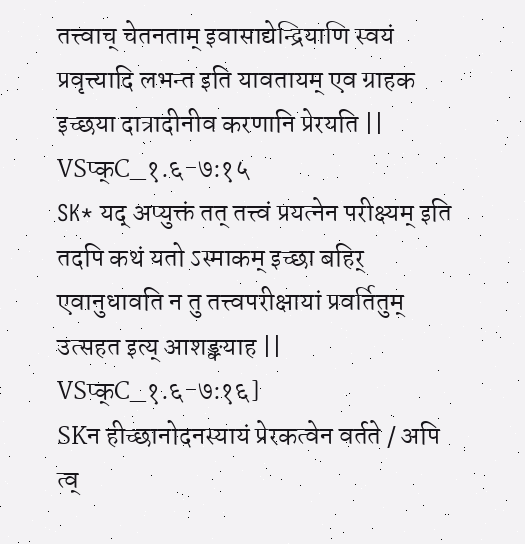तत्त्वाच् चेतनताम् इवासाद्येन्द्रियाणि स्वयं प्रवृत्त्यादि लभन्त इति यावतायम् एव ग्राहक इच्छया दात्रादीनीव करणानि प्रेरयति || VSप्क्C_१.६-७:१५
SK* यद् अप्युक्तं तत् तत्त्वं प्रयत्नेन परीक्ष्यम् इति तदपि कथं यतो ऽस्माकम् इच्छा बहिर् एवानुधावति न तु तत्त्वपरीक्षायां प्रवर्तितुम् उत्सहत इत्य् आशङ्क्याह || VSप्क्C_१.६-७:१६]
SKन हीच्छानोदनस्यायं प्रेरकत्वेन वर्तते / अपि त्व्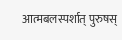आत्मबलस्पर्शात् पुरुषस्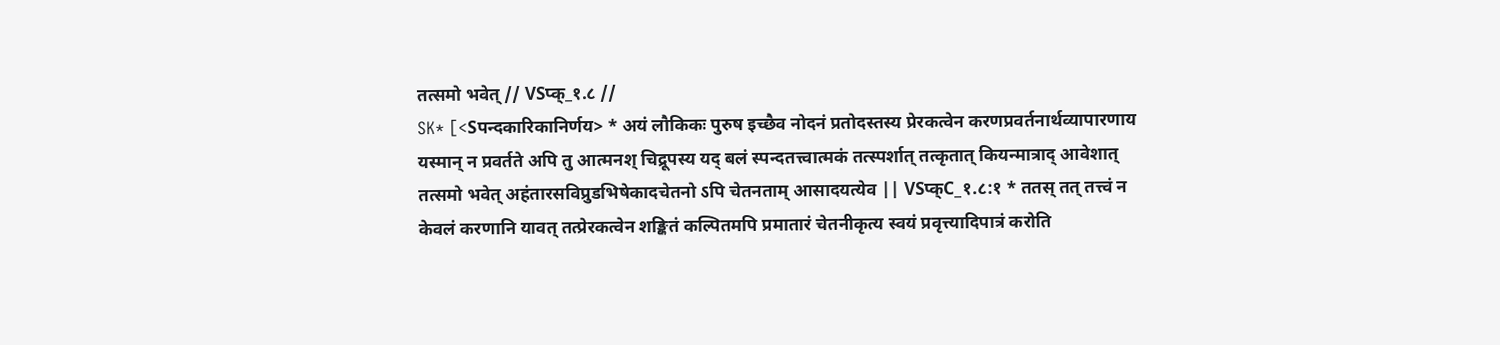तत्समो भवेत् // VSप्क्_१.८ //
SK* [<Sपन्दकारिकानिर्णय> * अयं लौकिकः पुरुष इच्छैव नोदनं प्रतोदस्तस्य प्रेरकत्वेन करणप्रवर्तनार्थव्यापारणाय यस्मान् न प्रवर्तते अपि तु आत्मनश् चिद्रूपस्य यद् बलं स्पन्दतत्त्वात्मकं तत्स्पर्शात् तत्कृतात् कियन्मात्राद् आवेशात् तत्समो भवेत् अहंतारसविप्रुडभिषेकादचेतनो ऽपि चेतनताम् आसादयत्येव || VSप्क्C_१.८:१ * ततस् तत् तत्त्वं न केवलं करणानि यावत् तत्प्रेरकत्वेन शङ्कितं कल्पितमपि प्रमातारं चेतनीकृत्य स्वयं प्रवृत्त्यादिपात्रं करोति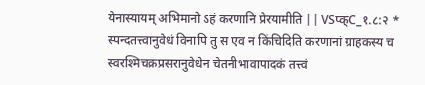येनास्यायम् अभिमानो ऽहं करणानि प्रेरयामीति || VSप्क्C_१.८:२ * स्पन्दतत्त्वानुवेधं विनापि तु स एव न किंचिदिति करणानां ग्राहकस्य च स्वरश्मिचक्रप्रसरानुवेधेन चेतनीभावापादकं तत्त्वं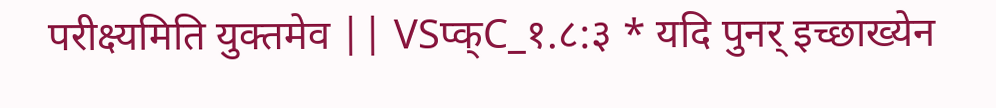परीक्ष्यमिति युक्तमेव || VSप्क्C_१.८:३ * यदि पुनर् इच्छाख्येन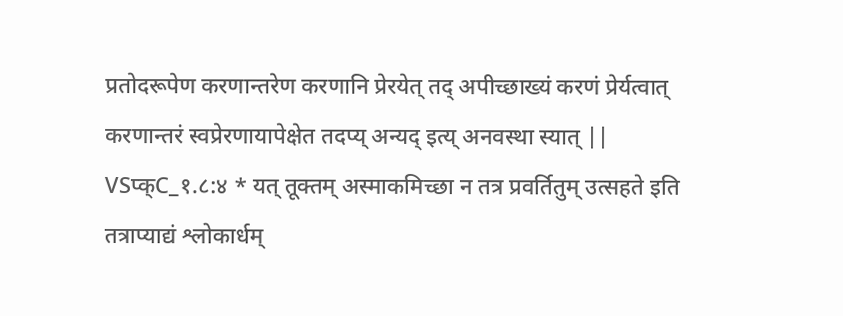प्रतोदरूपेण करणान्तरेण करणानि प्रेरयेत् तद् अपीच्छाख्यं करणं प्रेर्यत्वात् करणान्तरं स्वप्रेरणायापेक्षेत तदप्य् अन्यद् इत्य् अनवस्था स्यात् || VSप्क्C_१.८:४ * यत् तूक्तम् अस्माकमिच्छा न तत्र प्रवर्तितुम् उत्सहते इति तत्राप्याद्यं श्लोकार्धम्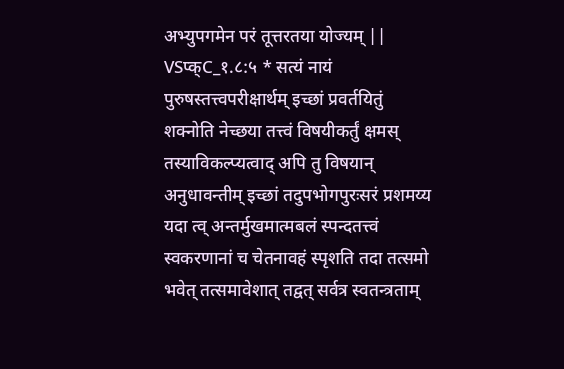अभ्युपगमेन परं तूत्तरतया योज्यम् || VSप्क्C_१.८:५ * सत्यं नायं पुरुषस्तत्त्वपरीक्षार्थम् इच्छां प्रवर्तयितुं शक्नोति नेच्छया तत्त्वं विषयीकर्तुं क्षमस् तस्याविकल्प्यत्वाद् अपि तु विषयान् अनुधावन्तीम् इच्छां तदुपभोगपुरःसरं प्रशमय्य यदा त्व् अन्तर्मुखमात्मबलं स्पन्दतत्त्वं स्वकरणानां च चेतनावहं स्पृशति तदा तत्समो भवेत् तत्समावेशात् तद्वत् सर्वत्र स्वतन्त्रताम्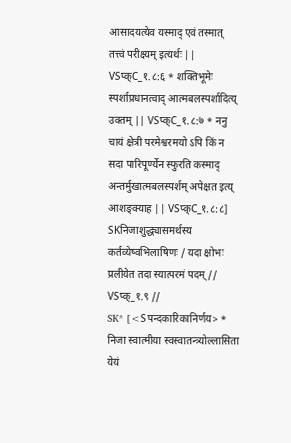आसादयत्येव यस्माद् एवं तस्मात् तत्त्वं परीक्ष्यम् इत्यर्थः || VSप्क्C_१.८:६ * शक्तिभूमेः स्पर्शाप्रधानत्वाद् आत्मबलस्पर्शादित्य् उक्तम् || VSप्क्C_१.८:७ * ननु चायं क्षेत्री परमेश्वरमयो ऽपि किं न सदा पारिपूर्ण्येन स्फुरति कस्माद् अन्तर्मुखात्मबलस्पर्शम् अपेक्षत इत्य् आशङ्क्याह || VSप्क्C_१.८:८]
SKनिजाशुद्ध्यासमर्थस्य कर्तव्येष्वभिलाषिणः / यदा क्षोभः प्रलीयेत तदा स्यात्परमं पदम् // VSप्क्_१.९ //
SK* [<Sपन्दकारिकानिर्णय> * निजा स्वात्मीया स्वस्वातन्त्र्योल्लासिता येयं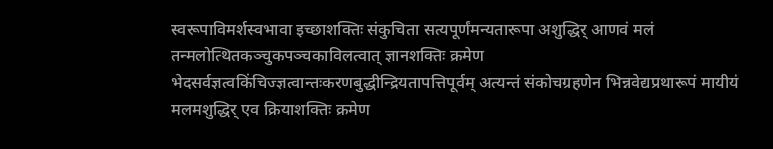स्वरूपाविमर्शस्वभावा इच्छाशक्तिः संकुचिता सत्यपूर्णंमन्यतारूपा अशुद्धिर् आणवं मलं तन्मलोत्थितकञ्चुकपञ्चकाविलत्वात् ज्ञानशक्तिः क्रमेण भेदसर्वज्ञत्वकिंचिज्ज्ञत्वान्तःकरणबुद्धीन्द्रियतापत्तिपूर्वम् अत्यन्तं संकोचग्रहणेन भिन्नवेद्यप्रथारूपं मायीयं मलमशुद्धिर् एव क्रियाशक्तिः क्रमेण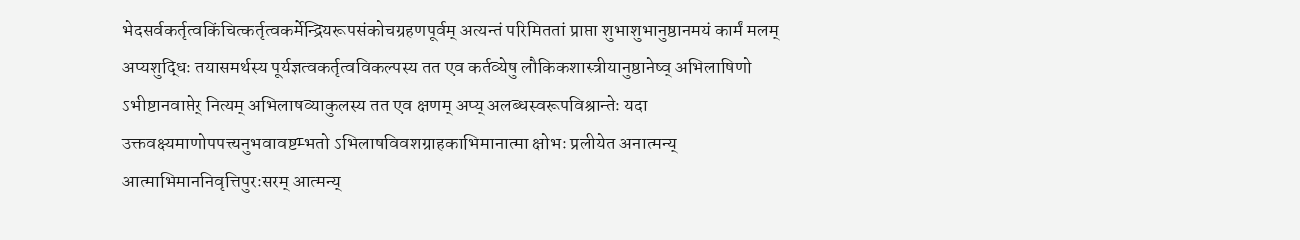भेदसर्वकर्तृत्वकिंचित्कर्तृत्वकर्मेन्द्रियरूपसंकोचग्रहणपूर्वम् अत्यन्तं परिमिततां प्राप्ता शुभाशुभानुष्ठानमयं कार्मं मलम् अप्यशुद्धिः तयासमर्थस्य पूर्यज्ञत्वकर्तृत्वविकल्पस्य तत एव कर्तव्येषु लौकिकशास्त्रीयानुष्ठानेष्व् अभिलाषिणो ऽभीष्टानवाप्तेर् नित्यम् अभिलाषव्याकुलस्य तत एव क्षणम् अप्य् अलब्धस्वरूपविश्रान्तेः यदा उक्तवक्ष्यमाणोपपत्त्यनुभवावष्टम्भतो ऽभिलाषविवशग्राहकाभिमानात्मा क्षोभः प्रलीयेत अनात्मन्य् आत्माभिमाननिवृत्तिपुरःसरम् आत्मन्य्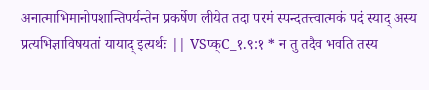अनात्माभिमानोपशान्तिपर्यन्तेन प्रकर्षेण लीयेत तदा परमं स्पन्दतत्त्वात्मकं पदं स्याद् अस्य प्रत्यभिज्ञाविषयतां यायाद् इत्यर्थः || VSप्क्C_१.९:१ * न तु तदैव भवति तस्य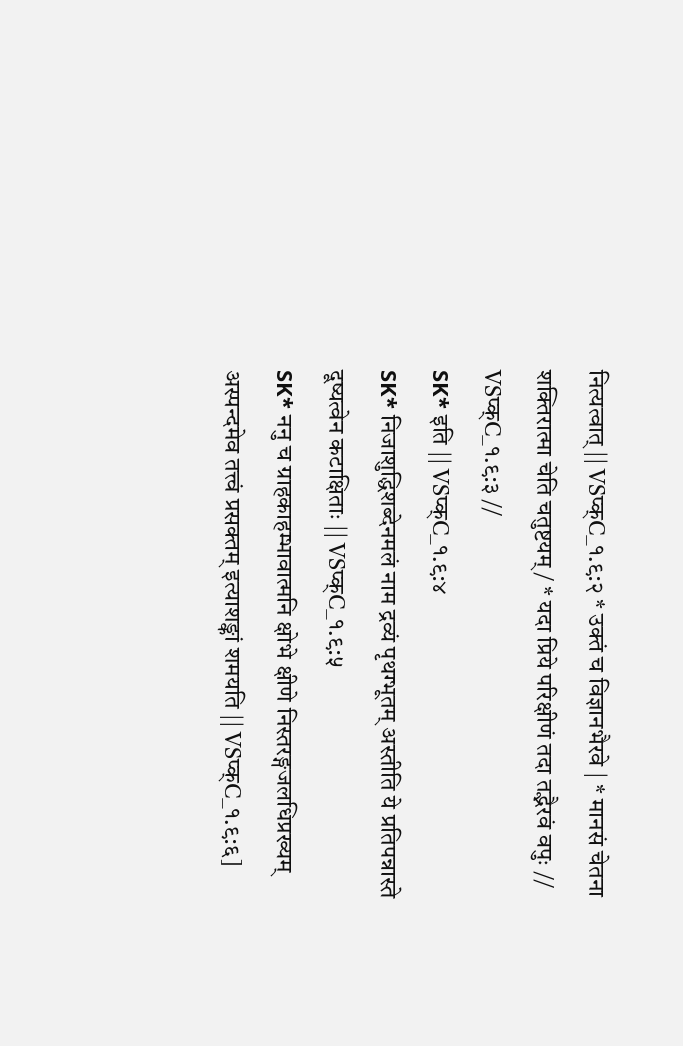नित्यत्वात् || VSप्क्C_१.९:२ * उक्तं च विज्ञानभैरवे | * मानसं चेतना शक्तिरात्मा चेति चतुष्टयम् / * यदा प्रिये परिक्षीणं तदा तद्भैरवं वपुः // VSप्क्C_१.९:३ //
SK* इति || VSप्क्C_१.९:४
SK* निजाशुद्धिशब्देनमलं नाम द्रव्यं पृथग्भूतम् अस्तीति ये प्रतिपन्नास्ते दूष्यत्वेन कटाक्षिताः || VSप्क्C_१.९:५
SK* ननु च ग्राहकाहम्भावात्मनि क्षोभे क्षीणे निस्तरङ्गजलधिप्रख्यम् अस्पन्दमेव तत्त्वं प्रसक्तम् इत्याशङ्कां शमयति || VSप्क्C_१.९:६]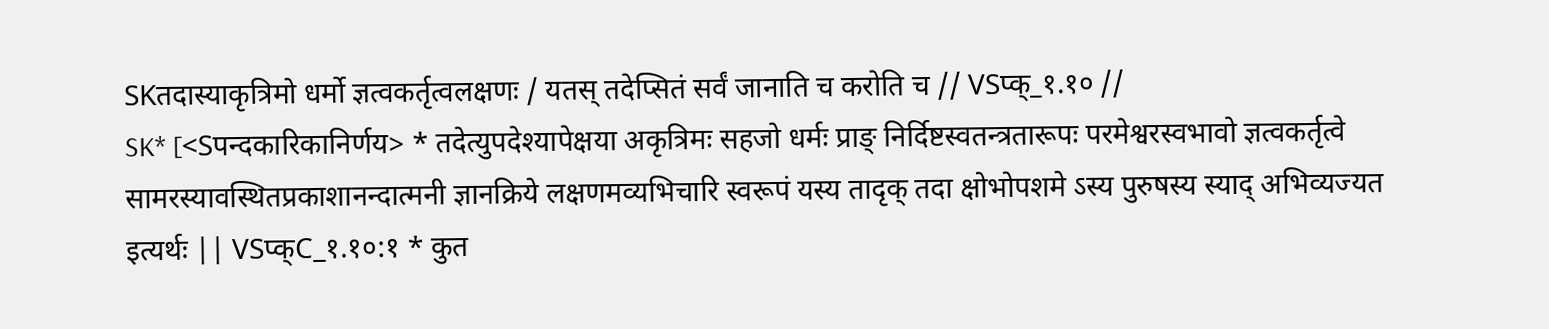SKतदास्याकृत्रिमो धर्मो ज्ञत्वकर्तृत्वलक्षणः / यतस् तदेप्सितं सर्वं जानाति च करोति च // VSप्क्_१.१० //
SK* [<Sपन्दकारिकानिर्णय> * तदेत्युपदेश्यापेक्षया अकृत्रिमः सहजो धर्मः प्राङ् निर्दिष्टस्वतन्त्रतारूपः परमेश्वरस्वभावो ज्ञत्वकर्तृत्वे सामरस्यावस्थितप्रकाशानन्दात्मनी ज्ञानक्रिये लक्षणमव्यभिचारि स्वरूपं यस्य तादृक् तदा क्षोभोपशमे ऽस्य पुरुषस्य स्याद् अभिव्यज्यत इत्यर्थः || VSप्क्C_१.१०:१ * कुत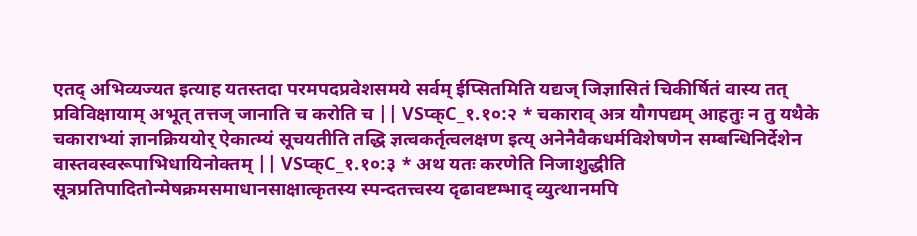एतद् अभिव्यज्यत इत्याह यतस्तदा परमपदप्रवेशसमये सर्वम् ईप्सितमिति यद्यज् जिज्ञासितं चिकीर्षितं वास्य तत् प्रविविक्षायाम् अभूत् तत्तज् जानाति च करोति च || VSप्क्C_१.१०:२ * चकाराव् अत्र यौगपद्यम् आहतुः न तु यथैके चकाराभ्यां ज्ञानक्रिययोर् ऐकात्म्यं सूचयतीति तद्धि ज्ञत्वकर्तृत्वलक्षण इत्य् अनेनैवैकधर्मविशेषणेन सम्बन्धिनिर्देशेन वास्तवस्वरूपाभिधायिनोक्तम् || VSप्क्C_१.१०:३ * अथ यतः करणेति निजाशुद्धीति सूत्रप्रतिपादितोन्मेषक्रमसमाधानसाक्षात्कृतस्य स्पन्दतत्त्वस्य दृढावष्टम्भाद् व्युत्थानमपि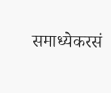समाध्येकरसं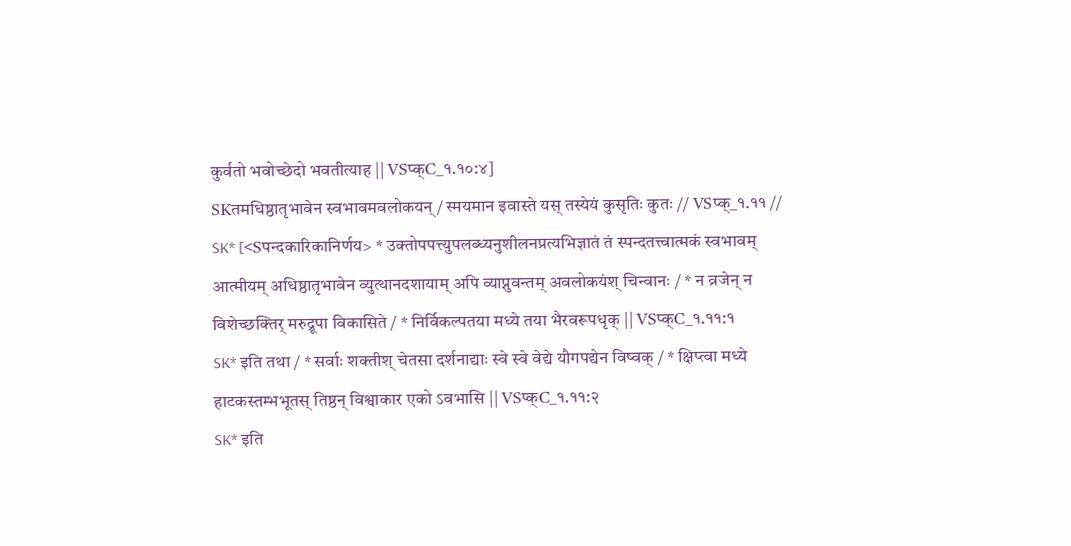कुर्वतो भवोच्छेदो भवतीत्याह || VSप्क्C_१.१०:४]
SKतमधिष्ठातृभावेन स्वभावमवलोकयन् / स्मयमान इवास्ते यस् तस्येयं कुसृतिः कुतः // VSप्क्_१.११ //
SK* [<Sपन्दकारिकानिर्णय> * उक्तोपपत्त्युपलब्ध्यनुशीलनप्रत्यभिज्ञातं तं स्पन्दतत्त्वात्मकं स्वभावम् आत्मीयम् अधिष्ठातृभावेन व्युत्थानदशायाम् अपि व्याप्नुवन्तम् अवलोकयंश् चिन्वानः / * न व्रजेन् न विशेच्छक्तिर् मरुद्रूपा विकासिते / * निर्विकल्पतया मध्ये तया भैरवरूपधृक् || VSप्क्C_१.११:१
SK* इति तथा / * सर्वाः शक्तीश् चेतसा दर्शनाद्याः स्वे स्वे वेद्ये यौगपद्येन विष्वक् / * क्षिप्त्वा मध्ये हाटकस्तम्भभूतस् तिष्ठन् विश्वाकार एको ऽवभासि || VSप्क्C_१.११:२
SK* इति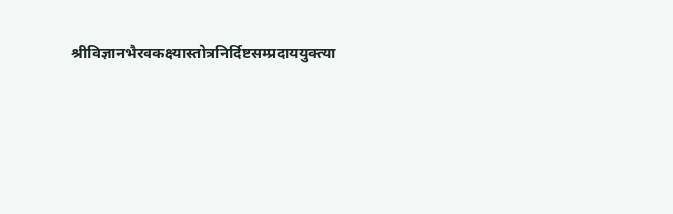श्रीविज्ञानभैरवकक्ष्यास्तोत्रनिर्दिष्टसम्प्रदाययुक्त्या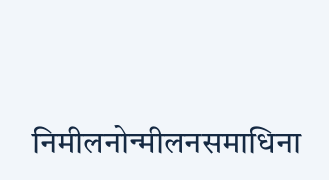निमीलनोन्मीलनसमाधिना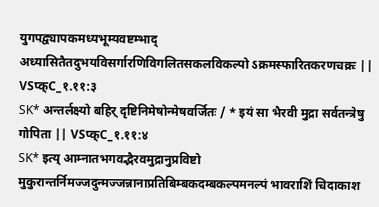युगपद्व्यापकमध्यभूम्यवष्टम्भाद् अध्यासितैतदुभयविसर्गारणिविगलितसकलविकल्पो ऽक्रमस्फारितकरणचक्रः || VSप्क्C_१.११:३
SK* अन्तर्लक्ष्यो बहिर् दृष्टिनिमेषोन्मेषवर्जितः / * इयं सा भैरवी मुद्रा सर्वतन्त्रेषु गोपिता || VSप्क्C_१.११:४
SK* इत्य् आम्नातभगवद्भैरवमुद्रानुप्रविष्टो मुकुरान्तर्निमज्जदुन्मज्जन्नानाप्रतिबिम्बकदम्बकल्पमनल्पं भावराशिं चिदाकाश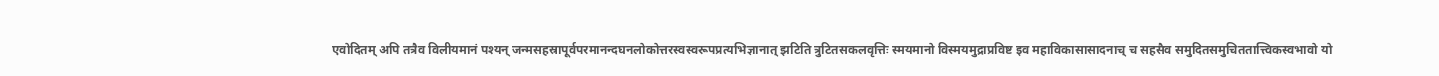एवोदितम् अपि तत्रैव विलीयमानं पश्यन् जन्मसहस्रापूर्वपरमानन्दघनलोकोत्तरस्वस्वरूपप्रत्यभिज्ञानात् झटिति त्रुटितसकलवृत्तिः स्मयमानो विस्मयमुद्राप्रविष्ट इव महाविकासासादनाच् च सहसैव समुदितसमुचिततात्त्विकस्वभावो यो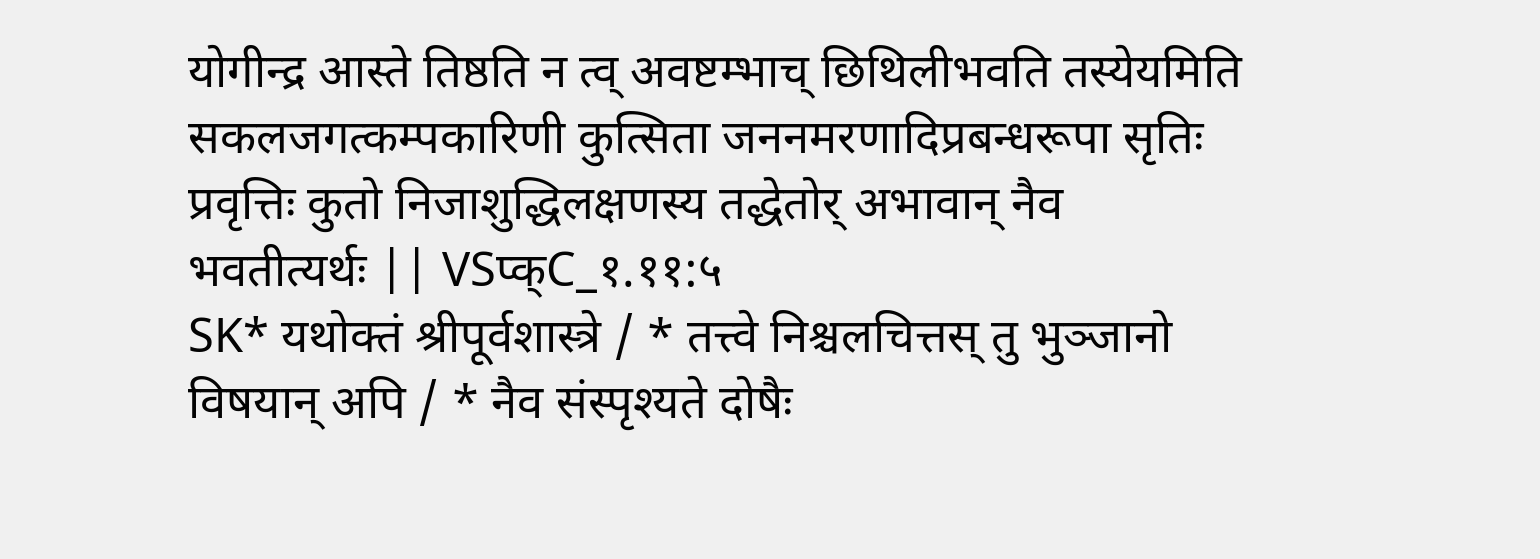योगीन्द्र आस्ते तिष्ठति न त्व् अवष्टम्भाच् छिथिलीभवति तस्येयमिति सकलजगत्कम्पकारिणी कुत्सिता जननमरणादिप्रबन्धरूपा सृतिः प्रवृत्तिः कुतो निजाशुद्धिलक्षणस्य तद्धेतोर् अभावान् नैव भवतीत्यर्थः || VSप्क्C_१.११:५
SK* यथोक्तं श्रीपूर्वशास्त्रे / * तत्त्वे निश्चलचित्तस् तु भुञ्जानो विषयान् अपि / * नैव संस्पृश्यते दोषैः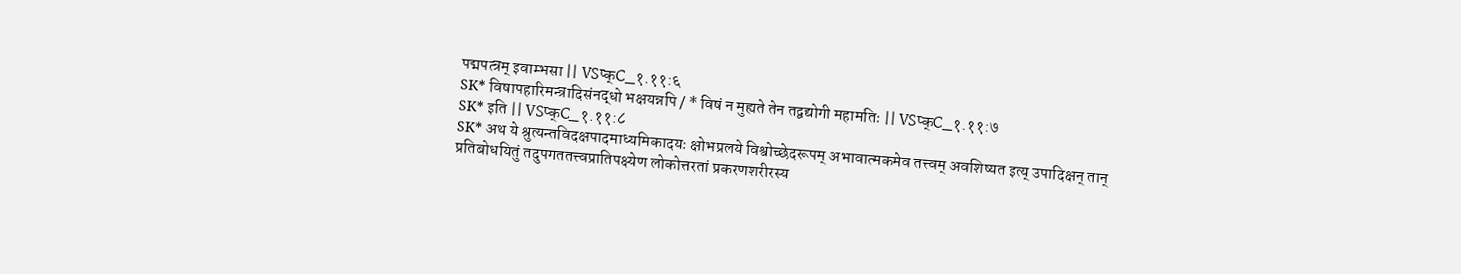पद्मपत्त्रम् इवाम्भसा || VSप्क्C_१.११:६
SK* विषापहारिमन्त्रादिसंनद्धो भक्षयन्नपि / * विषं न मुह्यते तेन तद्वद्योगी महामतिः || VSप्क्C_१.११:७
SK* इति || VSप्क्C_१.११:८
SK* अथ ये श्रुत्यन्तविदक्षपादमाध्यमिकादयः क्षोभप्रलये विश्वोच्छेदरूपम् अभावात्मकमेव तत्त्वम् अवशिष्यत इत्य् उपादिक्षन् तान् प्रतिबोधयितुं तदुपगततत्त्वप्रातिपक्ष्येण लोकोत्तरतां प्रकरणशरीरस्य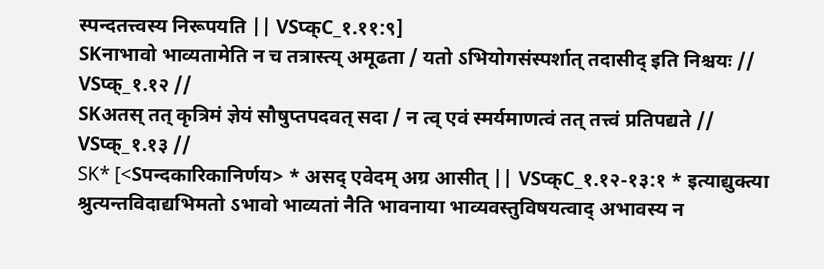स्पन्दतत्त्वस्य निरूपयति || VSप्क्C_१.११:९]
SKनाभावो भाव्यतामेति न च तत्रास्त्य् अमूढता / यतो ऽभियोगसंस्पर्शात् तदासीद् इति निश्चयः // VSप्क्_१.१२ //
SKअतस् तत् कृत्रिमं ज्ञेयं सौषुप्तपदवत् सदा / न त्व् एवं स्मर्यमाणत्वं तत् तत्त्वं प्रतिपद्यते // VSप्क्_१.१३ //
SK* [<Sपन्दकारिकानिर्णय> * असद् एवेदम् अग्र आसीत् || VSप्क्C_१.१२-१३:१ * इत्याद्युक्त्या श्रुत्यन्तविदाद्यभिमतो ऽभावो भाव्यतां नैति भावनाया भाव्यवस्तुविषयत्वाद् अभावस्य न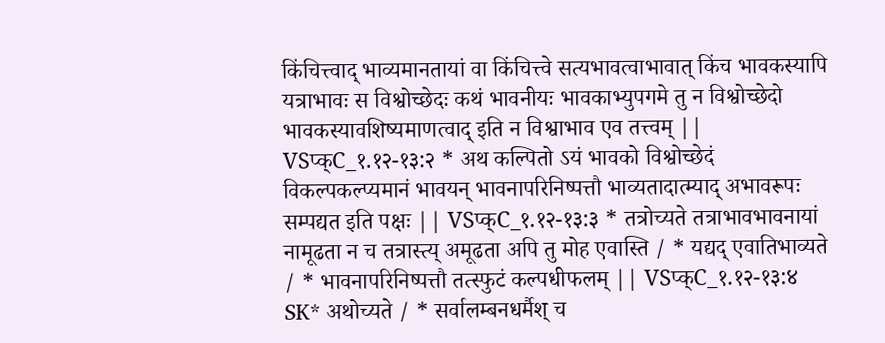किंचित्त्वाद् भाव्यमानतायां वा किंचित्त्वे सत्यभावत्वाभावात् किंच भावकस्यापि यत्राभावः स विश्वोच्छेदः कथं भावनीयः भावकाभ्युपगमे तु न विश्वोच्छेदो भावकस्यावशिष्यमाणत्वाद् इति न विश्वाभाव एव तत्त्वम् || VSप्क्C_१.१२-१३:२ * अथ कल्पितो ऽयं भावको विश्वोच्छेदं विकल्पकल्प्यमानं भावयन् भावनापरिनिष्पत्तौ भाव्यतादात्म्याद् अभावरूपः सम्पद्यत इति पक्षः || VSप्क्C_१.१२-१३:३ * तत्रोच्यते तत्राभावभावनायां नामूढता न च तत्रास्त्य् अमूढता अपि तु मोह एवास्ति / * यद्यद् एवातिभाव्यते / * भावनापरिनिष्पत्तौ तत्स्फुटं कल्पधीफलम् || VSप्क्C_१.१२-१३:४
SK* अथोच्यते / * सर्वालम्बनधर्मैश् च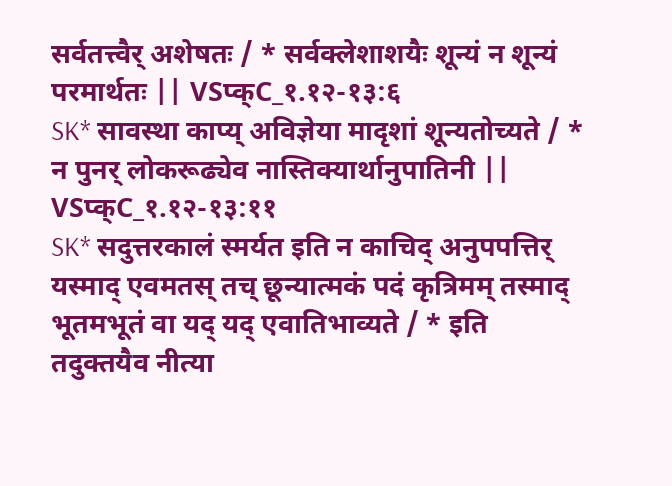सर्वतत्त्वैर् अशेषतः / * सर्वक्लेशाशयैः शून्यं न शून्यं परमार्थतः || VSप्क्C_१.१२-१३:६
SK* सावस्था काप्य् अविज्ञेया मादृशां शून्यतोच्यते / * न पुनर् लोकरूढ्येव नास्तिक्यार्थानुपातिनी || VSप्क्C_१.१२-१३:११
SK* सदुत्तरकालं स्मर्यत इति न काचिद् अनुपपत्तिर् यस्माद् एवमतस् तच् छून्यात्मकं पदं कृत्रिमम् तस्माद् भूतमभूतं वा यद् यद् एवातिभाव्यते / * इति तदुक्तयैव नीत्या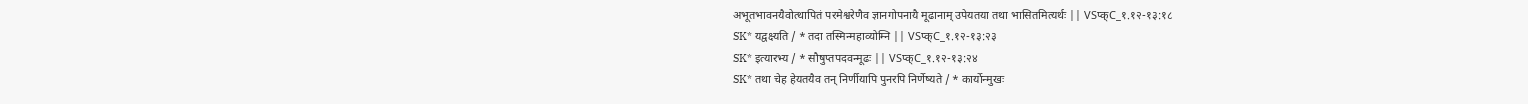अभूतभावनयैवोत्थापितं परमेश्वरेणैव ज्ञानगोपनायै मूढानाम् उपेयतया तथा भासितमित्यर्थः || VSप्क्C_१.१२-१३:१८
SK* यद्वक्ष्यति / * तदा तस्मिन्महाव्योम्नि || VSप्क्C_१.१२-१३:२३
SK* इत्यारभ्य / * सौषुप्तपदवन्मूढः || VSप्क्C_१.१२-१३:२४
SK* तथा चेह हेयतयैव तन् निर्णीयापि पुनरपि निर्णेष्यते / * कार्योन्मुखः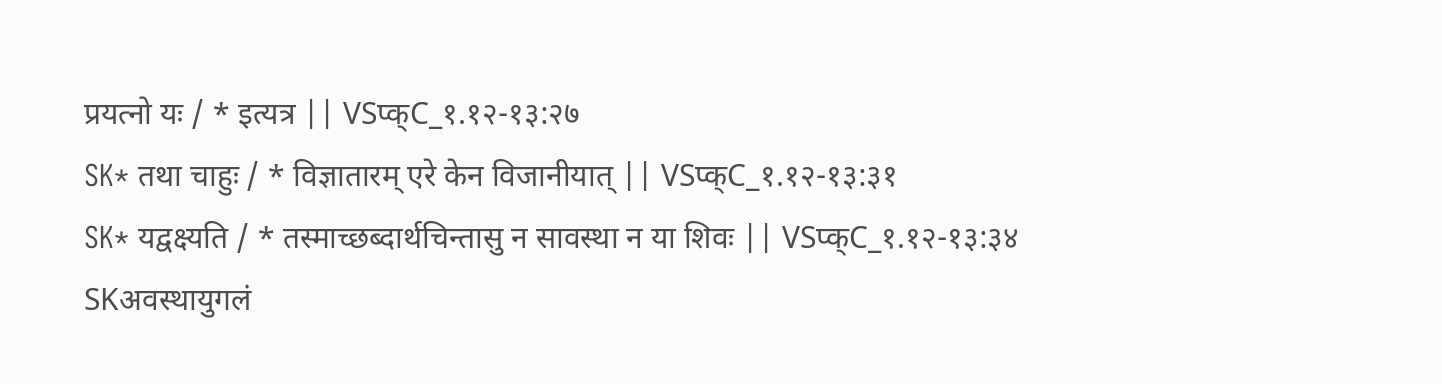प्रयत्नो यः / * इत्यत्र || VSप्क्C_१.१२-१३:२७
SK* तथा चाहुः / * विज्ञातारम् एरे केन विजानीयात् || VSप्क्C_१.१२-१३:३१
SK* यद्वक्ष्यति / * तस्माच्छब्दार्थचिन्तासु न सावस्था न या शिवः || VSप्क्C_१.१२-१३:३४
SKअवस्थायुगलं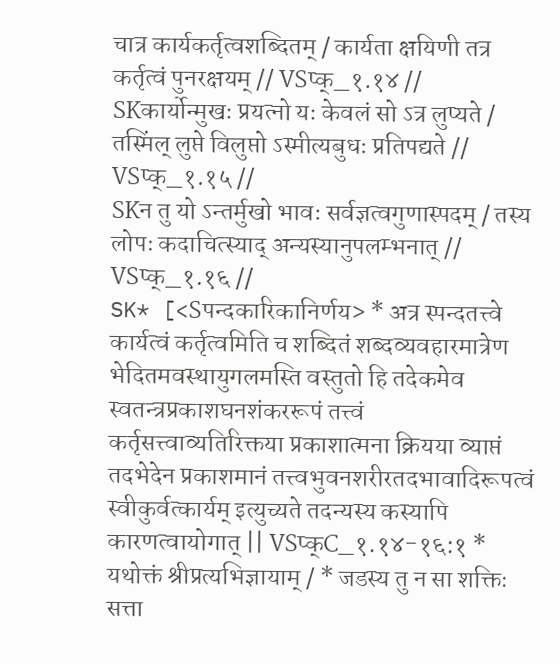चात्र कार्यकर्तृत्वशब्दितम् / कार्यता क्षयिणी तत्र कर्तृत्वं पुनरक्षयम् // VSप्क्_१.१४ //
SKकार्योन्मुखः प्रयत्नो यः केवलं सो ऽत्र लुप्यते / तस्मिंल् लुप्ते विलुप्तो ऽस्मीत्यबुधः प्रतिपद्यते // VSप्क्_१.१५ //
SKन तु यो ऽन्तर्मुखो भावः सर्वज्ञत्वगुणास्पदम् / तस्य लोपः कदाचित्स्याद् अन्यस्यानुपलम्भनात् // VSप्क्_१.१६ //
SK* [<Sपन्दकारिकानिर्णय> * अत्र स्पन्दतत्त्वे कार्यत्वं कर्तृत्वमिति च शब्दितं शब्दव्यवहारमात्रेण भेदितमवस्थायुगलमस्ति वस्तुतो हि तदेकमेव स्वतन्त्रप्रकाशघनशंकररूपं तत्त्वं कर्तृसत्त्वाव्यतिरिक्तया प्रकाशात्मना क्रियया व्याप्तं तदभेदेन प्रकाशमानं तत्त्वभुवनशरीरतदभावादिरूपत्वं स्वीकुर्वत्कार्यम् इत्युच्यते तदन्यस्य कस्यापि कारणत्वायोगात् || VSप्क्C_१.१४-१६:१ * यथोक्तं श्रीप्रत्यभिज्ञायाम् / * जडस्य तु न सा शक्तिः सत्ता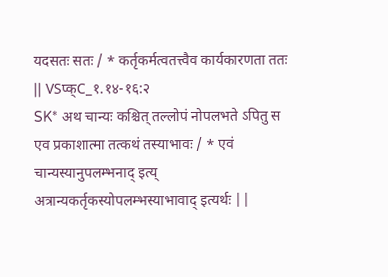यदसतः सतः / * कर्तृकर्मत्वतत्त्वैव कार्यकारणता ततः || VSप्क्C_१.१४-१६:२
SK* अथ चान्यः कश्चित् तल्लोपं नोपलभते ऽपितु स एव प्रकाशात्मा तत्कथं तस्याभावः / * एवं चान्यस्यानुपलम्भनाद् इत्य् अत्रान्यकर्तृकस्योपलम्भस्याभावाद् इत्यर्थः ||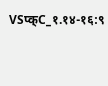VSप्क्C_१.१४-१६:९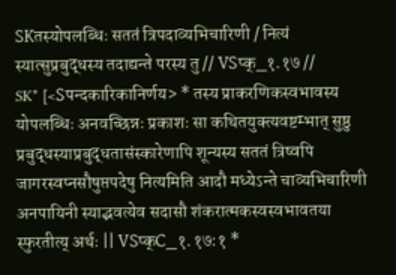SKतस्योपलब्धिः सततं त्रिपदाव्यभिचारिणी / नित्यं स्यात्सुप्रबुद्धस्य तदाद्यन्ते परस्य तु // VSप्क्_१.१७ //
SK* [<Sपन्दकारिकानिर्णय> * तस्य प्राकरणिकस्वभावस्य योपलब्धिः अनवच्छिन्नः प्रकाशः सा कथितयुक्त्यवष्टम्भात् सुष्ठु प्रबुद्धस्याप्रबुद्धतासंस्कारेणापि शून्यस्य सततं त्रिष्वपि जागरस्वप्नसौषुप्तपदेषु नित्यमिति आदौ मध्येऽन्ते चाव्यभिचारिणी अनपायिनी स्याद्भवत्येव सदासौ शंकरात्मकस्वस्वभावतया स्फुरतीत्य् अर्थः || VSप्क्C_१.१७:१ *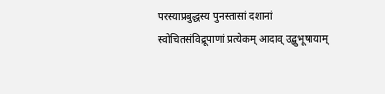परस्याप्रबुद्धस्य पुनस्तासां दशानां स्वोचितसंविद्रूपाणां प्रत्येकम् आदाव् उद्बुभूषायाम्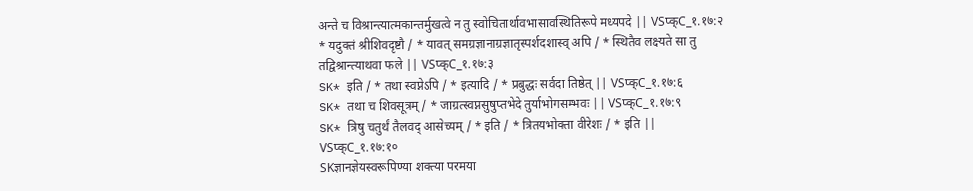अन्ते च विश्रान्त्यात्मकान्तर्मुखत्वे न तु स्वोचितार्थावभासावस्थितिरूपे मध्यपदे || VSप्क्C_१.१७:२ * यदुक्तं श्रीशिवदृष्टौ / * यावत् समग्रज्ञानाग्रज्ञातृस्पर्शदशास्व् अपि / * स्थितैव लक्ष्यते सा तु तद्विश्रान्त्याथवा फले || VSप्क्C_१.१७:३
SK* इति / * तथा स्वप्नेऽपि / * इत्यादि / * प्रबुद्धः सर्वदा तिष्ठेत् || VSप्क्C_१.१७:६
SK* तथा च शिवसूत्रम् / * जाग्रत्स्वप्नसुषुप्तभेदे तुर्याभोगसम्भवः || VSप्क्C_१.१७:९
SK* त्रिषु चतुर्थं तैलवद् आसेच्यम् / * इति / * त्रितयभोक्ता वीरेशः / * इति || VSप्क्C_१.१७:१०
SKज्ञानज्ञेयस्वरूपिण्या शक्त्या परमया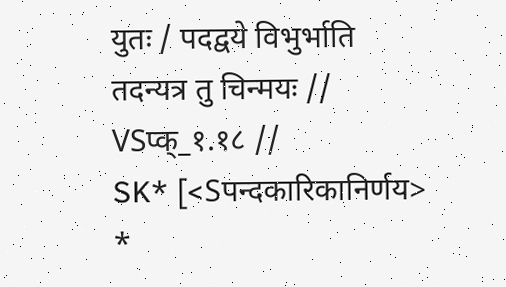युतः / पदद्वये विभुर्भाति तदन्यत्र तु चिन्मयः // VSप्क्_१.१८ //
SK* [<Sपन्दकारिकानिर्णय> *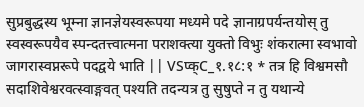सुप्रबुद्धस्य भूम्ना ज्ञानज्ञेयस्वरूपया मध्यमे पदे ज्ञानाग्रपर्यन्तयोस् तु स्वस्वरूपयैव स्पन्दतत्त्वात्मना पराशक्त्या युक्तो विभुः शंकरात्मा स्वभावो जागरास्वप्नरूपे पदद्वये भाति || VSप्क्C_१.१८:१ * तत्र हि विश्वमसौ सदाशिवेश्वरवत्स्वाङ्गवत् पश्यति तदन्यत्र तु सुषुप्ते न तु यथान्ये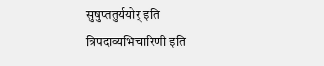सुषुप्ततुर्ययोर् इति त्रिपदाव्यभिचारिणी इति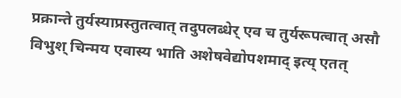प्रक्रान्ते तुर्यस्याप्रस्तुतत्वात् तदुपलब्धेर् एव च तुर्यरूपत्वात् असौ विभुश् चिन्मय एवास्य भाति अशेषवेद्योपशमाद् इत्य् एतत्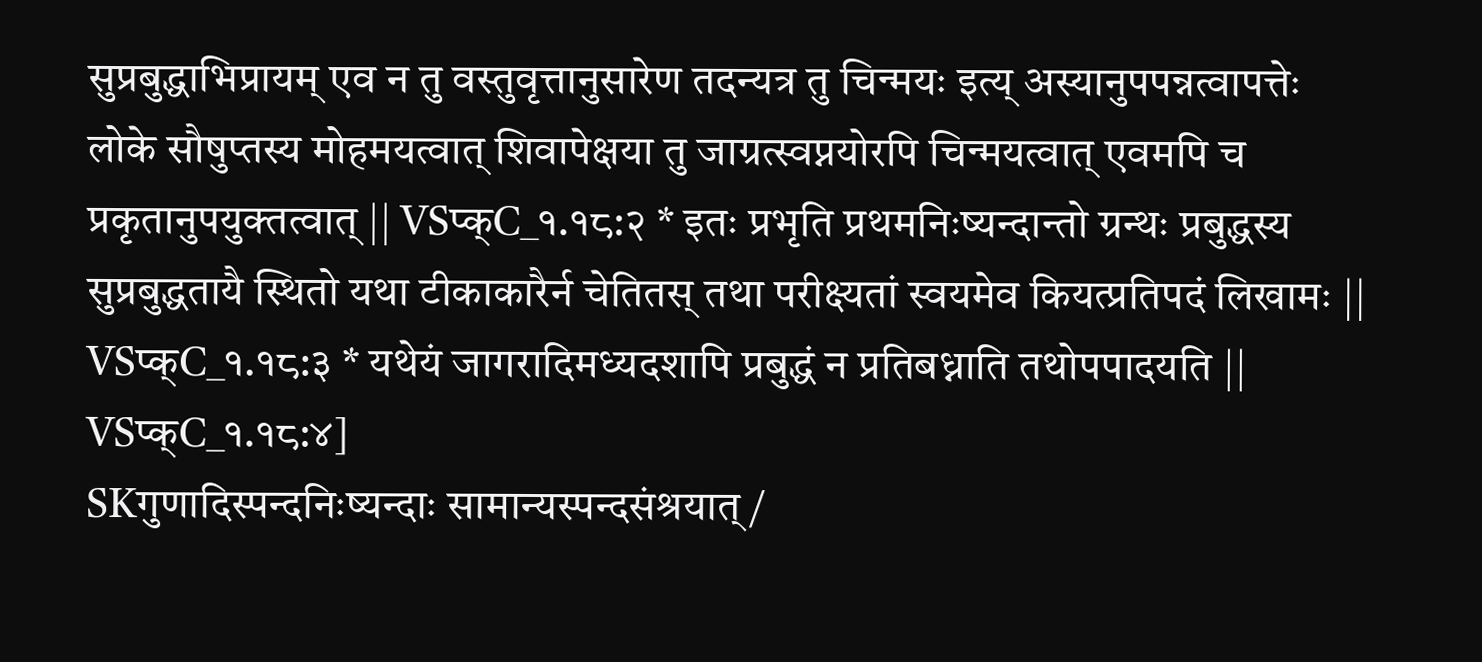सुप्रबुद्धाभिप्रायम् एव न तु वस्तुवृत्तानुसारेण तदन्यत्र तु चिन्मयः इत्य् अस्यानुपपन्नत्वापत्तेः लोके सौषुप्तस्य मोहमयत्वात् शिवापेक्षया तु जाग्रत्स्वप्नयोरपि चिन्मयत्वात् एवमपि च प्रकृतानुपयुक्तत्वात् || VSप्क्C_१.१८:२ * इतः प्रभृति प्रथमनिःष्यन्दान्तो ग्रन्थः प्रबुद्धस्य सुप्रबुद्धतायै स्थितो यथा टीकाकारैर्न चेतितस् तथा परीक्ष्यतां स्वयमेव कियत्प्रतिपदं लिखामः || VSप्क्C_१.१८:३ * यथेयं जागरादिमध्यदशापि प्रबुद्धं न प्रतिबध्नाति तथोपपादयति || VSप्क्C_१.१८:४]
SKगुणादिस्पन्दनिःष्यन्दाः सामान्यस्पन्दसंश्रयात् /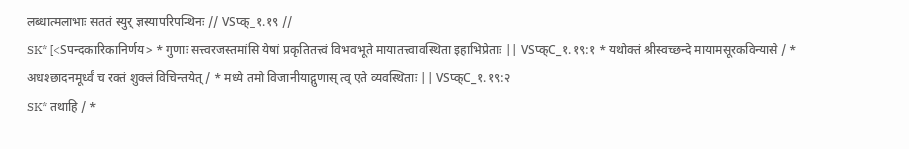लब्धात्मलाभाः सततं स्युर् ज्ञस्यापरिपन्थिनः // VSप्क्_१.१९ //
SK* [<Sपन्दकारिकानिर्णय> * गुणाः सत्त्वरजस्तमांसि येषां प्रकृतितत्त्वं विभवभूते मायातत्त्वावस्थिता इहाभिप्रेताः || VSप्क्C_१.१९:१ * यथोक्तं श्रीस्वच्छन्दे मायामसूरकविन्यासे / * अधश्छादनमूर्ध्वं च रक्तं शुक्लं विचिन्तयेत् / * मध्ये तमो विजानीयाद्गुणास् त्व् एते व्यवस्थिताः || VSप्क्C_१.१९:२
SK* तथाहि / *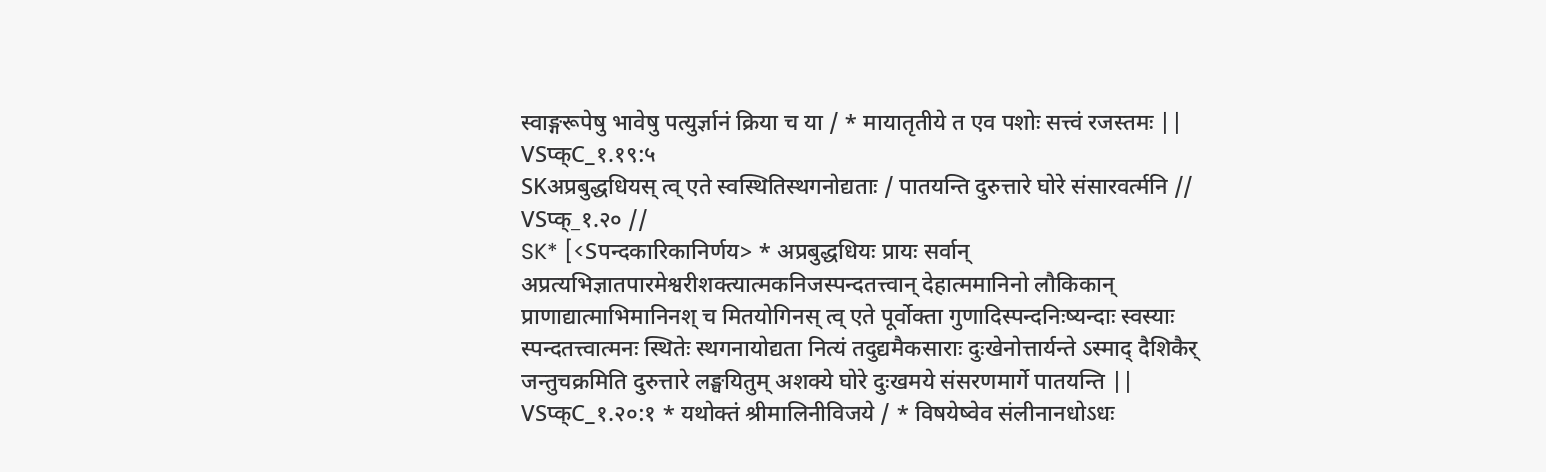स्वाङ्गरूपेषु भावेषु पत्युर्ज्ञानं क्रिया च या / * मायातृतीये त एव पशोः सत्त्वं रजस्तमः || VSप्क्C_१.१९:५
SKअप्रबुद्धधियस् त्व् एते स्वस्थितिस्थगनोद्यताः / पातयन्ति दुरुत्तारे घोरे संसारवर्त्मनि // VSप्क्_१.२० //
SK* [<Sपन्दकारिकानिर्णय> * अप्रबुद्धधियः प्रायः सर्वान् अप्रत्यभिज्ञातपारमेश्वरीशक्त्यात्मकनिजस्पन्दतत्त्वान् देहात्ममानिनो लौकिकान् प्राणाद्यात्माभिमानिनश् च मितयोगिनस् त्व् एते पूर्वोक्ता गुणादिस्पन्दनिःष्यन्दाः स्वस्याः स्पन्दतत्त्वात्मनः स्थितेः स्थगनायोद्यता नित्यं तदुद्यमैकसाराः दुःखेनोत्तार्यन्ते ऽस्माद् दैशिकैर् जन्तुचक्रमिति दुरुत्तारे लङ्घयितुम् अशक्ये घोरे दुःखमये संसरणमार्गे पातयन्ति || VSप्क्C_१.२०:१ * यथोक्तं श्रीमालिनीविजये / * विषयेष्वेव संलीनानधोऽधः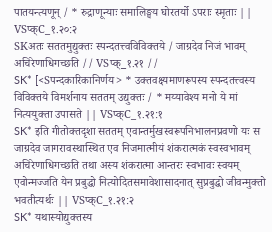पातयन्त्यणून् / * रुद्राणून्याः समालिङ्घय घोरतर्यो ऽपराः स्मृताः || VSप्क्C_१.२०:२
SKअतः सततमुद्युक्तः स्पन्दतत्त्वविविक्तये / जाग्रदेव निजं भावम् अचिरेणाधिगच्छति // VSप्क्_१.२१ //
SK* [<Sपन्दकारिकानिर्णय> * उक्तवक्ष्यमाणरूपस्य स्पन्दतत्त्वस्य विविक्तये विमर्शनाय सततम् उद्युक्तः / * मय्यावेश्य मनो ये मां नित्ययुक्ता उपासते || VSप्क्C_१.२१:१
SK* इति गीतोक्तदृशा सततम् एवान्तर्मुखस्वरूपनिभालनप्रवणो यः स जाग्रदेव जागरावस्थास्थित एव निजमात्मीयं शंकरात्मकं स्वस्वभावम् अचिरेणाधिगच्छति तथा अस्य शंकरात्मा आन्तरः स्वभावः स्वयम् एवोन्मज्जति येन प्रबुद्धो नित्योदितसमावेशासादनात् सुप्रबुद्धो जीवन्मुक्तो भवतीत्यर्थः || VSप्क्C_१.२१:२
SK* यथास्योद्युक्तस्य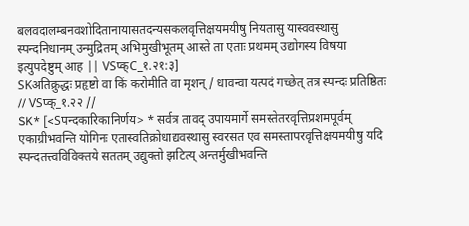बलवदालम्बनवशोदितानायासतदन्यसकलवृत्तिक्षयमयीषु नियतासु यास्ववस्थासु स्पन्दनिधानम् उन्मुद्रितम् अभिमुखीभूतम् आस्ते ता एताः प्रथमम् उद्योगस्य विषया इत्युपदेष्टुम् आह || VSप्क्C_१.२१:३]
SKअतिक्रुद्धः प्रहृष्टो वा किं करोमीति वा मृशन् / धावन्वा यत्पदं गच्छेत् तत्र स्पन्दः प्रतिष्ठितः // VSप्क्_१.२२ //
SK* [<Sपन्दकारिकानिर्णय> * सर्वत्र तावद् उपायमार्गे समस्तेतरवृत्तिप्रशमपूर्वम् एकाग्रीभवन्ति योगिनः एतास्वतिक्रोधाद्यवस्थासु स्वरसत एव समस्तापरवृत्तिक्षयमयीषु यदि स्पन्दतत्त्वविविक्तये सततम् उद्युक्तो झटित्य् अन्तर्मुखीभवन्ति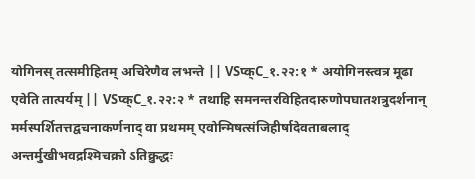योगिनस् तत्समीहितम् अचिरेणैव लभन्ते || VSप्क्C_१.२२:१ * अयोगिनस्त्वत्र मूढा एवेति तात्पर्यम् || VSप्क्C_१.२२:२ * तथाहि समनन्तरविहितदारुणोपघातशत्रुदर्शनान् मर्मस्पर्शितत्तद्वचनाकर्णनाद् वा प्रथमम् एवोन्मिषत्संजिहीर्षादेवताबलाद् अन्तर्मुखीभवद्रश्मिचक्रो ऽतिक्रुद्धः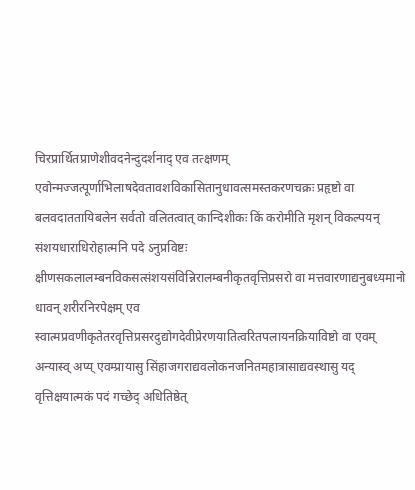चिरप्रार्थितप्राणेशीवदनेन्दुदर्शनाद् एव तत्क्षणम् एवोन्मज्जत्पूर्णाभिलाषदेवतावशविकासितानुधावत्समस्तकरणचक्रः प्रहृष्टो वा बलवदाततायिबलेन सर्वतो वलितत्वात् कान्दिशीकः किं करोमीति मृशन् विकल्पयन् संशयधाराधिरोहात्मनि पदे ऽनुप्रविष्टः क्षीणसकलालम्बनविकसत्संशयसंविन्निरालम्बनीकृतवृत्तिप्रसरो वा मत्तवारणाद्यनुबध्यमानो धावन् शरीरनिरपेक्षम् एव स्वात्मप्रवणीकृतेतरवृत्तिप्रसरदुद्योगदेवीप्रेरणयातित्वरितपलायनक्रियाविष्टो वा एवम् अन्यास्व् अप्य् एवम्प्रायासु सिंहाजगराद्यवलोकनजनितमहात्रासाद्यवस्थासु यद् वृत्तिक्षयात्मकं पदं गच्छेद् अधितिष्ठेत्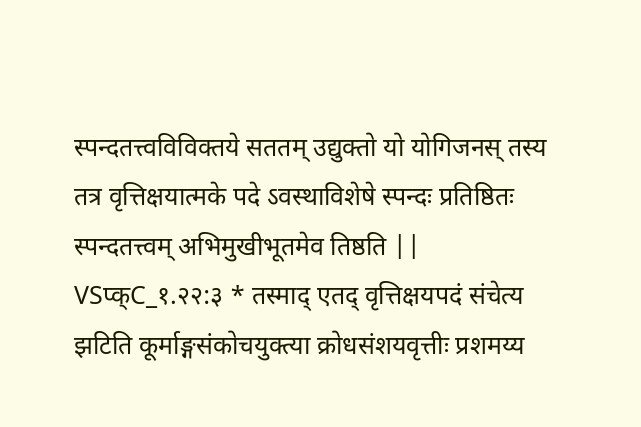स्पन्दतत्त्वविविक्तये सततम् उद्युक्तो यो योगिजनस् तस्य तत्र वृत्तिक्षयात्मके पदे ऽवस्थाविशेषे स्पन्दः प्रतिष्ठितः स्पन्दतत्त्वम् अभिमुखीभूतमेव तिष्ठति || VSप्क्C_१.२२:३ * तस्माद् एतद् वृत्तिक्षयपदं संचेत्य झटिति कूर्माङ्गसंकोचयुक्त्या क्रोधसंशयवृत्तीः प्रशमय्य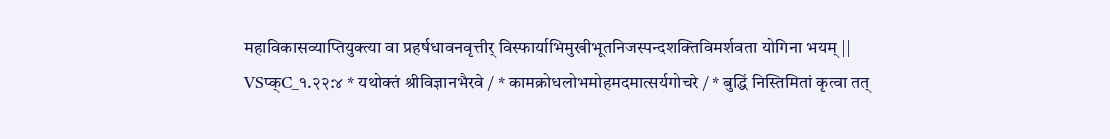महाविकासव्याप्तियुक्त्या वा प्रहर्षधावनवृत्तीर् विस्फार्याभिमुखीभूतनिजस्पन्दशक्तिविमर्शवता योगिना भयम् || VSप्क्C_१.२२:४ * यथोक्तं श्रीविज्ञानभैरवे / * कामक्रोधलोभमोहमदमात्सर्यगोचरे / * बुद्धिं निस्तिमितां कृत्वा तत्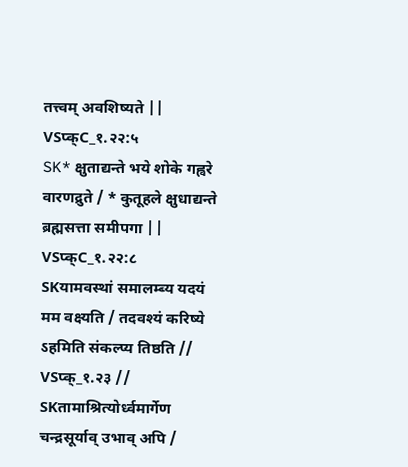तत्त्वम् अवशिष्यते || VSप्क्C_१.२२:५
SK* क्षुताद्यन्ते भये शोके गह्वरे वारणद्रुते / * कुतूहले क्षुधाद्यन्ते ब्रह्मसत्ता समीपगा || VSप्क्C_१.२२:८
SKयामवस्थां समालम्ब्य यदयं मम वक्ष्यति / तदवश्यं करिष्ये ऽहमिति संकल्प्य तिष्ठति // VSप्क्_१.२३ //
SKतामाश्रित्योर्ध्वमार्गेण चन्द्रसूर्याव् उभाव् अपि /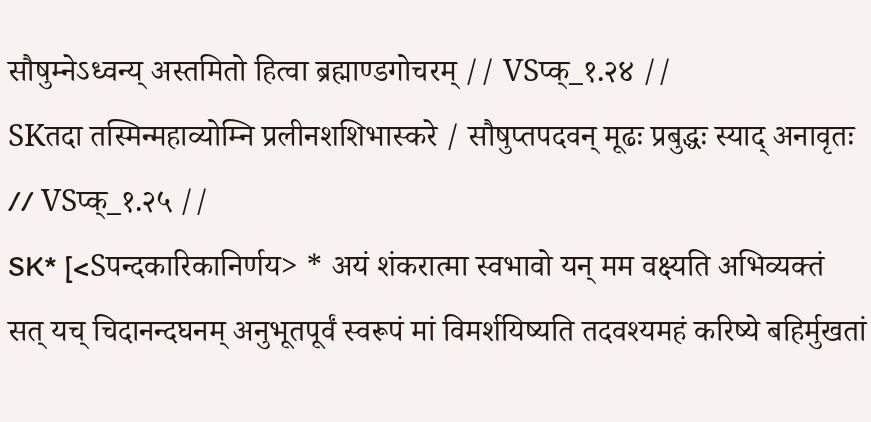सौषुम्नेऽध्वन्य् अस्तमितो हित्वा ब्रह्माण्डगोचरम् // VSप्क्_१.२४ //
SKतदा तस्मिन्महाव्योम्नि प्रलीनशशिभास्करे / सौषुप्तपदवन् मूढः प्रबुद्धः स्याद् अनावृतः // VSप्क्_१.२५ //
SK* [<Sपन्दकारिकानिर्णय> * अयं शंकरात्मा स्वभावो यन् मम वक्ष्यति अभिव्यक्तं सत् यच् चिदानन्दघनम् अनुभूतपूर्वं स्वरूपं मां विमर्शयिष्यति तदवश्यमहं करिष्ये बहिर्मुखतां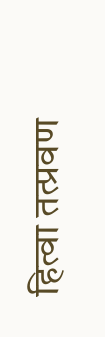हित्वा तत्प्रवण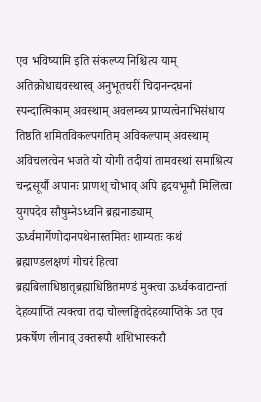एव भविष्यामि इति संकल्प्य निश्चित्य याम् अतिक्रोधाद्यवस्थास्व् अनुभूतचरीं चिदानन्दघनां स्पन्दात्मिकाम् अवस्थाम् अवलम्ब्य प्राप्यत्वेनाभिसंधाय तिष्ठति शमितविकल्पगतिम् अविकल्पाम् अवस्थाम् अविचलत्वेन भजते यो योगी तदीयां तामवस्थां समाश्रित्य चन्द्रसूर्यौ अपानः प्राणश् चोभाव् अपि हृदयभूमौ मिलित्वा युगपदेव सौषुम्नेऽध्वनि ब्रह्मनाड्याम् ऊर्ध्वमार्गेणोदानपथेनास्तमितः शाम्यतः कथं ब्रह्माण्डलक्षणं गोचरं हित्वा ब्रह्मबिलाधिष्ठातृब्रह्माधिष्ठितमण्डं मुक्त्वा ऊर्ध्वकवाटान्तां देहव्याप्तिं त्यक्त्वा तदा चोल्लङ्घितदेहव्याप्तिके ऽत एव प्रकर्षेण लीनाव् उक्तरूपौ शशिभास्करौ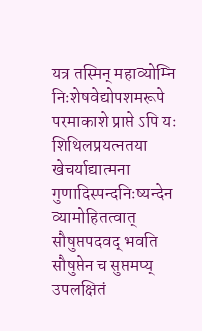यत्र तस्मिन् महाव्योम्नि निःशेषवेद्योपशमरूपे परमाकाशे प्राप्ते ऽपि यः शिथिलप्रयत्नतया खेचर्याद्यात्मना गुणादिस्पन्दनिःष्यन्देन व्यामोहितत्वात् सौषुप्तपदवद् भवति सौषुप्तेन च सुप्तमप्य् उपलक्षितं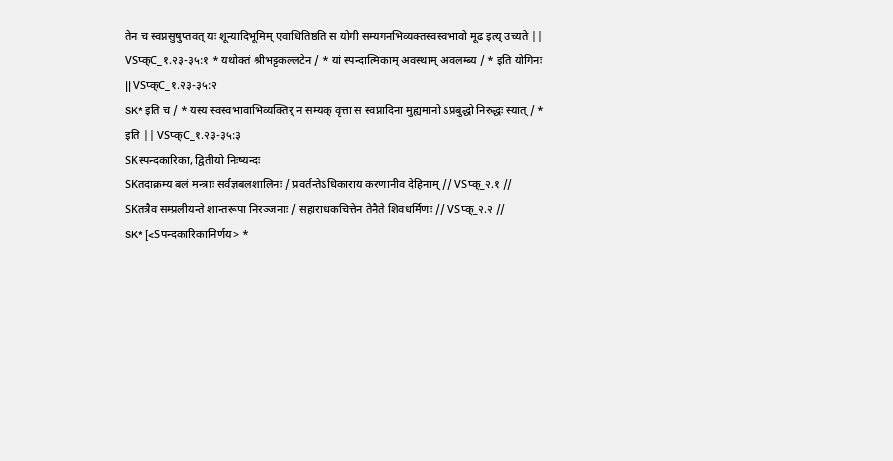तेन च स्वप्नसुषुप्तवत् यः शून्यादिभूमिम् एवाधितिष्ठति स योगी सम्यगनभिव्यक्तस्वस्वभावो मूढ इत्य् उच्यते || VSप्क्C_१.२३-३५:१ * यथोक्तं श्रीभट्टकल्लटेन / * यां स्पन्दात्मिकाम् अवस्थाम् अवलम्ब्य / * इति योगिनः || VSप्क्C_१.२३-३५:२
SK* इति च / * यस्य स्वस्वभावाभिव्यक्तिर् न सम्यक् वृत्ता स स्वप्नादिना मुह्यमानो ऽप्रबुद्धो निरुद्धः स्यात् / * इति || VSप्क्C_१.२३-३५:३
SKस्पन्दकारिका, द्वितीयो निःष्यन्दः
SKतदाक्रम्य बलं मन्त्राः सर्वज्ञबलशालिनः / प्रवर्तन्तेऽधिकाराय करणानीव देहिनाम् // VSप्क्_२.१ //
SKतत्रैव सम्प्रलीयन्ते शान्तरूपा निरञ्जनाः / सहाराधकचित्तेन तेनैते शिवधर्मिणः // VSप्क्_२.२ //
SK* [<Sपन्दकारिकानिर्णय> *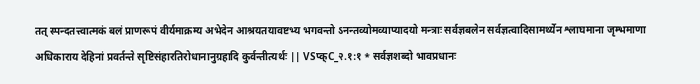तत् स्पन्दतत्त्वात्मकं बलं प्राणरूपं वीर्यमाक्रम्य अभेदेन आश्रयतयावष्टभ्य भगवन्तो ऽनन्तव्योमव्याप्यादयो मन्त्राः सर्वज्ञबलेन सर्वज्ञत्वादिसामर्थ्येन श्लाघमाना जृम्भमाणा अधिकाराय देहिनां प्रवर्तन्ते सृष्टिसंहारतिरोधानानुग्रहादि कुर्वन्तीत्यर्थः || VSप्क्C_२.१:१ * सर्वज्ञशब्दो भावप्रधानः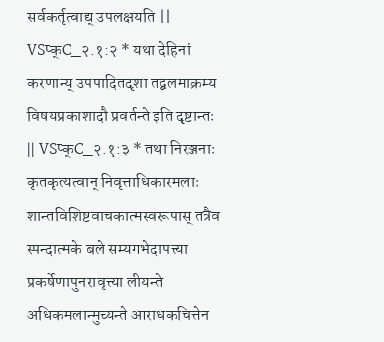सर्वकर्तृत्वाद्य् उपलक्षयति || VSप्क्C_२.१:२ * यथा देहिनां करणान्य् उपपादितदृशा तद्बलमाक्रम्य विषयप्रकाशादौ प्रवर्तन्ते इति दृष्टान्तः || VSप्क्C_२.१:३ * तथा निरञ्जनाः कृतकृत्यत्वान् निवृत्ताधिकारमलाः शान्तविशिष्टवाचकात्मस्वरूपास् तत्रैव स्पन्दात्मके बले सम्यगभेदापत्त्या प्रकर्षेणापुनरावृत्त्या लीयन्ते अधिकमलान्मुच्यन्ते आराधकचित्तेन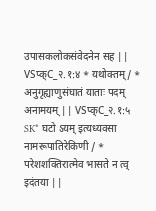उपासकलोकसंवेदनेन सह || VSप्क्C_२.१:४ * यथोक्तम् / * अनुगृह्याणुसंघातं याताः पदम् अनामयम् || VSप्क्C_२.१:५
SK* घटो ऽयम् इत्यध्यवसा नामरूपातिरेकिणी / * परेशशक्तिरात्मेव भासते न त्व् इदंतया ||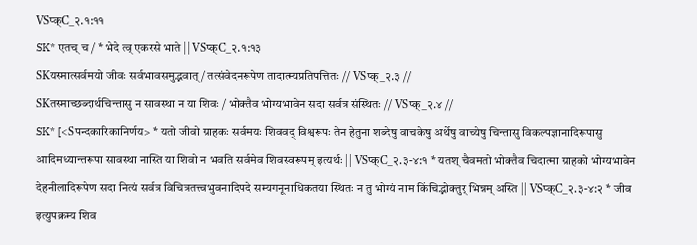VSप्क्C_२.१:११
SK* एतच् च / * भेदे त्व् एकरसे भाते || VSप्क्C_२.१:१३
SKयस्मात्सर्वमयो जीवः सर्वभावसमुद्भवात् / तत्संवेदनरूपेण तादात्म्यप्रतिपत्तितः // VSप्क्_२.३ //
SKतस्माच्छब्दार्थचिन्तासु न सावस्था न या शिवः / भोक्तैव भोग्यभावेन सदा सर्वत्र संस्थितः // VSप्क्_२.४ //
SK* [<Sपन्दकारिकानिर्णय> * यतो जीवो ग्राहकः सर्वमयः शिववद् विश्वरूपः तेन हेतुना शब्देषु वाचकेषु अर्थेषु वाच्येषु चिन्तासु विकल्पज्ञानादिरूपासु आदिमध्यान्तरूपा सावस्था नास्ति या शिवो न भवति सर्वमेव शिवस्वरूपम् इत्यर्थः || VSप्क्C_२.३-४:१ * यतश् चैवमतो भोक्तैव चिदात्मा ग्राहको भोग्यभावेन देहनीलादिरूपेण सदा नित्यं सर्वत्र विचित्रतत्त्वभुवनादिपदे सम्यगनूनाधिकतया स्थितः न तु भोग्यं नाम किंचिद्भोक्तुर् भिन्नम् अस्ति || VSप्क्C_२.३-४:२ * जीव इत्युपक्रम्य शिव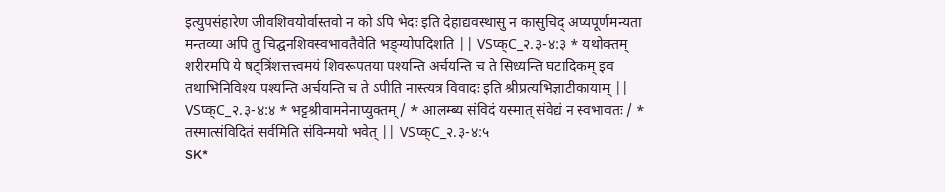इत्युपसंहारेण जीवशिवयोर्वास्तवो न को ऽपि भेदः इति देहाद्यवस्थासु न कासुचिद् अप्यपूर्णमन्यता मन्तव्या अपि तु चिद्घनशिवस्वभावतैवेति भङ्ग्योपदिशति || VSप्क्C_२.३-४:३ * यथोक्तम् शरीरमपि ये षट्त्रिंशत्तत्त्वमयं शिवरूपतया पश्यन्ति अर्चयन्ति च ते सिध्यन्ति घटादिकम् इव तथाभिनिविश्य पश्यन्ति अर्चयन्ति च ते ऽपीति नास्त्यत्र विवादः इति श्रीप्रत्यभिज्ञाटीकायाम् || VSप्क्C_२.३-४:४ * भट्टश्रीवामनेनाप्युक्तम् / * आलम्ब्य संविदं यस्मात् संवेद्यं न स्वभावतः / * तस्मात्संविदितं सर्वमिति संविन्मयो भवेत् || VSप्क्C_२.३-४:५
SK*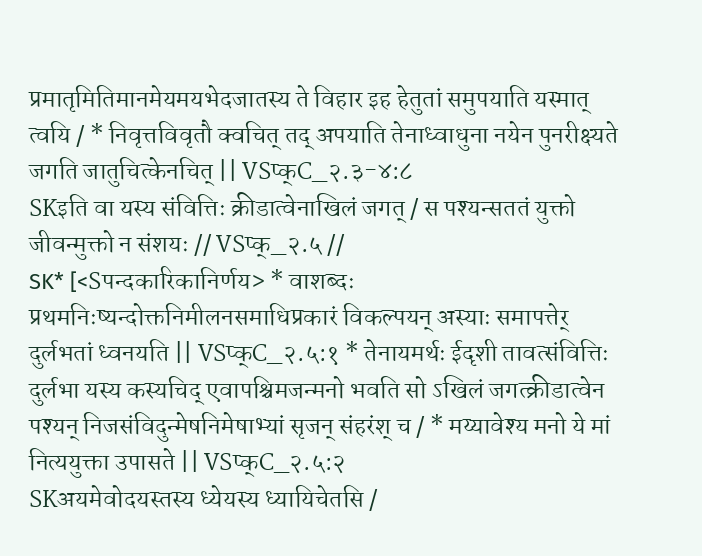प्रमातृमितिमानमेयमयभेदजातस्य ते विहार इह हेतुतां समुपयाति यस्मात् त्वयि / * निवृत्तविवृतौ क्वचित् तद् अपयाति तेनाध्वाधुना नयेन पुनरीक्ष्यते जगति जातुचित्केनचित् || VSप्क्C_२.३-४:८
SKइति वा यस्य संवित्तिः क्रीडात्वेनाखिलं जगत् / स पश्यन्सततं युक्तो जीवन्मुक्तो न संशयः // VSप्क्_२.५ //
SK* [<Sपन्दकारिकानिर्णय> * वाशब्दः प्रथमनिःष्यन्दोक्तनिमीलनसमाधिप्रकारं विकल्पयन् अस्याः समापत्तेर् दुर्लभतां ध्वनयति || VSप्क्C_२.५:१ * तेनायमर्थः ईदृशी तावत्संवित्तिः दुर्लभा यस्य कस्यचिद् एवापश्चिमजन्मनो भवति सो ऽखिलं जगत्क्रीडात्वेन पश्यन् निजसंविदुन्मेषनिमेषाभ्यां सृजन् संहरंश् च / * मय्यावेश्य मनो ये मां नित्ययुक्ता उपासते || VSप्क्C_२.५:२
SKअयमेवोदयस्तस्य ध्येयस्य ध्यायिचेतसि /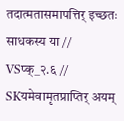तदात्मतासमापत्तिर् इच्छतः साधकस्य या // VSप्क्_२.६ //
SKयमेवामृतप्राप्तिर् अयम्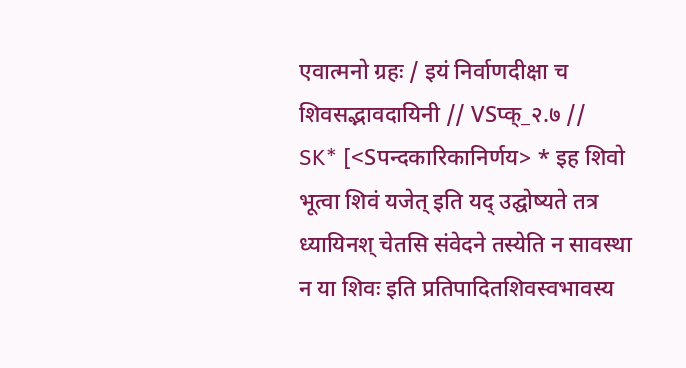एवात्मनो ग्रहः / इयं निर्वाणदीक्षा च शिवसद्भावदायिनी // VSप्क्_२.७ //
SK* [<Sपन्दकारिकानिर्णय> * इह शिवो भूत्वा शिवं यजेत् इति यद् उद्घोष्यते तत्र ध्यायिनश् चेतसि संवेदने तस्येति न सावस्था न या शिवः इति प्रतिपादितशिवस्वभावस्य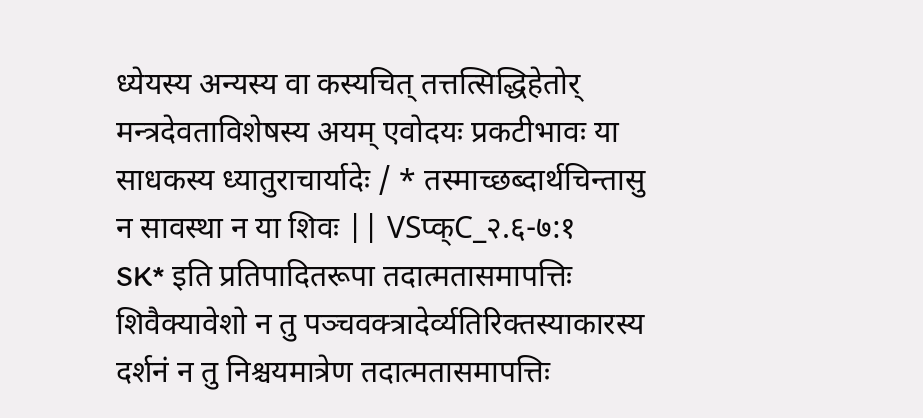ध्येयस्य अन्यस्य वा कस्यचित् तत्तत्सिद्धिहेतोर् मन्त्रदेवताविशेषस्य अयम् एवोदयः प्रकटीभावः या साधकस्य ध्यातुराचार्यादेः / * तस्माच्छब्दार्थचिन्तासु न सावस्था न या शिवः || VSप्क्C_२.६-७:१
SK* इति प्रतिपादितरूपा तदात्मतासमापत्तिः शिवैक्यावेशो न तु पञ्चवक्त्रादेर्व्यतिरिक्तस्याकारस्य दर्शनं न तु निश्चयमात्रेण तदात्मतासमापत्तिः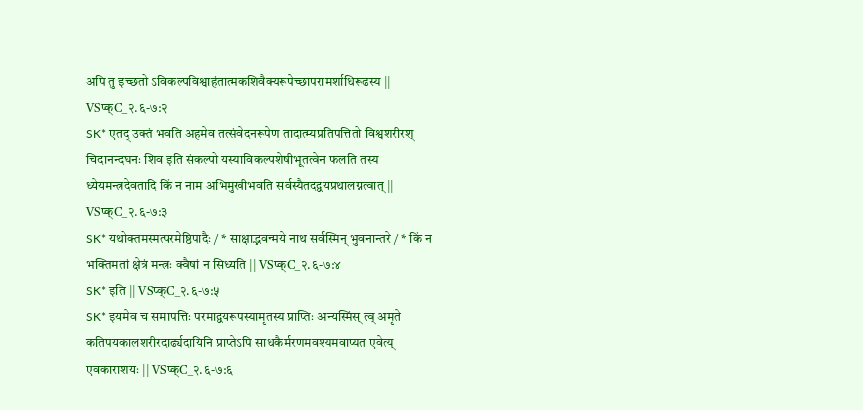अपि तु इच्छतो ऽविकल्पविश्वाहंतात्मकशिवैक्यरूपेच्छापरामर्शाधिरूढस्य || VSप्क्C_२.६-७:२
SK* एतद् उक्तं भवति अहमेव तत्संवेदनरूपेण तादात्म्यप्रतिपत्तितो विश्वशरीरश् चिदानन्दघनः शिव इति संकल्पो यस्याविकल्पशेषीभूतत्वेन फलति तस्य ध्येयमन्त्रदेवतादि किं न नाम अभिमुखीभवति सर्वस्यैतदद्वयप्रथालग्नत्वात् || VSप्क्C_२.६-७:३
SK* यथोक्तमस्मत्परमेष्ठिपादैः / * साक्षाद्भवन्मये नाथ सर्वस्मिन् भुवनान्तरे / * किं न भक्तिमतां क्षेत्रं मन्त्रः क्वैषां न सिध्यति || VSप्क्C_२.६-७:४
SK* इति || VSप्क्C_२.६-७:५
SK* इयमेव च समापत्तिः परमाद्वयरूपस्यामृतस्य प्राप्तिः अन्यस्मिंस् त्व् अमृते कतिपयकालशरीरदार्ढ्यदायिनि प्राप्तेऽपि साधकैर्मरणमवश्यमवाप्यत एवेत्य् एवकाराशयः || VSप्क्C_२.६-७:६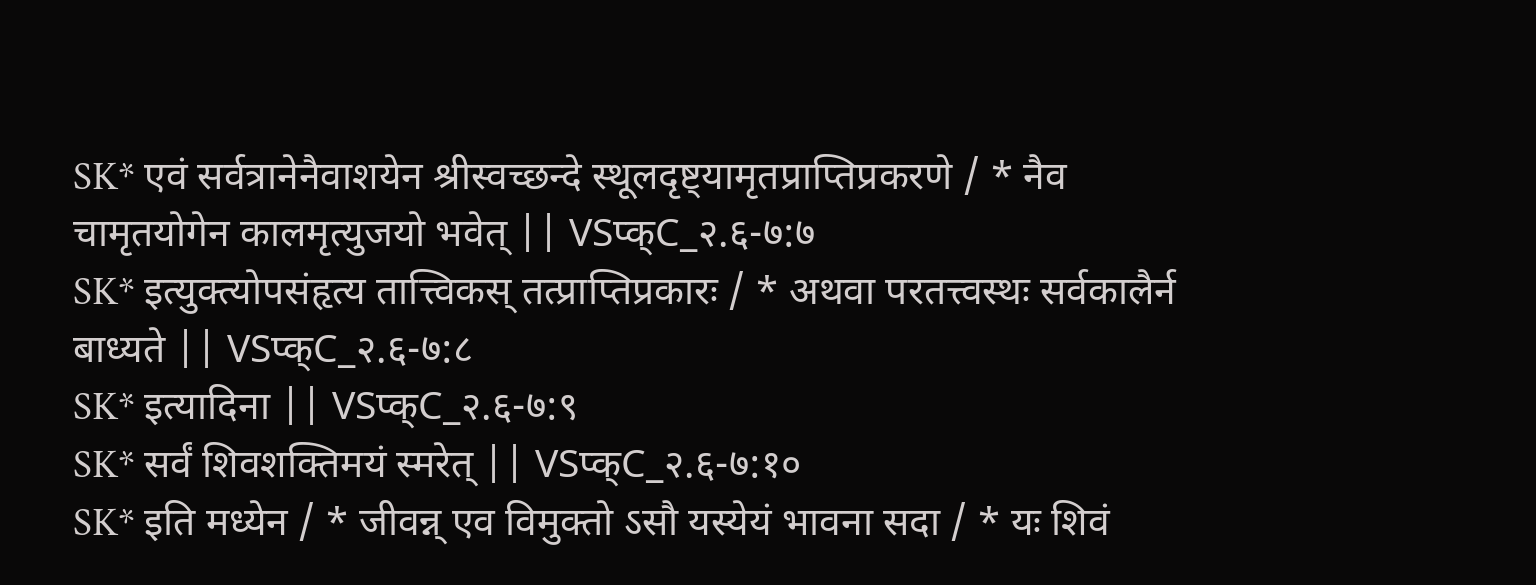SK* एवं सर्वत्रानेनैवाशयेन श्रीस्वच्छन्दे स्थूलदृष्ट्यामृतप्राप्तिप्रकरणे / * नैव चामृतयोगेन कालमृत्युजयो भवेत् || VSप्क्C_२.६-७:७
SK* इत्युक्त्योपसंहृत्य तात्त्विकस् तत्प्राप्तिप्रकारः / * अथवा परतत्त्वस्थः सर्वकालैर्न बाध्यते || VSप्क्C_२.६-७:८
SK* इत्यादिना || VSप्क्C_२.६-७:९
SK* सर्वं शिवशक्तिमयं स्मरेत् || VSप्क्C_२.६-७:१०
SK* इति मध्येन / * जीवन्न् एव विमुक्तो ऽसौ यस्येयं भावना सदा / * यः शिवं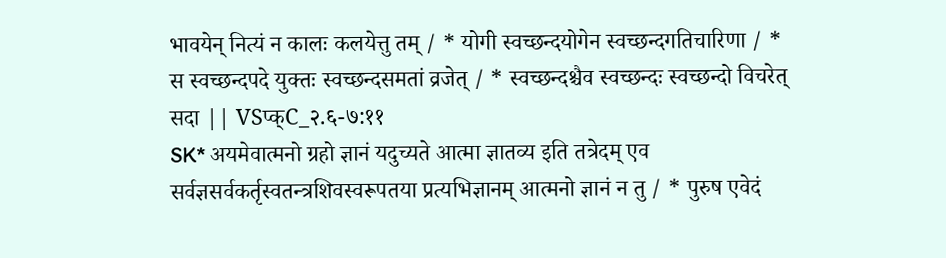भावयेन् नित्यं न कालः कलयेत्तु तम् / * योगी स्वच्छन्दयोगेन स्वच्छन्दगतिचारिणा / * स स्वच्छन्दपदे युक्तः स्वच्छन्दसमतां व्रजेत् / * स्वच्छन्दश्चैव स्वच्छन्दः स्वच्छन्दो विचरेत् सदा || VSप्क्C_२.६-७:११
SK* अयमेवात्मनो ग्रहो ज्ञानं यदुच्यते आत्मा ज्ञातव्य इति तत्रेदम् एव सर्वज्ञसर्वकर्तृस्वतन्त्रशिवस्वरूपतया प्रत्यभिज्ञानम् आत्मनो ज्ञानं न तु / * पुरुष एवेदं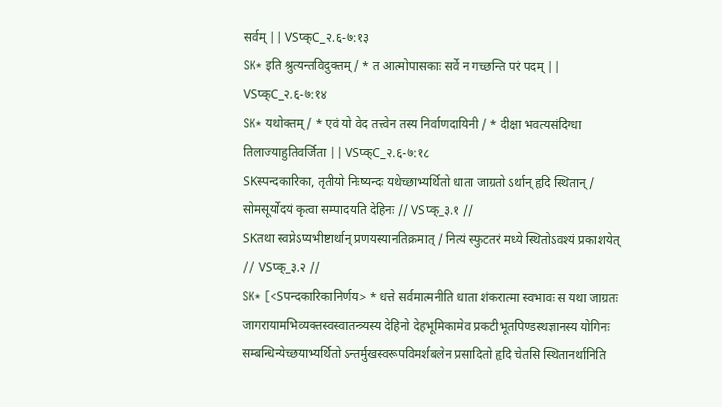सर्वम् || VSप्क्C_२.६-७:१३
SK* इति श्रुत्यन्तविदुक्तम् / * त आत्मोपासकाः सर्वे न गच्छन्ति परं पदम् || VSप्क्C_२.६-७:१४
SK* यथोक्तम् / * एवं यो वेद तत्त्वेन तस्य निर्वाणदायिनी / * दीक्षा भवत्यसंदिग्धा तिलाज्याहुतिवर्जिता || VSप्क्C_२.६-७:१८
SKस्पन्दकारिका, तृतीयो निःष्यन्दः यथेच्छाभ्यर्थितो धाता जाग्रतो ऽर्थान् हृदि स्थितान् / सोमसूर्योदयं कृत्वा सम्पादयति देहिनः // VSप्क्_३.१ //
SKतथा स्वप्नेऽप्यभीष्टार्थान् प्रणयस्यानतिक्रमात् / नित्यं स्फुटतरं मध्ये स्थितोऽवश्यं प्रकाशयेत् // VSप्क्_३.२ //
SK* [<Sपन्दकारिकानिर्णय> * धत्ते सर्वमात्मनीति धाता शंकरात्मा स्वभावः स यथा जाग्रतः जागरायामभिव्यक्तस्वस्वातन्त्र्यस्य देहिनो देहभूमिकामेव प्रकटीभूतपिण्डस्थज्ञानस्य योगिनः सम्बन्धिन्येच्छयाभ्यर्थितो ऽन्तर्मुखस्वरूपविमर्शबलेन प्रसादितो हृदि चेतसि स्थितानर्थानिति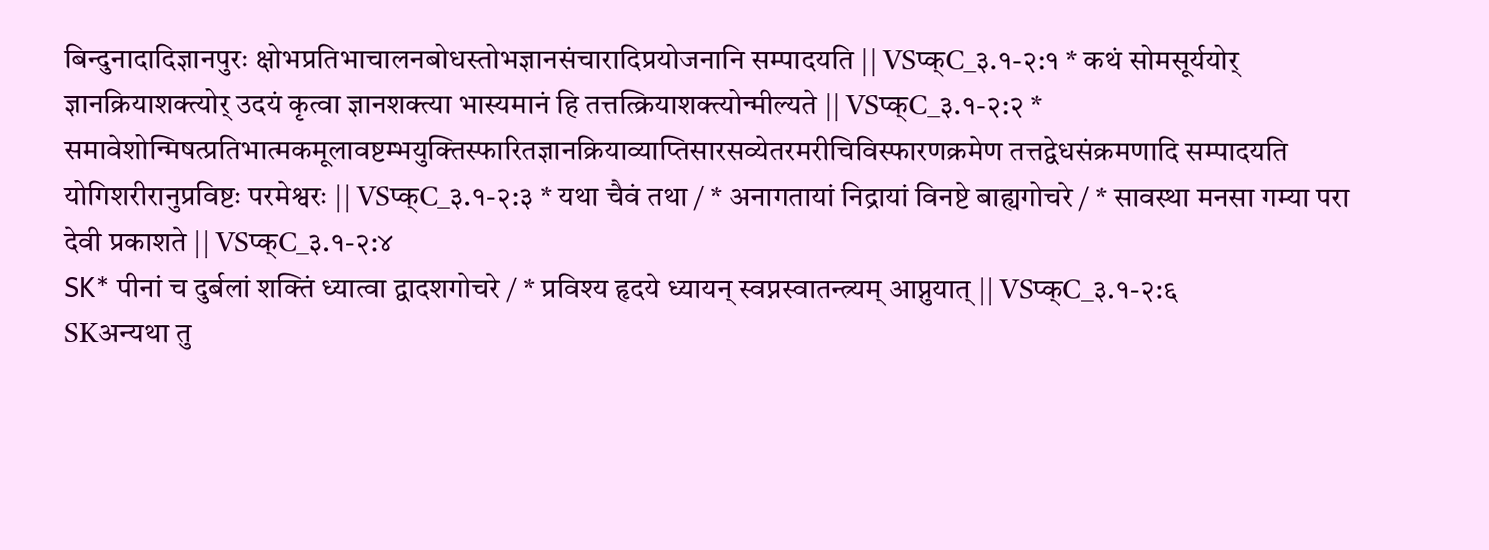बिन्दुनादादिज्ञानपुरः क्षोभप्रतिभाचालनबोधस्तोभज्ञानसंचारादिप्रयोजनानि सम्पादयति || VSप्क्C_३.१-२:१ * कथं सोमसूर्ययोर् ज्ञानक्रियाशक्त्योर् उदयं कृत्वा ज्ञानशक्त्या भास्यमानं हि तत्तत्क्रियाशक्त्योन्मील्यते || VSप्क्C_३.१-२:२ * समावेशोन्मिषत्प्रतिभात्मकमूलावष्टम्भयुक्तिस्फारितज्ञानक्रियाव्याप्तिसारसव्येतरमरीचिविस्फारणक्रमेण तत्तद्वेधसंक्रमणादि सम्पादयति योगिशरीरानुप्रविष्टः परमेश्वरः || VSप्क्C_३.१-२:३ * यथा चैवं तथा / * अनागतायां निद्रायां विनष्टे बाह्यगोचरे / * सावस्था मनसा गम्या परा देवी प्रकाशते || VSप्क्C_३.१-२:४
SK* पीनां च दुर्बलां शक्तिं ध्यात्वा द्वादशगोचरे / * प्रविश्य हृदये ध्यायन् स्वप्नस्वातन्त्र्यम् आप्नुयात् || VSप्क्C_३.१-२:६
SKअन्यथा तु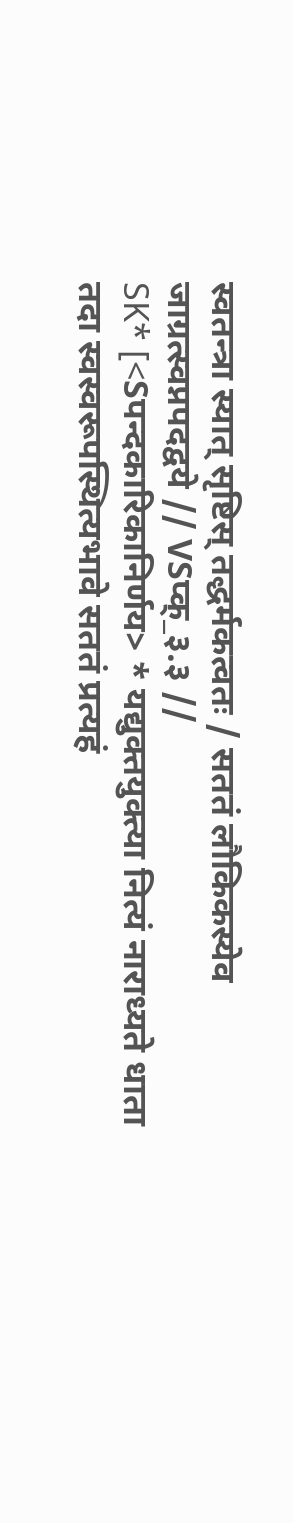स्वतन्त्रा स्यात् सृष्टिस् तद्धर्मकत्वतः / सततं लौकिकस्येव जाग्रत्स्वप्नपदद्वये // VSप्क्_३.३ //
SK* [<Sपन्दकारिकानिर्णय> * यद्युक्तयुक्त्या नित्यं नाराध्यते धाता तदा स्वस्वरूपस्थित्यभावे सततं प्रत्यहं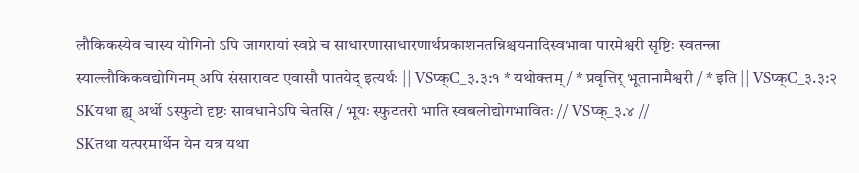लौकिकस्येव चास्य योगिनो ऽपि जागरायां स्वप्ने च साधारणासाधारणार्थप्रकाशनतन्निश्चयनादिस्वभावा पारमेश्वरी सृष्टिः स्वतन्त्रा स्याल्लौकिकवद्योगिनम् अपि संसारावट एवासौ पातयेद् इत्यर्थः || VSप्क्C_३.३:१ * यथोक्तम् / * प्रवृत्तिर् भूतानामैश्वरी / * इति || VSप्क्C_३.३:२
SKयथा ह्य् अर्थो ऽस्फुटो दृष्टः सावधानेऽपि चेतसि / भूयः स्फुटतरो भाति स्वबलोद्योगभावितः // VSप्क्_३.४ //
SKतथा यत्परमार्थेन येन यत्र यथा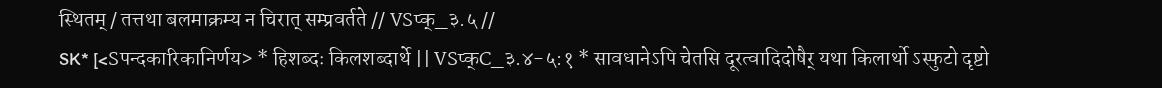स्थितम् / तत्तथा बलमाक्रम्य न चिरात् सम्प्रवर्तते // VSप्क्_३.५ //
SK* [<Sपन्दकारिकानिर्णय> * हिशब्दः किलशब्दार्थे || VSप्क्C_३.४-५:१ * सावधानेऽपि चेतसि दूरत्वादिदोषैर् यथा किलार्थो ऽस्फुटो दृष्टो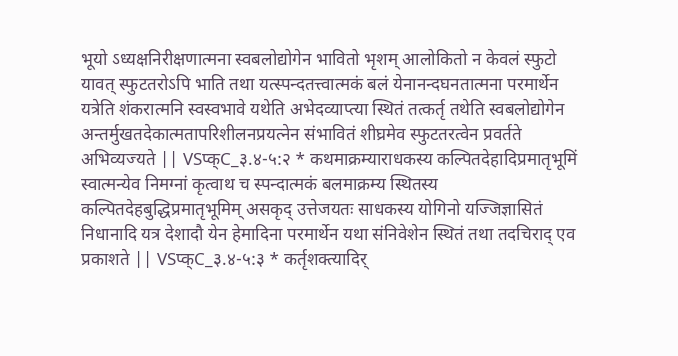भूयो ऽध्यक्षनिरीक्षणात्मना स्वबलोद्योगेन भावितो भृशम् आलोकितो न केवलं स्फुटो यावत् स्फुटतरोऽपि भाति तथा यत्स्पन्दतत्त्वात्मकं बलं येनानन्दघनतात्मना परमार्थेन यत्रेति शंकरात्मनि स्वस्वभावे यथेति अभेदव्याप्त्या स्थितं तत्कर्तृ तथेति स्वबलोद्योगेन अन्तर्मुखतदेकात्मतापरिशीलनप्रयत्नेन संभावितं शीघ्रमेव स्फुटतरत्वेन प्रवर्तते अभिव्यज्यते || VSप्क्C_३.४-५:२ * कथमाक्रम्याराधकस्य कल्पितदेहादिप्रमातृभूमिं स्वात्मन्येव निमग्नां कृत्वाथ च स्पन्दात्मकं बलमाक्रम्य स्थितस्य कल्पितदेहबुद्धिप्रमातृभूमिम् असकृद् उत्तेजयतः साधकस्य योगिनो यज्जिज्ञासितं निधानादि यत्र देशादौ येन हेमादिना परमार्थेन यथा संनिवेशेन स्थितं तथा तदचिराद् एव प्रकाशते || VSप्क्C_३.४-५:३ * कर्तृशक्त्यादिर्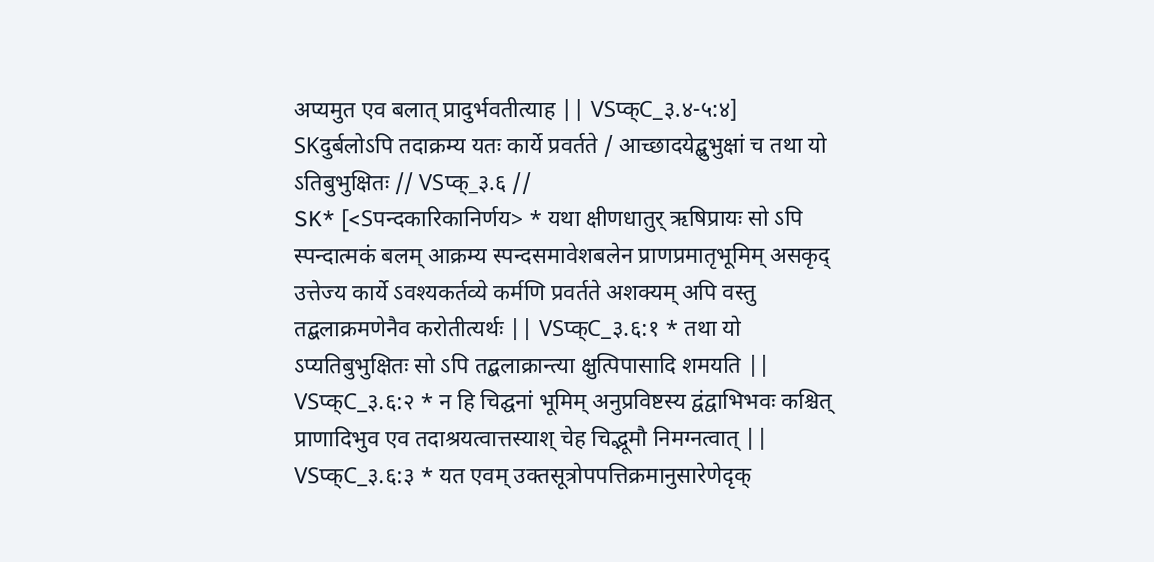अप्यमुत एव बलात् प्रादुर्भवतीत्याह || VSप्क्C_३.४-५:४]
SKदुर्बलोऽपि तदाक्रम्य यतः कार्ये प्रवर्तते / आच्छादयेद्बुभुक्षां च तथा यो ऽतिबुभुक्षितः // VSप्क्_३.६ //
SK* [<Sपन्दकारिकानिर्णय> * यथा क्षीणधातुर् ऋषिप्रायः सो ऽपि स्पन्दात्मकं बलम् आक्रम्य स्पन्दसमावेशबलेन प्राणप्रमातृभूमिम् असकृद् उत्तेज्य कार्ये ऽवश्यकर्तव्ये कर्मणि प्रवर्तते अशक्यम् अपि वस्तु तद्बलाक्रमणेनैव करोतीत्यर्थः || VSप्क्C_३.६:१ * तथा यो ऽप्यतिबुभुक्षितः सो ऽपि तद्बलाक्रान्त्या क्षुत्पिपासादि शमयति || VSप्क्C_३.६:२ * न हि चिद्घनां भूमिम् अनुप्रविष्टस्य द्वंद्वाभिभवः कश्चित् प्राणादिभुव एव तदाश्रयत्वात्तस्याश् चेह चिद्भूमौ निमग्नत्वात् || VSप्क्C_३.६:३ * यत एवम् उक्तसूत्रोपपत्तिक्रमानुसारेणेदृक्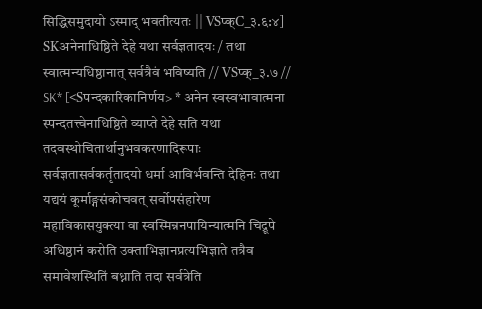सिद्धिसमुदायो ऽस्माद् भवतीत्यतः || VSप्क्C_३.६:४]
SKअनेनाधिष्ठिते देहे यथा सर्वज्ञतादयः / तथा स्वात्मन्यधिष्ठानात् सर्वत्रैवं भविष्यति // VSप्क्_३.७ //
SK* [<Sपन्दकारिकानिर्णय> * अनेन स्वस्वभावात्मना स्पन्दतत्त्वेनाधिष्ठिते व्याप्ते देहे सति यथा तदवस्थोचितार्थानुभवकरणादिरूपाः सर्वज्ञतासर्वकर्तृतादयो धर्मा आविर्भवन्ति देहिनः तथा यद्ययं कूर्माङ्गसंकोचवत् सर्वोपसंहारेण महाविकासयुक्त्या वा स्वस्मिन्ननपायिन्यात्मनि चिद्रूपे अधिष्ठानं करोति उक्ताभिज्ञानप्रत्यभिज्ञाते तत्रैव समावेशस्थितिं बध्नाति तदा सर्वत्रेति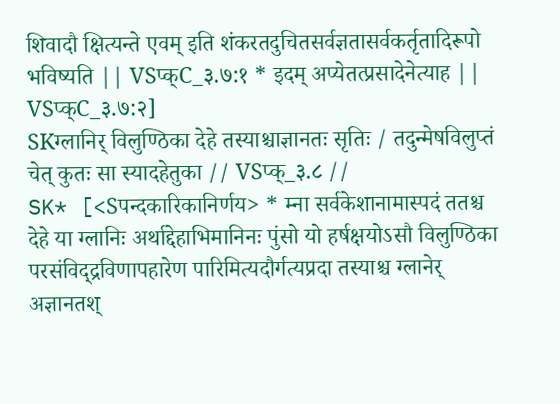शिवादौ क्षित्यन्ते एवम् इति शंकरतदुचितसर्वज्ञतासर्वकर्तृतादिरूपो भविष्यति || VSप्क्C_३.७:१ * इदम् अप्येतत्प्रसादेनेत्याह || VSप्क्C_३.७:२]
SKग्लानिर् विलुण्ठिका देहे तस्याश्चाज्ञानतः सृतिः / तदुन्मेषविलुप्तं चेत् कुतः सा स्यादहेतुका // VSप्क्_३.८ //
SK* [<Sपन्दकारिकानिर्णय> * म्ना सर्वकेशानामास्पदं ततश्च देहे या ग्लानिः अर्थाद्देहाभिमानिनः पुंसो यो हर्षक्षयोऽसौ विलुण्ठिका परसंविद्द्रविणापहारेण पारिमित्यदौर्गत्यप्रदा तस्याश्च ग्लानेर् अज्ञानतश्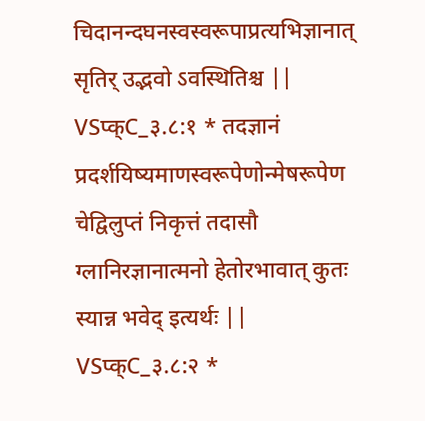चिदानन्दघनस्वस्वरूपाप्रत्यभिज्ञानात् सृतिर् उद्भवो ऽवस्थितिश्च || VSप्क्C_३.८:१ * तदज्ञानं प्रदर्शयिष्यमाणस्वरूपेणोन्मेषरूपेण चेद्विलुप्तं निकृत्तं तदासौ ग्लानिरज्ञानात्मनो हेतोरभावात् कुतः स्यान्न भवेद् इत्यर्थः || VSप्क्C_३.८:२ *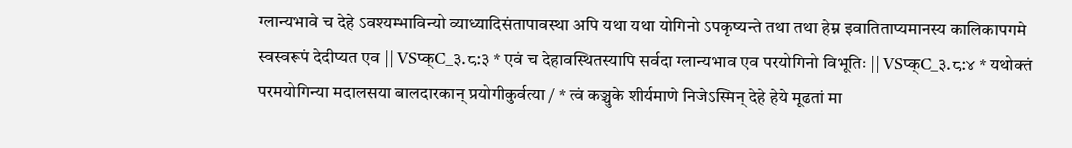ग्लान्यभावे च देहे ऽवश्यम्भाविन्यो व्याध्यादिसंतापावस्था अपि यथा यथा योगिनो ऽपकृष्यन्ते तथा तथा हेम्न इवातिताप्यमानस्य कालिकापगमे स्वस्वरूपं देदीप्यत एव || VSप्क्C_३.८:३ * एवं च देहावस्थितस्यापि सर्वदा ग्लान्यभाव एव परयोगिनो विभूतिः || VSप्क्C_३.८:४ * यथोक्तं परमयोगिन्या मदालसया बालदारकान् प्रयोगीकुर्वत्या / * त्वं कञ्चुके शीर्यमाणे निजेऽस्मिन् देहे हेये मूढतां मा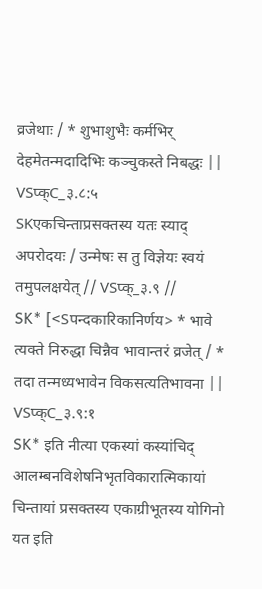व्रजेथाः / * शुभाशुभैः कर्मभिर् देहमेतन्मदादिभिः कञ्चुकस्ते निबद्धः || VSप्क्C_३.८:५
SKएकचिन्ताप्रसक्तस्य यतः स्याद् अपरोदयः / उन्मेषः स तु विज्ञेयः स्वयं तमुपलक्षयेत् // VSप्क्_३.९ //
SK* [<Sपन्दकारिकानिर्णय> * भावे त्यक्ते निरुद्धा चिन्नैव भावान्तरं व्रजेत् / * तदा तन्मध्यभावेन विकसत्यतिभावना || VSप्क्C_३.९:१
SK* इति नीत्या एकस्यां कस्यांचिद् आलम्बनविशेषनिभृतविकारात्मिकायां चिन्तायां प्रसक्तस्य एकाग्रीभूतस्य योगिनो यत इति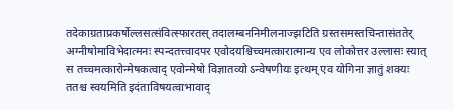तदेकाग्रताप्रकर्षोल्लसत्संवित्स्फारतस् तदालम्बननिमीलनाज्झटिति ग्रस्तसमस्तचिन्तासंततेर् अग्नीषोमाविभेदात्मनः स्पन्दतत्त्वादपर एवोदयश्चिच्चमत्कारात्मान्य एव लोकोत्तर उल्लासः स्यात् स तच्चमत्कारोन्मेषकत्वाद् एवोन्मेषो विज्ञातव्यो ऽन्वेषणीयः इत्थम् एव योगिना ज्ञातुं शक्यः ततश्च स्वयमिति इदंताविषयत्वाभावाद्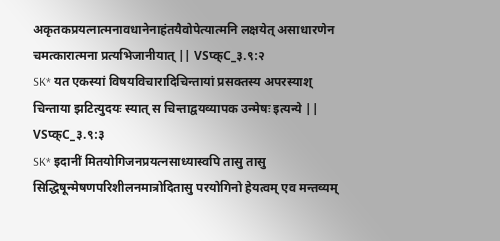अकृतकप्रयत्नात्मनावधानेनाहंतयैवोपेत्यात्मनि लक्षयेत् असाधारणेन चमत्कारात्मना प्रत्यभिजानीयात् || VSप्क्C_३.९:२
SK* यत एकस्यां विषयविचारादिचिन्तायां प्रसक्तस्य अपरस्याश् चिन्ताया झटित्युदयः स्यात् स चिन्ताद्वयव्यापक उन्मेषः इत्यन्ये || VSप्क्C_३.९:३
SK* इदानीं मितयोगिजनप्रयत्नसाध्यास्वपि तासु तासु सिद्धिषून्मेषणपरिशीलनमात्रोदितासु परयोगिनो हेयत्वम् एव मन्तव्यम्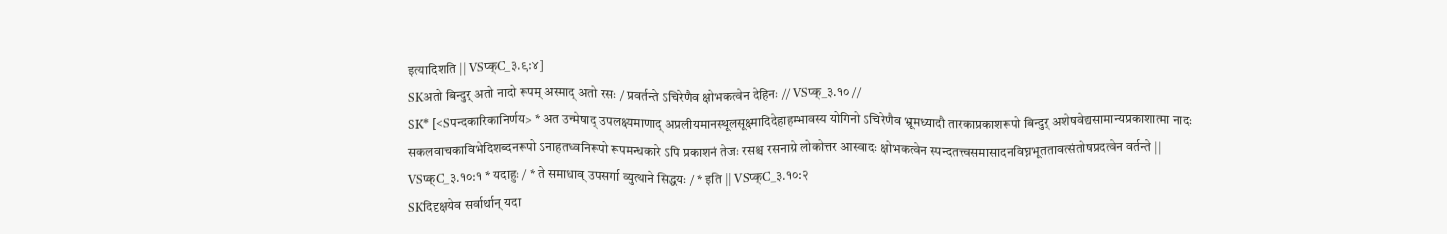इत्यादिशति || VSप्क्C_३.९:४]
SKअतो बिन्दुर् अतो नादो रूपम् अस्माद् अतो रसः / प्रवर्तन्ते ऽचिरेणैव क्षोभकत्वेन देहिनः // VSप्क्_३.१० //
SK* [<Sपन्दकारिकानिर्णय> * अत उन्मेषाद् उपलक्ष्यमाणाद् अप्रलीयमानस्थूलसूक्ष्मादिदेहाहम्भावस्य योगिनो ऽचिरेणैव भ्रूमध्यादौ तारकाप्रकाशरूपो बिन्दुर् अशेषवेद्यसामान्यप्रकाशात्मा नादः सकलवाचकाविभेदिशब्दनरूपो ऽनाहतध्वनिरूपो रूपमन्धकारे ऽपि प्रकाशनं तेजः रसश्च रसनाग्रे लोकोत्तर आस्वादः क्षोभकत्वेन स्पन्दतत्त्वसमासादनविघ्नभूततावत्संतोषप्रदत्वेन वर्तन्ते || VSप्क्C_३.१०:१ * यदाहुः / * ते समाधाव् उपसर्गा व्युत्थाने सिद्धयः / * इति || VSप्क्C_३.१०:२
SKदिदृक्षयेव सर्वार्थान् यदा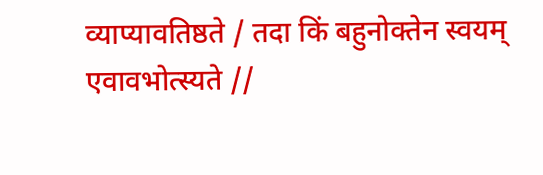व्याप्यावतिष्ठते / तदा किं बहुनोक्तेन स्वयम् एवावभोत्स्यते //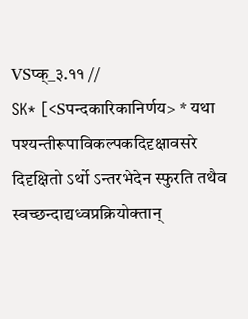VSप्क्_३.११ //
SK* [<Sपन्दकारिकानिर्णय> * यथा पश्यन्तीरूपाविकल्पकदिदृक्षावसरे दिदृक्षितो ऽर्थो ऽन्तरभेदेन स्फुरति तथैव स्वच्छन्दाद्यध्वप्रक्रियोक्तान्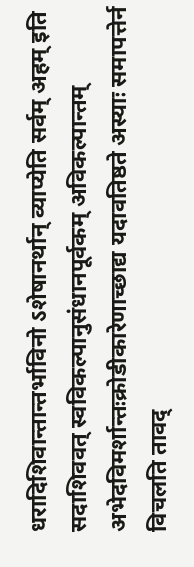धरादिशिवान्तान्तर्भाविनो ऽशेषानर्थान् व्याप्येति सर्वम् अहम् इति सदाशिववत् स्वविकल्पानुसंधानपूर्वकम् अविकल्पान्तम् अभेदविमर्शान्तःक्रोडीकारेणाच्छाद्य यदावतिष्ठते अस्याः समापत्तेर्न विचलति तावद्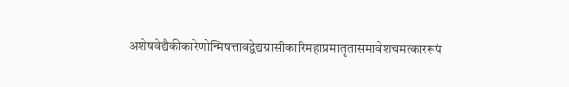अशेषवेद्यैकीकारेणोन्मिषत्तावद्वेद्यग्रासीकारिमहाप्रमातृतासमावेशचमत्काररूपं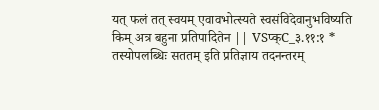यत् फलं तत् स्वयम् एवावभोत्स्यते स्वसंविदेवानुभविष्यति किम् अत्र बहुना प्रतिपादितेन || VSप्क्C_३.११:१ * तस्योपलब्धिः सततम् इति प्रतिज्ञाय तदनन्तरम्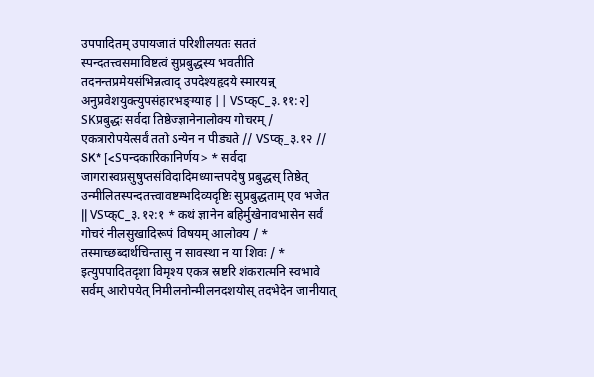उपपादितम् उपायजातं परिशीलयतः सततं स्पन्दतत्त्वसमाविष्टत्वं सुप्रबुद्धस्य भवतीति तदनन्तप्रमेयसंभिन्नत्वाद् उपदेश्यहृदये स्मारयन्न् अनुप्रवेशयुक्त्युपसंहारभङ्ग्याह || VSप्क्C_३.११:२]
SKप्रबुद्धः सर्वदा तिष्ठेज्ज्ञानेनालोक्य गोचरम् / एकत्रारोपयेत्सर्वं ततो ऽन्येन न पीड्यते // VSप्क्_३.१२ //
SK* [<Sपन्दकारिकानिर्णय> * सर्वदा जागरास्वप्नसुषुप्तसंविदादिमध्यान्तपदेषु प्रबुद्धस् तिष्ठेत् उन्मीलितस्पन्दतत्त्वावष्टम्भदिव्यदृष्टिः सुप्रबुद्धताम् एव भजेत || VSप्क्C_३.१२:१ * कथं ज्ञानेन बहिर्मुखेनावभासेन सर्वं गोचरं नीलसुखादिरूपं विषयम् आलोक्य / * तस्माच्छब्दार्थचिन्तासु न सावस्था न या शिवः / * इत्युपपादितदृशा विमृश्य एकत्र स्रष्टरि शंकरात्मनि स्वभावे सर्वम् आरोपयेत् निमीलनोन्मीलनदशयोस् तदभेदेन जानीयात्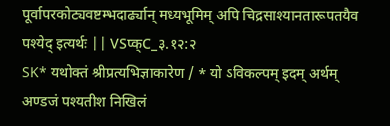पूर्वापरकोट्यवष्टम्भदार्ढ्यान् मध्यभूमिम् अपि चिद्रसाश्यानतारूपतयैव पश्येद् इत्यर्थः || VSप्क्C_३.१२:२
SK* यथोक्तं श्रीप्रत्यभिज्ञाकारेण / * यो ऽविकल्पम् इदम् अर्थम् अण्डजं पश्यतीश निखिलं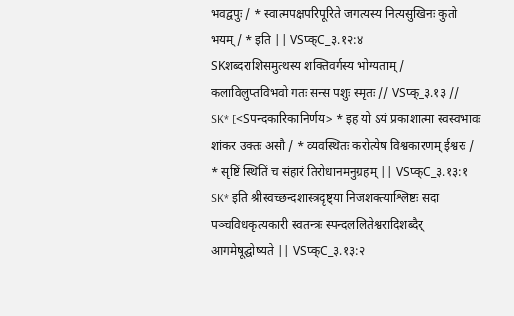भवद्वपुः / * स्वात्मपक्षपरिपूरिते जगत्यस्य नित्यसुखिनः कुतो भयम् / * इति || VSप्क्C_३.१२:४
SKशब्दराशिसमुत्थस्य शक्तिवर्गस्य भोग्यताम् / कलाविलुप्तविभवो गतः सन्स पशुः स्मृतः // VSप्क्_३.१३ //
SK* [<Sपन्दकारिकानिर्णय> * इह यो ऽयं प्रकाशात्मा स्वस्वभावः शांकर उक्तः असौ / * व्यवस्थितः करोत्येष विश्वकारणम् ईश्वरः / * सृष्टिं स्थितिं च संहारं तिरोधानमनुग्रहम् || VSप्क्C_३.१३:१
SK* इति श्रीस्वच्छन्दशास्त्रदृष्ट्या निजशक्त्याश्लिष्टः सदा पञ्चविधकृत्यकारी स्वतन्त्रः स्पन्दललितेश्वरादिशब्दैर् आगमेषूद्घोष्यते || VSप्क्C_३.१३:२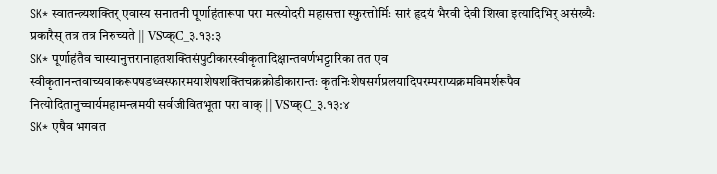SK* स्वातन्त्र्यशक्तिर् एवास्य सनातनी पूर्णाहंतारूपा परा मत्स्योदरी महासत्ता स्फुरत्तोर्मिः सारं हृदयं भैरवी देवी शिखा इत्यादिभिर् असंख्यैः प्रकारैस् तत्र तत्र निरुच्यते || VSप्क्C_३.१३:३
SK* पूर्णाहंतैव चास्यानुत्तरानाहतशक्तिसंपुटीकारस्वीकृतादिक्षान्तवर्णभट्टारिका तत एव स्वीकृतानन्तवाच्यवाकरूपषडध्वस्फारमयाशेषशक्तिचक्रक्रोडीकारान्तः कृतनिःशेषसर्गप्रलयादिपरम्पराप्यक्रमविमर्शरूपैव नित्योदितानुच्चार्यमहामन्त्रमयी सर्वजीवितभूता परा वाक् || VSप्क्C_३.१३:४
SK* एषैव भगवत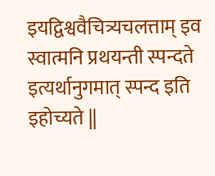इयद्विश्ववैचित्र्यचलत्ताम् इव स्वात्मनि प्रथयन्ती स्पन्दते इत्यर्थानुगमात् स्पन्द इति इहोच्यते ||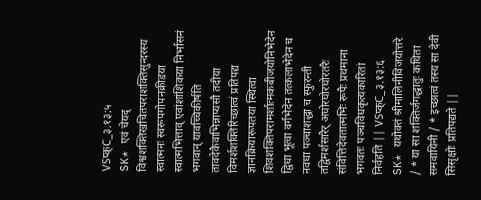VSप्क्C_३.१३:५
SK* एवं चेयद् विश्वशक्तिखचितपराशक्तिसुन्दरस्य स्वात्मनः स्वरूपगोपनक्रीडया स्वात्मभित्ताव् एवांशांशिकया निर्भासनं भगवान् यावच्चिकीर्षति तावदेकैवाभिन्नाप्यसौ तदीया विमर्शशक्तिरिच्छात्वं प्रतिपद्य ज्ञानक्रियारूपतया स्थित्वा शिवशक्तिपरामर्शात्मकबीजयोनिभेदेन द्विधा भूत्वा वर्गभेदेन तत्कलाभेदेन च नवधा पञ्चाशद्धा च स्फुरन्ती तद्विमर्शसारैर् अघोरघोरघोरतरैः संवित्तिदेवतात्मभिः रूपैः प्रथमाना भगवतः पञ्चविधकृत्यकारितां निर्वहति || VSप्क्C_३.१३:६
SK* यथोक्तं श्रीमालिनीविजयोत्तरे / * या सा शक्तिर्जगद्धातुः कथिता समवायिनी / * इच्छात्वं तस्य सा देवी सिसृक्षोः प्रतिपद्यते ||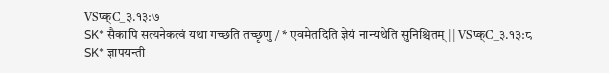VSप्क्C_३.१३:७
SK* सैकापि सत्यनेकत्वं यथा गच्छति तच्छृणु / * एवमेतदिति ज्ञेयं नान्यथेति सुनिश्चितम् || VSप्क्C_३.१३:८
SK* ज्ञापयन्ती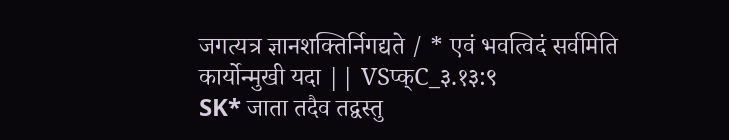जगत्यत्र ज्ञानशक्तिर्निगद्यते / * एवं भवत्विदं सर्वमिति कार्योन्मुखी यदा || VSप्क्C_३.१३:९
SK* जाता तदैव तद्वस्तु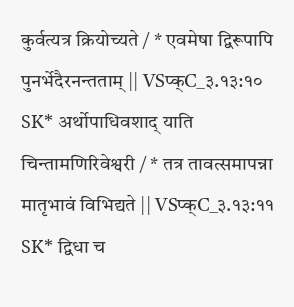कुर्वत्यत्र क्रियोच्यते / * एवमेषा द्विरूपापि पुनर्भेदैरनन्तताम् || VSप्क्C_३.१३:१०
SK* अर्थोपाधिवशाद् याति चिन्तामणिरिवेश्वरी / * तत्र तावत्समापन्ना मातृभावं विभिद्यते || VSप्क्C_३.१३:११
SK* द्विधा च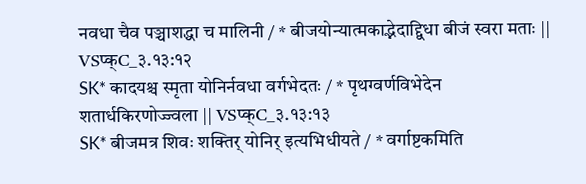नवधा चैव पञ्चाशद्धा च मालिनी / * बीजयोन्यात्मकाद्भेदाद्द्विधा बीजं स्वरा मताः || VSप्क्C_३.१३:१२
SK* कादयश्च स्मृता योनिर्नवधा वर्गभेदतः / * पृथग्वर्णविभेदेन शतार्धकिरणोज्ज्वला || VSप्क्C_३.१३:१३
SK* बीजमत्र शिवः शक्तिर् योनिर् इत्यभिधीयते / * वर्गाष्टकमिति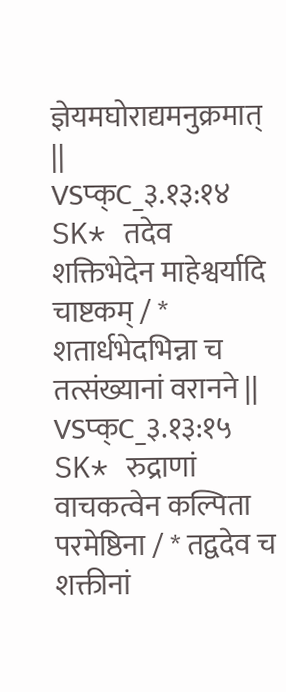ज्ञेयमघोराद्यमनुक्रमात् || VSप्क्C_३.१३:१४
SK* तदेव शक्तिभेदेन माहेश्वर्यादि चाष्टकम् / * शतार्धभेदभिन्ना च तत्संख्यानां वरानने || VSप्क्C_३.१३:१५
SK* रुद्राणां वाचकत्वेन कल्पिता परमेष्ठिना / * तद्वदेव च शक्तीनां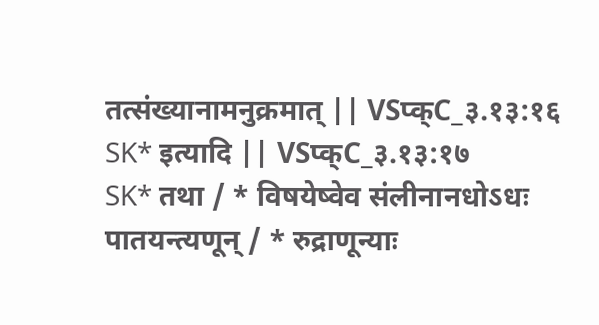तत्संख्यानामनुक्रमात् || VSप्क्C_३.१३:१६
SK* इत्यादि || VSप्क्C_३.१३:१७
SK* तथा / * विषयेष्वेव संलीनानधोऽधः पातयन्त्यणून् / * रुद्राणून्याः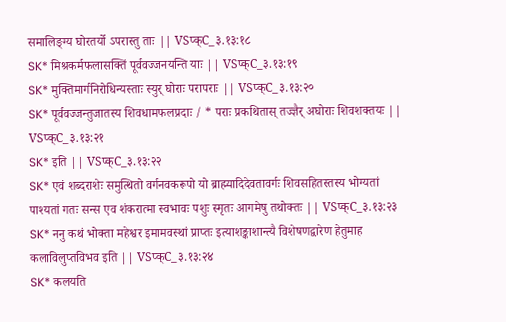समालिङ्ग्य घोरतर्यो ऽपरास्तु ताः || VSप्क्C_३.१३:१८
SK* मिश्रकर्मफलासक्तिं पूर्ववज्जनयन्ति याः || VSप्क्C_३.१३:१९
SK* मुक्तिमार्गनिरोधिन्यस्ताः स्युर् घोराः परापराः || VSप्क्C_३.१३:२०
SK* पूर्ववज्जन्तुजातस्य शिवधामफलप्रदाः / * पराः प्रकथितास् तज्ज्ञैर् अघोराः शिवशक्तयः || VSप्क्C_३.१३:२१
SK* इति || VSप्क्C_३.१३:२२
SK* एवं शब्दराशेः समुत्थितो वर्गनवकरूपो यो ब्राह्म्यादिदेवतावर्गः शिवसहितस्तस्य भोग्यतां पाश्यतां गतः सन्स एव शंकरात्मा स्वभावः पशुः स्मृतः आगमेषु तथोक्तः || VSप्क्C_३.१३:२३
SK* ननु कथं भोक्ता महेश्वर इमामवस्थां प्राप्तः इत्याशङ्काशान्त्यै विशेषणद्वारेण हेतुमाह कलाविलुप्तविभव इति || VSप्क्C_३.१३:२४
SK* कलयति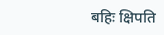बहिः क्षिपति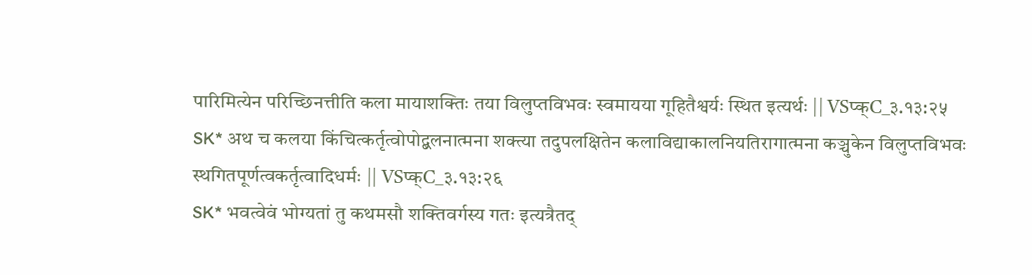पारिमित्येन परिच्छिनत्तीति कला मायाशक्तिः तया विलुप्तविभवः स्वमायया गूहितैश्वर्यः स्थित इत्यर्थः || VSप्क्C_३.१३:२५
SK* अथ च कलया किंचित्कर्तृत्वोपोद्बलनात्मना शक्त्या तदुपलक्षितेन कलाविद्याकालनियतिरागात्मना कञ्चुकेन विलुप्तविभवः स्थगितपूर्णत्वकर्तृत्वादिधर्मः || VSप्क्C_३.१३:२६
SK* भवत्वेवं भोग्यतां तु कथमसौ शक्तिवर्गस्य गतः इत्यत्रैतद्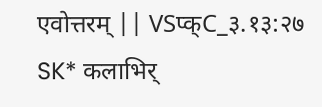एवोत्तरम् || VSप्क्C_३.१३:२७
SK* कलाभिर्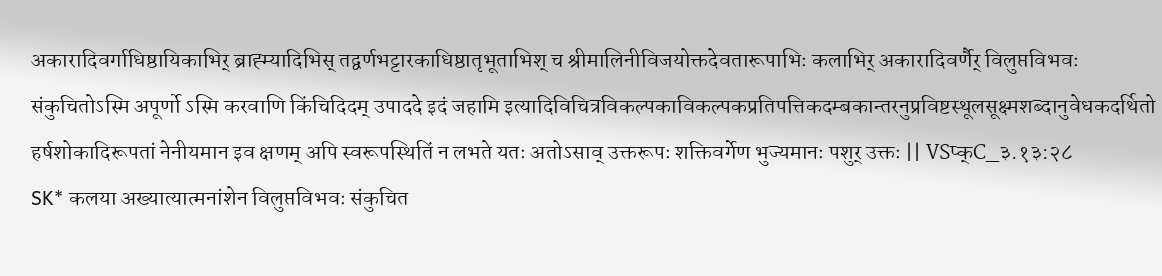अकारादिवर्गाधिष्ठायिकाभिर् ब्राह्म्यादिभिस् तद्वर्णभट्टारकाधिष्ठातृभूताभिश् च श्रीमालिनीविजयोक्तदेवतारूपाभिः कलाभिर् अकारादिवर्णैर् विलुप्तविभवः संकुचितोऽस्मि अपूर्णो ऽस्मि करवाणि किंचिदिदम् उपाददे इदं जहामि इत्यादिविचित्रविकल्पकाविकल्पकप्रतिपत्तिकदम्बकान्तरनुप्रविष्टस्थूलसूक्ष्मशब्दानुवेधकदर्थितो हर्षशोकादिरूपतां नेनीयमान इव क्षणम् अपि स्वरूपस्थितिं न लभते यतः अतोऽसाव् उक्तरूपः शक्तिवर्गेण भुज्यमानः पशुर् उक्तः || VSप्क्C_३.१३:२८
SK* कलया अख्यात्यात्मनांशेन विलुप्तविभवः संकुचित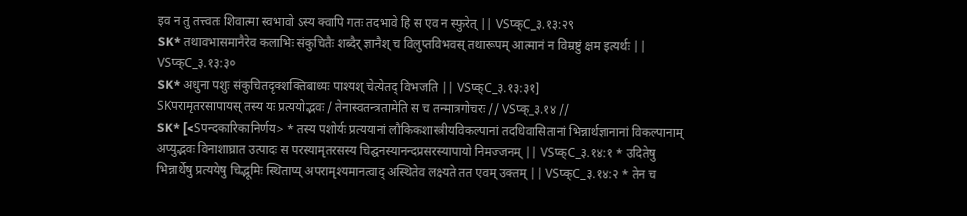इव न तु तत्त्वतः शिवात्मा स्वभावो ऽस्य क्वापि गतः तदभावे हि स एव न स्फुरेत् || VSप्क्C_३.१३:२९
SK* तथावभासमानैरेव कलाभिः संकुचितैः शब्दैर् ज्ञानैश् च विलुप्तविभवस् तथारूपम् आत्मानं न विम्रष्टुं क्षम इत्यर्थः || VSप्क्C_३.१३:३०
SK* अधुना पशुः संकुचितदृक्शक्तिबाध्यः पाश्यश् चेत्येतद् विभजति || VSप्क्C_३.१३:३१]
SKपरामृतरसापायस् तस्य यः प्रत्ययोद्भवः / तेनास्वतन्त्रतामेति स च तन्मात्रगोचरः // VSप्क्_३.१४ //
SK* [<Sपन्दकारिकानिर्णय> * तस्य पशोर्यः प्रत्ययानां लौकिकशास्त्रीयविकल्पानां तदधिवासितानां भिन्नार्थज्ञानानां विकल्पानाम् अप्युद्भवः विनाशाघ्रात उत्पादः स परस्यामृतरसस्य चिद्घनस्यानन्दप्रसरस्यापायो निमज्जनम् || VSप्क्C_३.१४:१ * उदितेषु भिन्नार्थेषु प्रत्ययेषु चिद्भूमिः स्थिताप्य् अपरामृश्यमानत्वाद् अस्थितेव लक्ष्यते तत एवम् उक्तम् || VSप्क्C_३.१४:२ * तेन च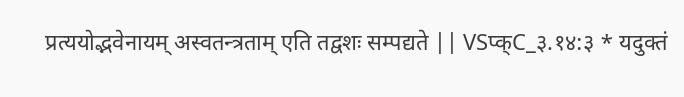प्रत्ययोद्भवेनायम् अस्वतन्त्रताम् एति तद्वशः सम्पद्यते || VSप्क्C_३.१४:३ * यदुक्तं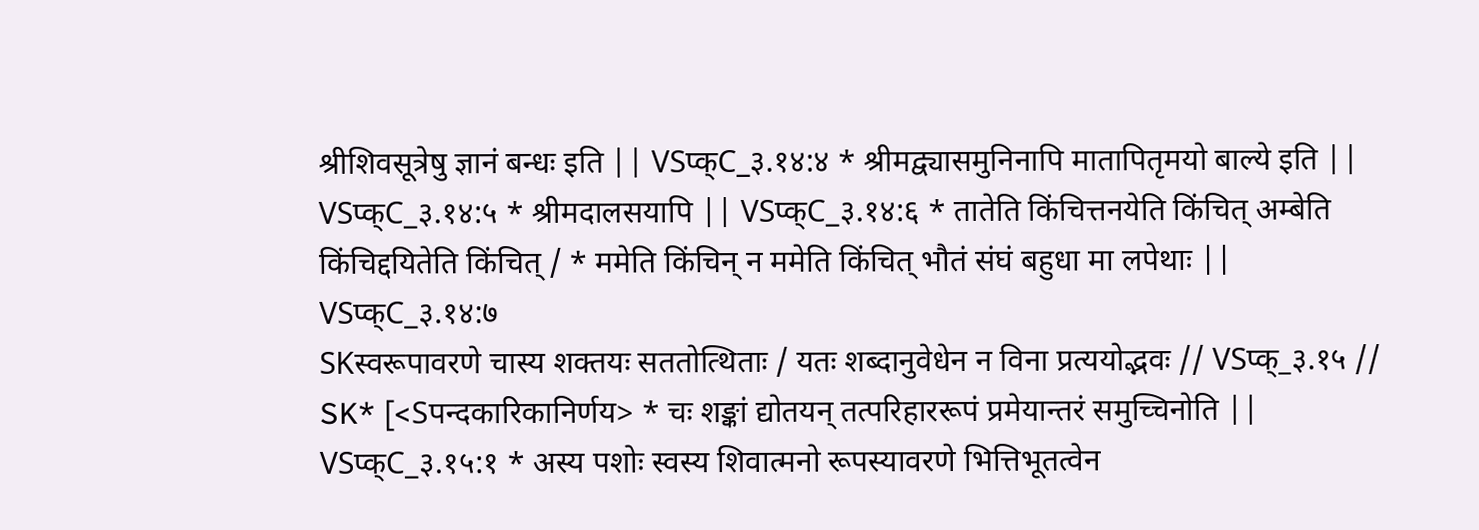श्रीशिवसूत्रेषु ज्ञानं बन्धः इति || VSप्क्C_३.१४:४ * श्रीमद्व्यासमुनिनापि मातापितृमयो बाल्ये इति || VSप्क्C_३.१४:५ * श्रीमदालसयापि || VSप्क्C_३.१४:६ * तातेति किंचित्तनयेति किंचित् अम्बेति किंचिद्दयितेति किंचित् / * ममेति किंचिन् न ममेति किंचित् भौतं संघं बहुधा मा लपेथाः || VSप्क्C_३.१४:७
SKस्वरूपावरणे चास्य शक्तयः सततोत्थिताः / यतः शब्दानुवेधेन न विना प्रत्ययोद्भवः // VSप्क्_३.१५ //
SK* [<Sपन्दकारिकानिर्णय> * चः शङ्कां द्योतयन् तत्परिहाररूपं प्रमेयान्तरं समुच्चिनोति || VSप्क्C_३.१५:१ * अस्य पशोः स्वस्य शिवात्मनो रूपस्यावरणे भित्तिभूतत्वेन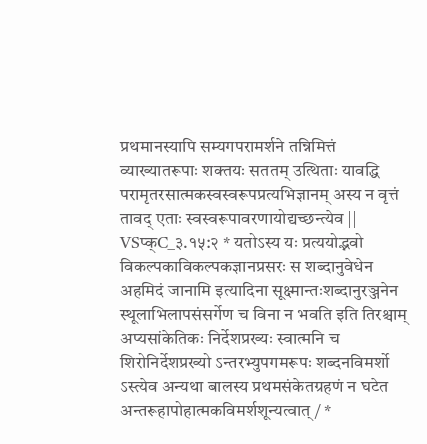प्रथमानस्यापि सम्यगपरामर्शने तन्निमित्तं व्याख्यातरूपाः शक्तयः सततम् उत्थिताः यावद्धि परामृतरसात्मकस्वस्वरूपप्रत्यभिज्ञानम् अस्य न वृत्तं तावद् एताः स्वस्वरूपावरणायोद्यच्छन्त्येव || VSप्क्C_३.१५:२ * यतोऽस्य यः प्रत्ययोद्भवो विकल्पकाविकल्पकज्ञानप्रसरः स शब्दानुवेधेन अहमिदं जानामि इत्यादिना सूक्ष्मान्तःशब्दानुरञ्जनेन स्थूलाभिलापसंसर्गेण च विना न भवति इति तिरश्चाम् अप्यसांकेतिकः निर्देशप्रख्यः स्वात्मनि च शिरोनिर्देशप्रख्यो ऽन्तरभ्युपगमरूपः शब्दनविमर्शो ऽस्त्येव अन्यथा बालस्य प्रथमसंकेतग्रहणं न घटेत अन्तरूहापोहात्मकविमर्शशून्यत्वात् / *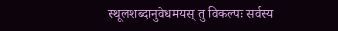स्थूलशब्दानुवेधमयस् तु विकल्पः सर्वस्य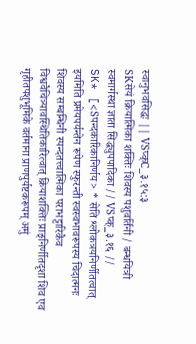स्वानुभवसिद्धः || VSप्क्C_३.१५:३
SKसेयं क्रियात्मिका शक्तिः शिवस्य पशुवर्तिनी / बन्धयित्री स्वमार्गस्था ज्ञाता सिद्ध्युपपादिका // VSप्क्_३.१६ //
SK* [<Sपन्दकारिकानिर्णय> * सेति श्लोकत्रयनिर्णीतत्वात् इयमिति प्रमेयपर्यन्तेन रूपेण स्फुरन्ती स्वस्वभावरूपस्य चिदात्मनः शिवस्य सम्बन्धिनी स्पन्दतत्त्वात्मिका पराभट्टारिकैव विश्ववैचित्र्यावस्थितिकारित्वात् क्रियाशक्तिः प्राङ्निर्णीतदृशा शिव एव गृहीतपशुभूमिके वर्तमाना प्राणपुर्यष्टकरूपम् अमुं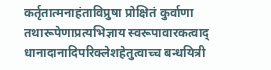कर्तृतात्मनाहंताविप्रुषा प्रोक्षितं कुर्वाणा तथारूपेणाप्रत्यभिज्ञाय स्वरूपावारकत्वाद् धानादानादिपरिक्लेशहेतुत्वाच्च बन्धयित्री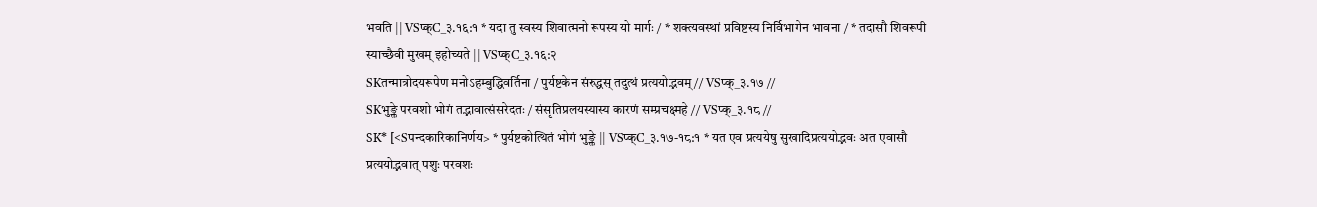भवति || VSप्क्C_३.१६:१ * यदा तु स्वस्य शिवात्मनो रूपस्य यो मार्गः / * शक्त्यवस्थां प्रविष्टस्य निर्विभागेन भावना / * तदासौ शिवरूपी स्याच्छैवी मुखम् इहोच्यते || VSप्क्C_३.१६:२
SKतन्मात्रोदयरूपेण मनोऽहम्बुद्धिवर्तिना / पुर्यष्टकेन संरुद्धस् तदुत्थं प्रत्ययोद्भवम् // VSप्क्_३.१७ //
SKभुङ्क्ते परवशो भोगं तद्भावात्संसरेदतः / संसृतिप्रलयस्यास्य कारणं सम्प्रचक्ष्महे // VSप्क्_३.१८ //
SK* [<Sपन्दकारिकानिर्णय> * पुर्यष्टकोत्थितं भोगं भुङ्क्ते || VSप्क्C_३.१७-१८:१ * यत एव प्रत्ययेषु सुखादिप्रत्ययोद्भवः अत एवासौ प्रत्ययोद्भवात् पशुः परवशः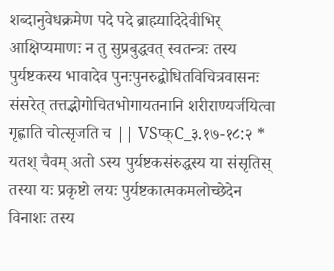शब्दानुवेधक्रमेण पदे पदे ब्राह्म्यादिदेवीभिर् आक्षिप्यमाणः न तु सुप्रबुद्धवत् स्वतन्त्रः तस्य पुर्यष्टकस्य भावादेव पुनःपुनरुद्बोधितविचित्रवासनः संसरेत् तत्तद्भोगोचितभोगायतनानि शरीराण्यर्जयित्वा गृह्णाति चोत्सृजति च || VSप्क्C_३.१७-१८:२ * यतश् चैवम् अतो ऽस्य पुर्यष्टकसंरुद्धस्य या संसृतिस् तस्या यः प्रकृष्टो लयः पुर्यष्टकात्मकमलोच्छेदेन विनाशः तस्य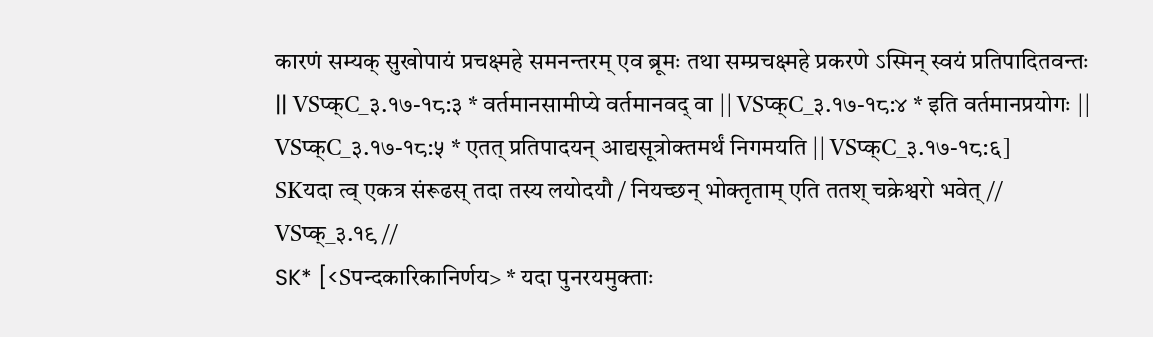कारणं सम्यक् सुखोपायं प्रचक्ष्महे समनन्तरम् एव ब्रूमः तथा सम्प्रचक्ष्महे प्रकरणे ऽस्मिन् स्वयं प्रतिपादितवन्तः || VSप्क्C_३.१७-१८:३ * वर्तमानसामीप्ये वर्तमानवद् वा || VSप्क्C_३.१७-१८:४ * इति वर्तमानप्रयोगः || VSप्क्C_३.१७-१८:५ * एतत् प्रतिपादयन् आद्यसूत्रोक्तमर्थं निगमयति || VSप्क्C_३.१७-१८:६]
SKयदा त्व् एकत्र संरूढस् तदा तस्य लयोदयौ / नियच्छन् भोक्तृताम् एति ततश् चक्रेश्वरो भवेत् // VSप्क्_३.१९ //
SK* [<Sपन्दकारिकानिर्णय> * यदा पुनरयमुक्ताः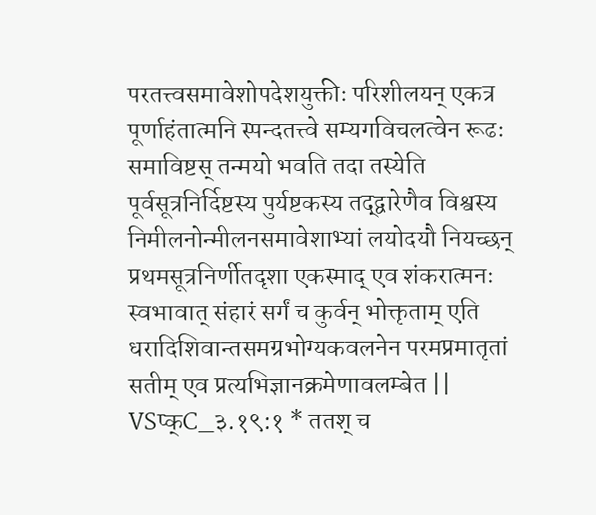परतत्त्वसमावेशोपदेशयुक्तीः परिशीलयन् एकत्र पूर्णाहंतात्मनि स्पन्दतत्त्वे सम्यगविचलत्वेन रूढः समाविष्टस् तन्मयो भवति तदा तस्येति पूर्वसूत्रनिर्दिष्टस्य पुर्यष्टकस्य तद्द्वारेणैव विश्वस्य निमीलनोन्मीलनसमावेशाभ्यां लयोदयौ नियच्छन् प्रथमसूत्रनिर्णीतदृशा एकस्माद् एव शंकरात्मनः स्वभावात् संहारं सर्गं च कुर्वन् भोक्तृताम् एति धरादिशिवान्तसमग्रभोग्यकवलनेन परमप्रमातृतां सतीम् एव प्रत्यभिज्ञानक्रमेणावलम्बेत || VSप्क्C_३.१९:१ * ततश् च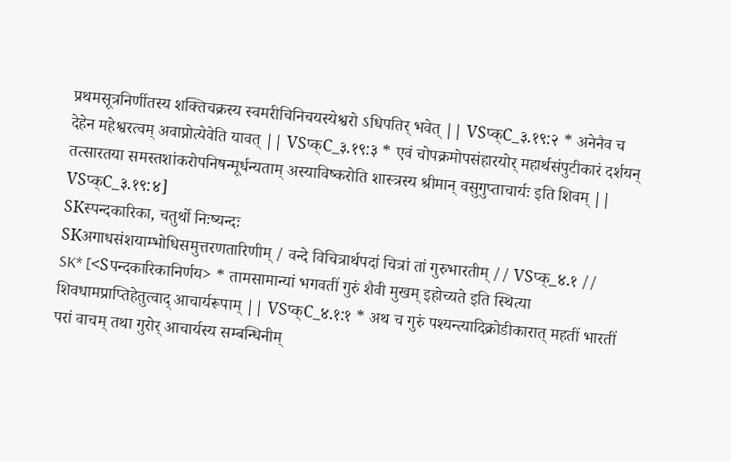प्रथमसूत्रनिर्णीतस्य शक्तिचक्रस्य स्वमरीचिनिचयस्येश्वरो ऽधिपतिर् भवेत् || VSप्क्C_३.१९:२ * अनेनैव च देहेन महेश्वरत्वम् अवाप्नोत्येवेति यावत् || VSप्क्C_३.१९:३ * एवं चोपक्रमोपसंहारयोर् महार्थसंपुटीकारं दर्शयन् तत्सारतया समस्तशांकरोपनिषन्मूर्धन्यताम् अस्याविष्करोति शास्त्रस्य श्रीमान् वसुगुप्ताचार्यः इति शिवम् || VSप्क्C_३.१९:४]
SKस्पन्दकारिका, चतुर्थो निःष्यन्दः
SKअगाधसंशयाम्भोधिसमुत्तरणतारिणीम् / वन्दे विचित्रार्थपदां चित्रां तां गुरुभारतीम् // VSप्क्_४.१ //
SK* [<Sपन्दकारिकानिर्णय> * तामसामान्यां भगवतीं गुरुं शैवी मुखम् इहोच्यते इति स्थित्या शिवधामप्राप्तिहेतुत्वाद् आचार्यरूपाम् || VSप्क्C_४.१:१ * अथ च गुरुं पश्यन्त्यादिक्रोडीकारात् महतीं भारतीं परां वाचम् तथा गुरोर् आचार्यस्य सम्बन्धिनीम्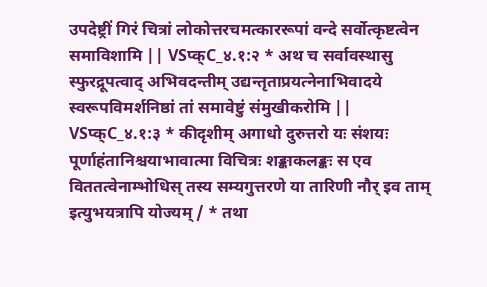उपदेष्ट्रीं गिरं चित्रां लोकोत्तरचमत्काररूपां वन्दे सर्वोत्कृष्टत्वेन समाविशामि || VSप्क्C_४.१:२ * अथ च सर्वावस्थासु स्फुरद्रूपत्वाद् अभिवदन्तीम् उद्यन्तृताप्रयत्नेनाभिवादये स्वरूपविमर्शनिष्ठां तां समावेष्टुं संमुखीकरोमि || VSप्क्C_४.१:३ * कीदृशीम् अगाधो दुरुत्तरो यः संशयः पूर्णाहंतानिश्चयाभावात्मा विचित्रः शङ्काकलङ्कः स एव विततत्वेनाम्भोधिस् तस्य सम्यगुत्तरणे या तारिणी नौर् इव ताम् इत्युभयत्रापि योज्यम् / * तथा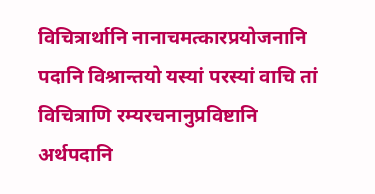विचित्रार्थानि नानाचमत्कारप्रयोजनानि पदानि विश्रान्तयो यस्यां परस्यां वाचि तां विचित्राणि रम्यरचनानुप्रविष्टानि अर्थपदानि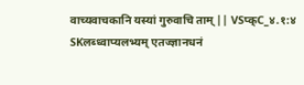वाच्यवाचकानि यस्यां गुरुवाचि ताम् || VSप्क्C_४.१:४
SKलब्ध्वाप्यलभ्यम् एतज्ज्ञानधनं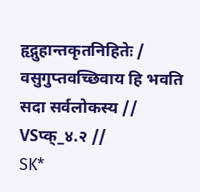हृद्गुहान्तकृतनिहितेः / वसुगुप्तवच्छिवाय हि भवति सदा सर्वलोकस्य // VSप्क्_४.२ //
SK*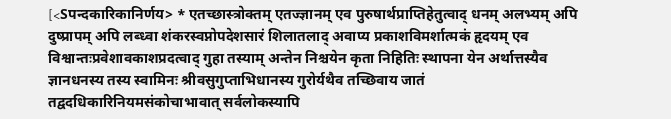[<Sपन्दकारिकानिर्णय> * एतच्छास्त्रोक्तम् एतज्ज्ञानम् एव पुरुषार्थप्राप्तिहेतुत्वाद् धनम् अलभ्यम् अपि दुष्प्रापम् अपि लब्ध्वा शंकरस्वप्नोपदेशसारं शिलातलाद् अवाप्य प्रकाशविमर्शात्मकं हृदयम् एव विश्वान्तःप्रवेशावकाशप्रदत्वाद् गुहा तस्याम् अन्तेन निश्चयेन कृता निहितिः स्थापना येन अर्थात्तस्यैव ज्ञानधनस्य तस्य स्वामिनः श्रीवसुगुप्ताभिधानस्य गुरोर्यथैव तच्छिवाय जातं तद्वदधिकारिनियमसंकोचाभावात् सर्वलोकस्यापि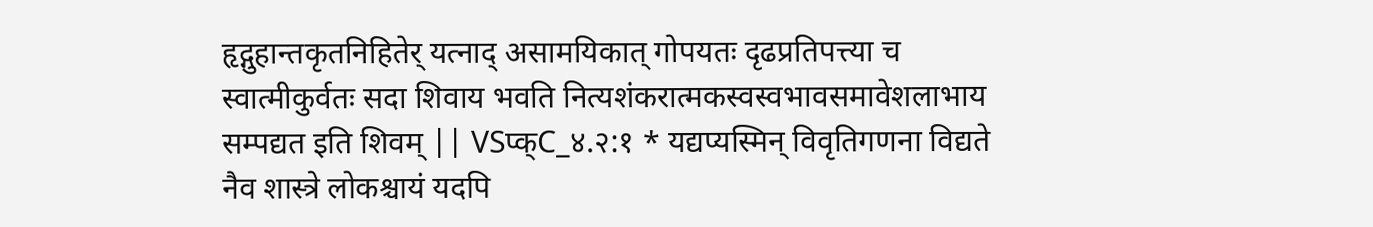हृद्गुहान्तकृतनिहितेर् यत्नाद् असामयिकात् गोपयतः दृढप्रतिपत्त्या च स्वात्मीकुर्वतः सदा शिवाय भवति नित्यशंकरात्मकस्वस्वभावसमावेशलाभाय सम्पद्यत इति शिवम् || VSप्क्C_४.२:१ * यद्यप्यस्मिन् विवृतिगणना विद्यते नैव शास्त्रे लोकश्चायं यदपि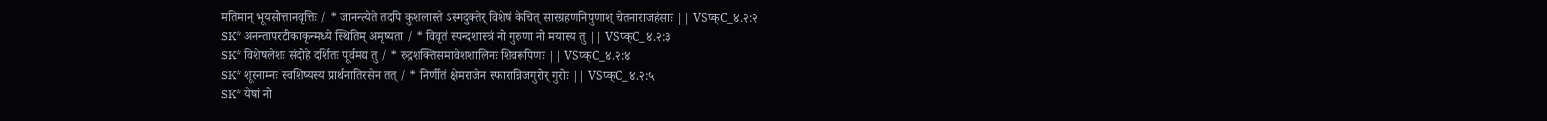मतिमान् भूयसोत्तानवृत्तिः / * जानन्त्येते तदपि कुशलास्ते ऽस्मदुक्तेर् विशेषं केचित् सारग्रहणनिपुणाश् चेतनाराजहंसाः || VSप्क्C_४.२:२
SK* अनन्तापरटीकाकृन्मध्ये स्थितिम् अमृष्यता / * विवृतं स्पन्दशास्त्रं नो गुरुणा नो मयास्य तु || VSप्क्C_४.२:३
SK* विशेषलेशः संदोहे दर्शितः पूर्वमद्य तु / * रुद्रशक्तिसमावेशशालिनः शिवरूपिणः || VSप्क्C_४.२:४
SK* शूरनाम्नः स्वशिष्यस्य प्रार्थनातिरसेन तत् / * निर्णीतं क्षेमराजेन स्फारान्निजगुरोर् गुरोः || VSप्क्C_४.२:५
SK* येषां नो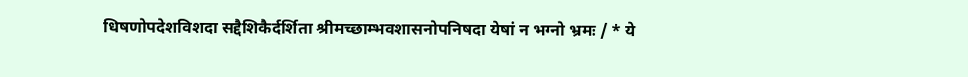धिषणोपदेशविशदा सद्दैशिकैर्दर्शिता श्रीमच्छाम्भवशासनोपनिषदा येषां न भग्नो भ्रमः / * ये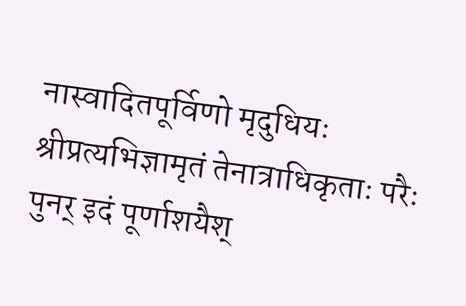नास्वादितपूर्विणो मृदुधियः श्रीप्रत्यभिज्ञामृतं तेनात्राधिकृताः परैः पुनर् इदं पूर्णाशयैश्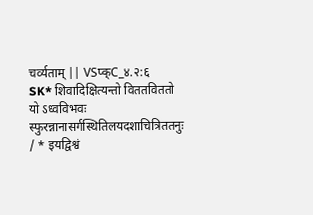चर्व्यताम् || VSप्क्C_४.२:६
SK* शिवादिक्षित्यन्तो विततविततो यो ऽध्वविभवः स्फुरन्नानासर्गस्थितिलयदशाचित्रिततनुः / * इयद्विश्वं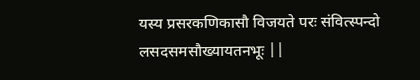यस्य प्रसरकणिकासौ विजयते परः संवित्स्पन्दो लसदसमसौख्यायतनभूः ||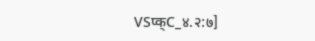VSप्क्C_४.२:७]